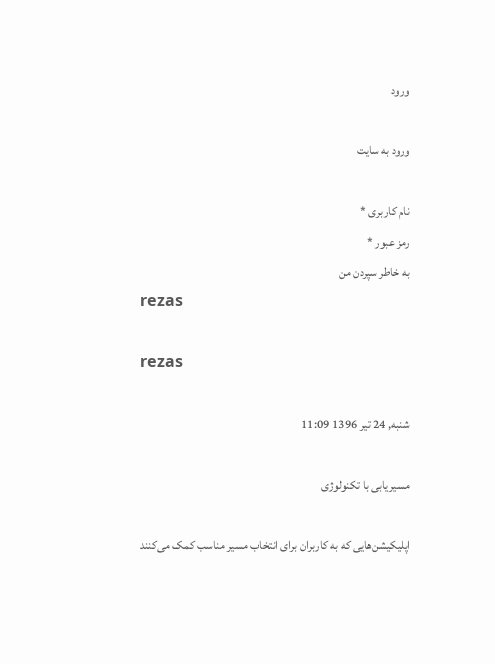ورود

ورود به سایت

نام کاربری *
رمز عبور *
به خاطر سپردن من
rezas

rezas

شنبه, 24 تیر 1396 11:09

مسیریابی با تکنولوژی

اپلیکیشن‌هایی که به کاربران برای انتخاب مسیر مناسب کمک می‌کنند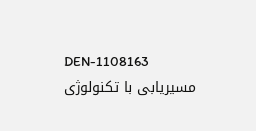DEN-1108163
مسیریابی با تکنولوژی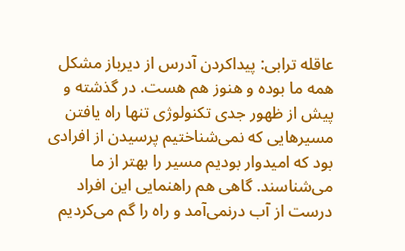عاقله ترابی: پیداکردن آدرس از دیرباز مشکل همه ما بوده و هنوز هم هست. در گذشته و پیش از ظهور جدی تکنولوژی تنها راه یافتن مسیرهایی که نمی‌شناختیم پرسیدن از افرادی بود که امیدوار بودیم مسیر را بهتر از ما می‌شناسند. گاهی هم راهنمایی این افراد درست از آب درنمی‌آمد و راه را گم می‌کردیم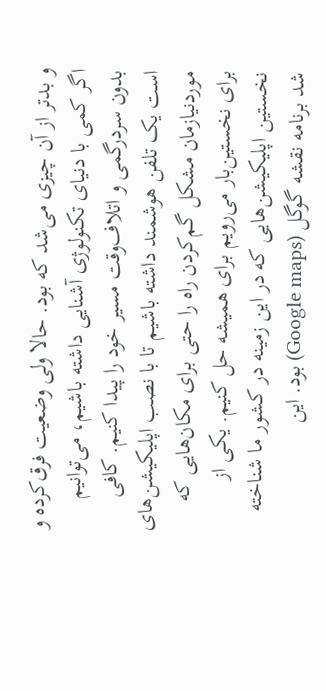و بدتر از آن چیزی می‌شد که بود. حالا ولی وضعیت فرق‌کرده و اگر کمی با دنیای تکنولوژی آشنایی داشته باشیم، می‌توانیم بدون سردرگمی و اتلاف‌وقت مسیر خود را پیدا کنیم. کافی است یک تلفن هوشمند داشته باشیم تا با نصب اپلیکیشن‌های موردنیازمان مشکل گم‌کردن راه را حتی برای مکان‌هایی که برای نخستین‌بار می‌رویم برای همیشه حل کنیم. یکی از نخستین اپلیکیشن‌هایی که در این زمینه در کشور ما شناخته شد برنامه نقشه گوگل (Google maps) بود. این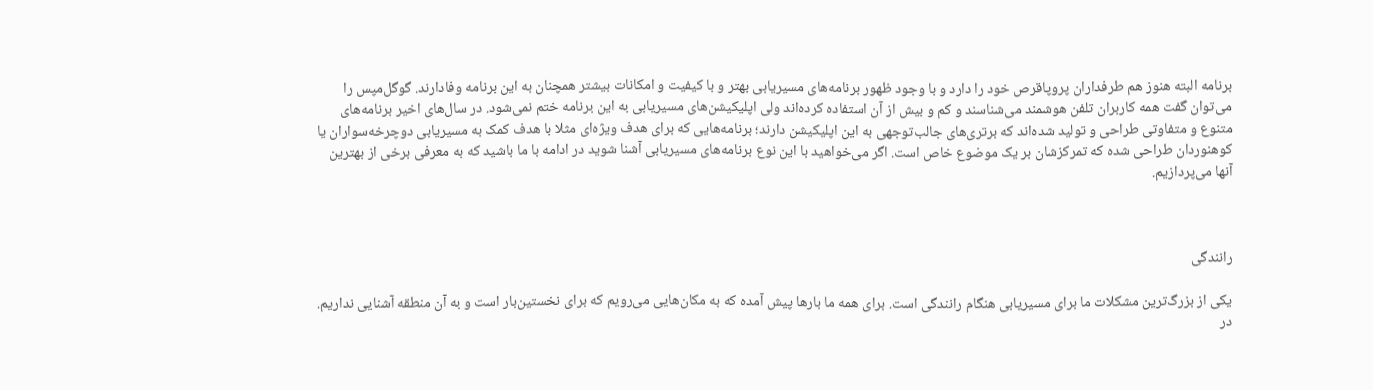برنامه البته هنوز هم طرفداران پروپاقرص خود را دارد و با وجود ظهور برنامه‌های مسیریابی بهتر و با کیفیت و امکانات بیشتر همچنان به این برنامه وفادارند. گوگل‌مپس را می‌توان گفت همه کاربران تلفن هوشمند می‌شناسند و کم و بیش از آن استفاده کرده‌اند ولی اپلیکیشن‌های مسیریابی به این برنامه ختم نمی‌شود. در سال‌های اخیر برنامه‌های متنوع و متفاوتی طراحی و تولید شده‌اند که برتری‌های جالب‌توجهی به این اپلیکیشن دارند؛ برنامه‌هایی که برای هدف ویژه‌ای مثلا با هدف کمک به مسیریابی دوچرخه‌سواران یا کوهنوردان طراحی شده که تمرکزشان بر یک موضوع خاص است. اگر می‌خواهید با این نوع برنامه‌های مسیریابی آشنا شوید در ادامه با ما باشید که به معرفی برخی از بهترین آنها می‌پردازیم.



رانندگی

یکی از بزرگ‌ترین مشکلات ما برای مسیریابی هنگام رانندگی است. برای همه ما بارها پیش آمده که به مکان‌هایی می‌رویم که برای نخستین‌بار است و به آن منطقه آشنایی نداریم. در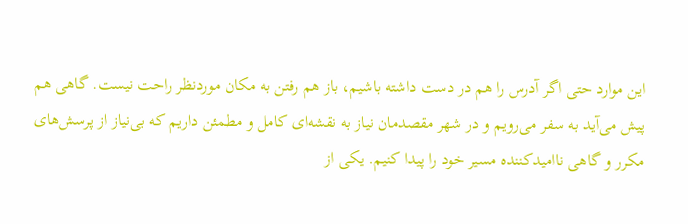این موارد حتی اگر آدرس را هم در دست داشته باشیم، باز هم رفتن به مکان موردنظر راحت نیست. گاهی هم پیش می‌آید به سفر می‌رویم و در شهر مقصدمان نیاز به نقشه‌ای کامل و مطمئن داریم که بی‌نیاز از پرسش‌های مکرر و گاهی ناامیدکننده مسیر خود را پیدا کنیم. یکی از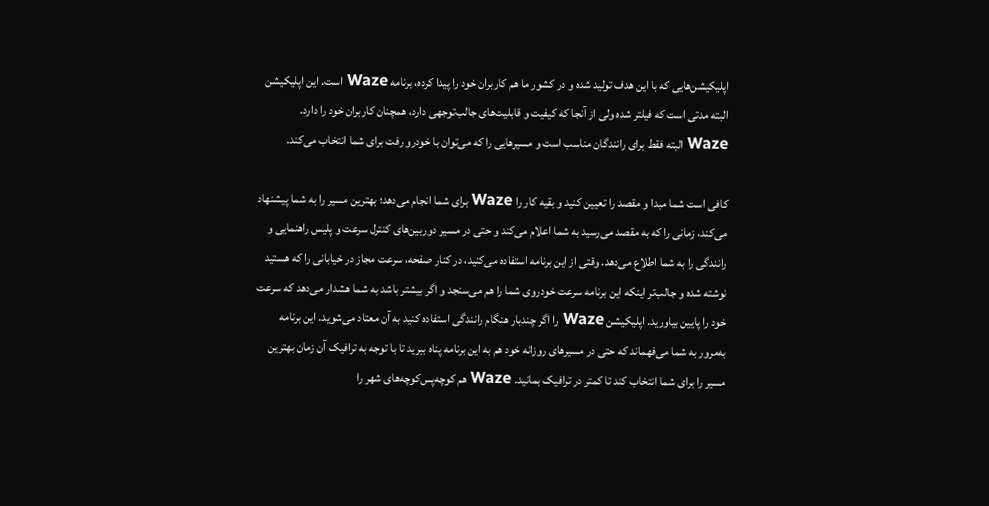اپلیکیشن‌هایی که با این هدف تولید شده و در کشور ما هم کاربران خود را پیدا کرده، برنامه Waze است. این اپلیکیشن البته مدتی است که فیلتر شده ولی از آنجا که کیفیت و قابلیت‌های جالب‌توجهی دارد، همچنان کاربران خود را دارد. Waze البته فقط برای رانندگان مناسب است و مسیرهایی را که می‌توان با خودرو رفت برای شما انتخاب می‌کند.

کافی است شما مبدا و مقصد را تعیین کنید و بقیه کار را Waze برای شما انجام می‌دهد؛ بهترین مسیر را به شما پیشنهاد می‌کند، زمانی را که به مقصد می‌رسید به شما اعلام می‌کند و حتی در مسیر دوربین‌های کنترل سرعت و پلیس راهنمایی و رانندگی را به شما اطلاع می‌دهد. وقتی از این برنامه استفاده می‌کنید، در کنار صفحه، سرعت مجاز در خیابانی را که هستید نوشته شده و جالب‌تر اینکه این برنامه سرعت خودروی شما را هم می‌سنجد و اگر بیشتر باشد به شما هشدار می‌دهد که سرعت خود را پایین بیاورید. اپلیکیشن Waze را اگر چندبار هنگام رانندگی استفاده کنید به آن معتاد می‌شوید. این برنامه به‌مرور به شما می‌فهماند که حتی در مسیرهای روزانه خود هم به این برنامه پناه ببرید تا با توجه به ترافیک آن زمان بهترین مسیر را برای شما انتخاب کند تا کمتر در ترافیک بمانید. Waze هم کوچه‌پس‌کوچه‌های شهر را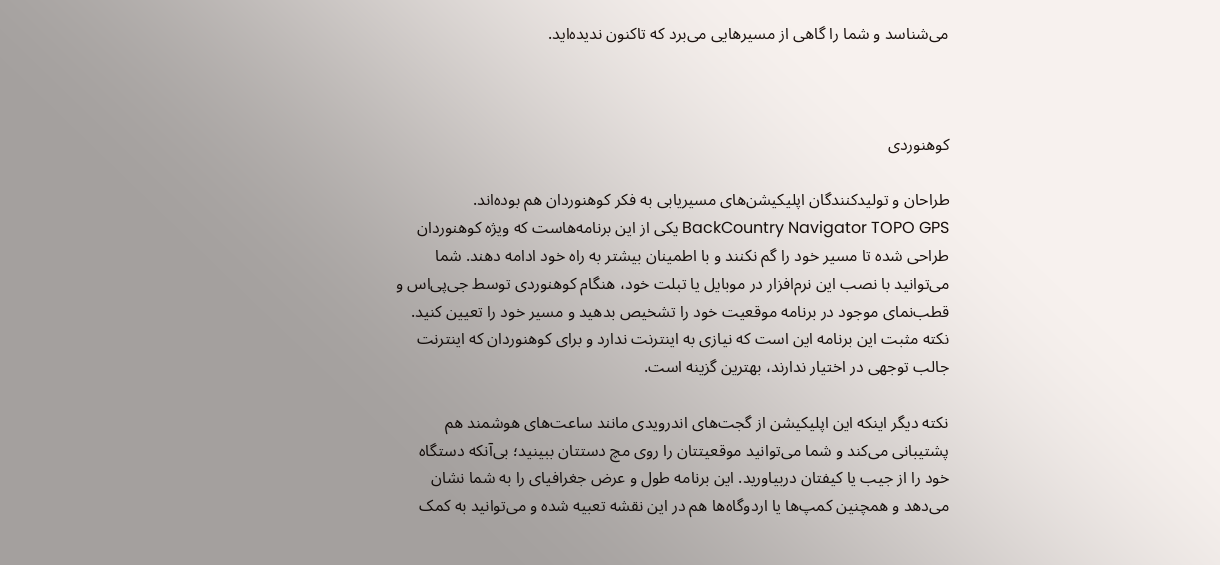می‌شناسد و شما را گاهی از مسیرهایی می‌برد که تاکنون ندیده‌اید.



کوهنوردی

طراحان و تولیدکنندگان اپلیکیشن‌های مسیریابی به فکر کوهنوردان هم بوده‌اند.  BackCountry Navigator TOPO GPS یکی از این برنامه‌هاست که ویژه کوهنوردان طراحی شده تا مسیر خود را گم نکنند و با اطمینان بیشتر به راه خود ادامه دهند. شما می‌توانید با نصب این نرم‌افزار در موبایل یا تبلت خود، هنگام کوهنوردی توسط جی‌پی‌اس و قطب‌نمای موجود در برنامه موقعیت خود را تشخیص بدهید و مسیر خود را تعیین کنید. نکته مثبت این برنامه این است که نیازی به اینترنت ندارد و برای کوهنوردان که اینترنت جالب توجهی در اختیار ندارند، بهترین گزینه است.

نکته دیگر اینکه این اپلیکیشن از گجت‌های اندرویدی مانند ساعت‌های هوشمند هم پشتیبانی می‌کند و شما می‌توانید موقعیتتان را روی مچ دستتان ببینید؛ بی‌آنکه دستگاه خود را از جیب یا کیفتان دربیاورید. این برنامه طول و عرض جغرافیای را به شما نشان می‌دهد و همچنین کمپ‌ها یا اردوگاه‌ها هم در این نقشه تعبیه شده و می‌توانید به کمک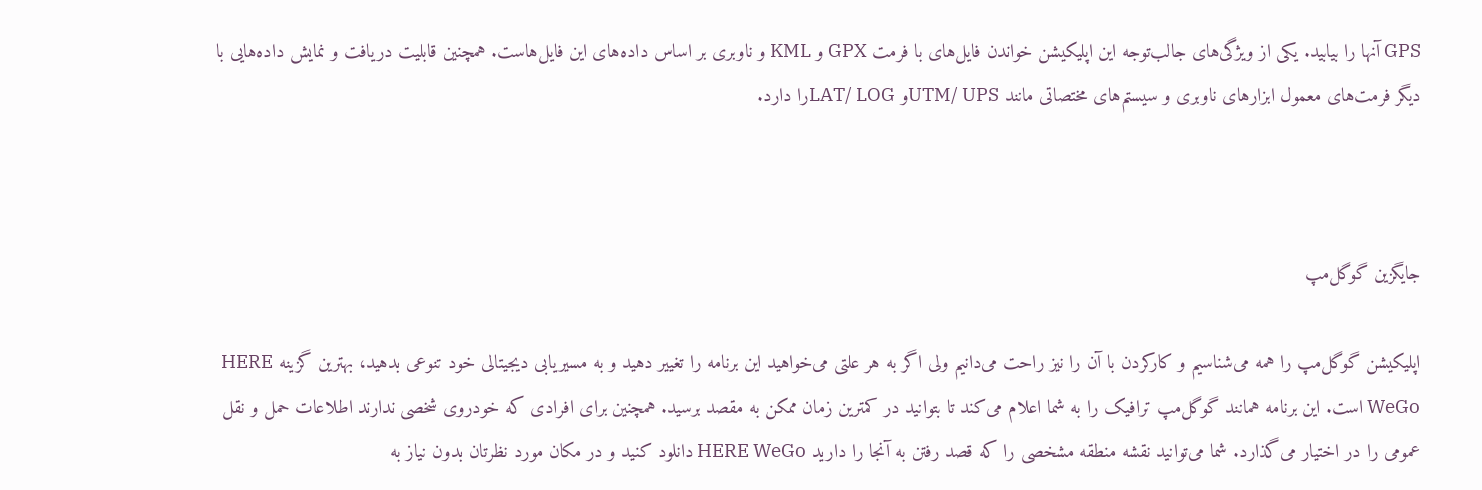GPS آنها را بیابید. یکی از ویژگی‌های جالب‌توجه این اپلیکیشن خواندن فایل‌های با فرمت GPX و KML و ناوبری بر اساس داده‌های این فایل‌هاست. همچنین قابلیت دریافت و نمایش داده‌هایی با دیگر فرمت‌های معمول ابزارهای ناوبری و سیستم‌های مختصاتی مانند UTM/ UPSو LAT/ LOGرا دارد.



جایگزین گوگل‌مپ

اپلیکیشن گوگل‌مپ را همه می‌شناسیم و کارکردن با آن را نیز راحت‌ می‌دانیم ولی اگر به هر علتی می‌خواهید این برنامه را تغییر دهید و به مسیریابی دیجیتالی خود تنوعی بدهید، بهترین گزینه HERE WeGo است. این برنامه همانند گوگل‌مپ ترافیک را به شما اعلام می‌کند تا بتوانید در کمترین زمان ممکن به مقصد برسید. همچنین برای افرادی که خودروی شخصی ندارند اطلاعات حمل و نقل عمومی را در اختیار می‌گذارد. شما می‌توانید نقشه منطقه مشخصی را که قصد رفتن به آنجا را دارید HERE WeGo دانلود کنید و در مکان مورد نظرتان بدون نیاز به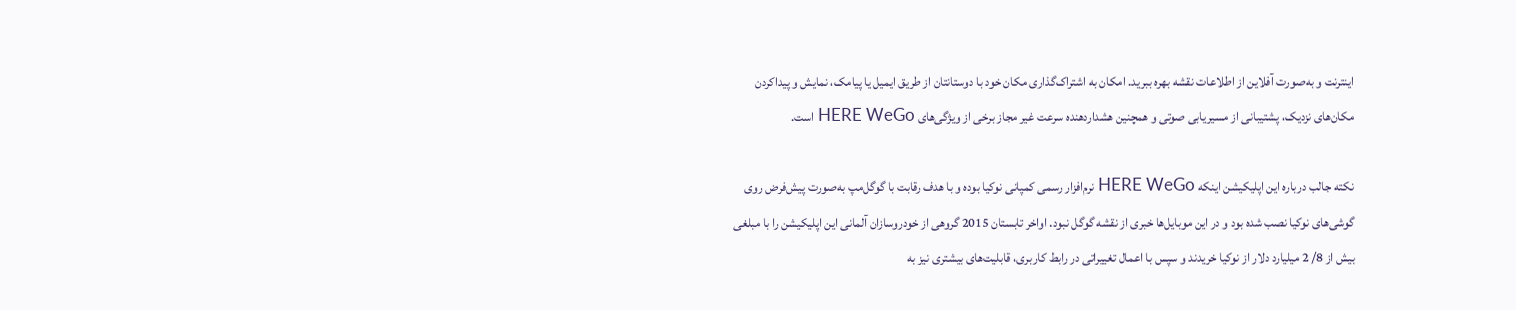اینترنت و به‌صورت آفلاین از اطلاعات نقشه بهره ببرید. امکان به اشتراک‌گذاری مکان‌ خود با دوستانتان از طریق ایمیل یا پیامک، نمایش و پیداکردن مکان‌های نزدیک، پشتیبانی از مسیریابی صوتی و همچنین هشداردهنده سرعت غیر مجاز برخی از ویژگی‌های HERE WeGo است.

نکته جالب درباره این اپلیکیشن اینکه HERE WeGo نرم‌افزار رسمی کمپانی نوکیا بوده و با هدف رقابت با گوگل‌مپ به‌صورت پیش‌فرض روی گوشی‌های نوکیا نصب شده بود و در این موبایل‌ها خبری از نقشه گوگل نبود. اواخر تابستان 2015 گروهی از خودروسازان آلمانی این اپلیکیشن را با مبلغی بیش از 8/ 2 میلیارد دلار از نوکیا خریدند و سپس با اعمال تغییراتی در رابط کاربری، قابلیت‌های بیشتری نیز به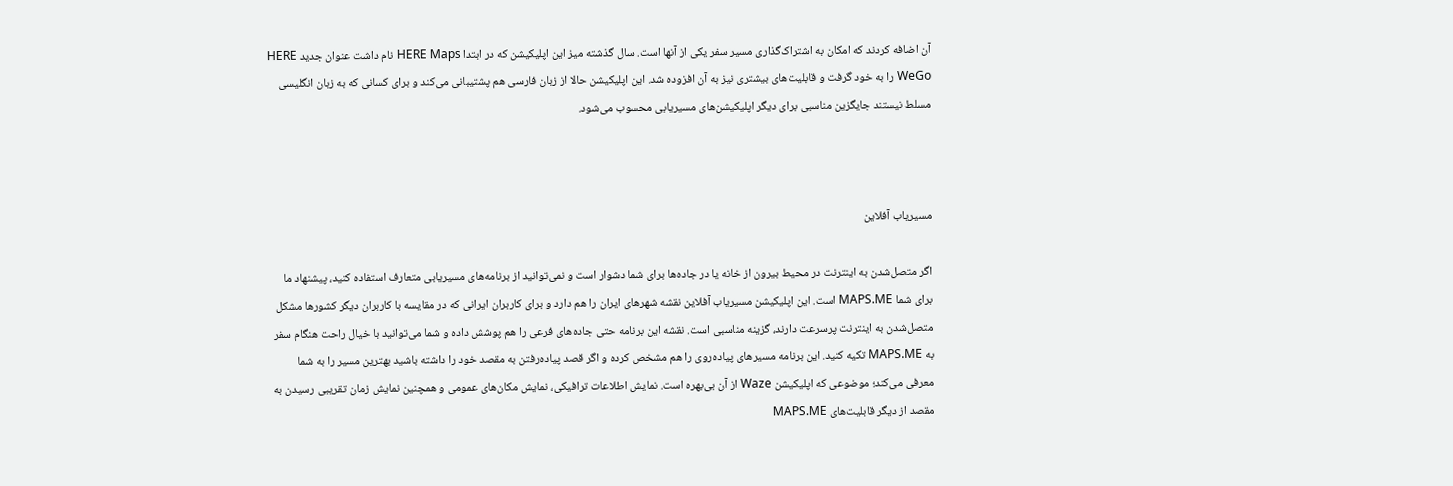آن اضافه کردند که امکان به اشتراک‌گذاری مسیر سفر یکی از آنها است. سال گذشته میز این اپلیکیشن که در ابتدا HERE Maps نام داشت عنوان جدید HERE WeGo را به خود گرفت و قابلیت‌های بیشتری نیز به آن افزوده شد. این اپلیکیشن حالا از زبان فارسی هم پشتیبانی می‌کند و برای کسانی که به زبان انگلیسی مسلط نیستند جایگزین مناسبی برای دیگر اپلیکیشن‌های مسیر‌یابی محسوب می‌شود.



مسیریاب آفلاین

اگر متصل‌شدن به اینترنت در محیط بیرون از خانه یا در جاده‌ها برای شما دشوار است و نمی‌توانید از برنامه‌های مسیر‌یابی متعارف استفاده کنید، پیشنهاد ما برای شما MAPS.ME است. این اپلیکیشن مسیریاب آفلاین نقشه شهرهای ایران را هم دارد و برای کاربران ایرانی که در مقایسه با کاربران دیگر کشورها مشکل متصل‌شدن به اینترنت پرسرعت دارند، گزینه مناسبی است. نقشه این برنامه حتی جاده‌های فرعی را هم پوشش داده و شما می‌توانید با خیال راحت هنگام سفر به MAPS.ME تکیه کنید. این برنامه مسیرهای پیاده‌روی را هم مشخص کرده و اگر قصد پیاده‌رفتن به مقصد خود را داشته باشید بهترین مسیر را به شما معرفی می‌کند؛ موضوعی که اپلیکیشن Waze از آن بی‌بهره است. نمایش اطلاعات ترافیکی، نمایش مکان‌های عمومی و همچنین نمایش زمان تقریبی رسیدن به مقصد از دیگر قابلیت‌های MAPS.ME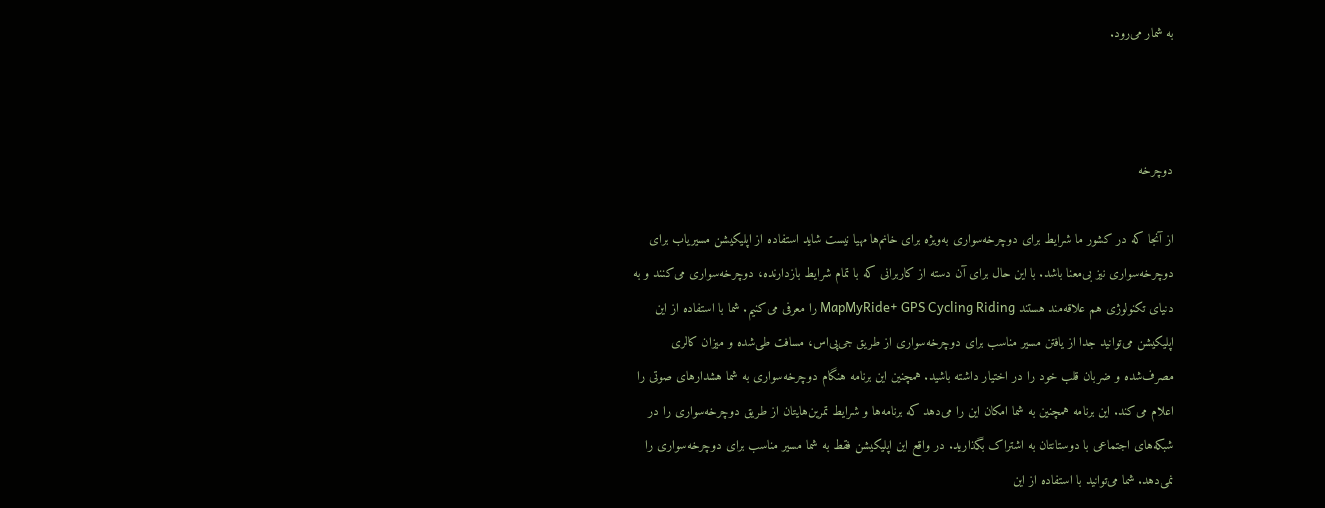به شمار می‌رود.



دوچرخه

از آنجا که در کشور ما شرایط برای دوچرخه‌سواری به‌ویژه برای خانم‌ها مهیا نیست شاید استفاده از اپلیکیشن مسیر‌یاب برای دوچرخه‌سواری نیز بی‌معنا باشد. با این حال برای آن دسته از کاربرانی که با تمام شرایط بازدارنده، دوچرخه‌سواری می‌کنند و به دنیای تکنولوژی هم علاقه‌مند هستند MapMyRide+ GPS Cycling Riding را معرفی می‌کنیم. شما با استفاده از این اپلیکیشن می‌توانید جدا از یافتن مسیر مناسب برای دوچرخه‌سواری از طریق جی‌پی‌اس، مسافت طی‌شده و میزان کالری مصرف‌شده و ضربان قلب خود را در اختیار داشته باشید. همچنین این برنامه هنگام دوچرخه‌سواری به شما هشدارهای صوتی را اعلام می‌کند. این برنامه همچنین به شما امکان این را می‌دهد که برنامه‌ها و شرایط تمرین‌هایتان از طریق دوچرخه‌سواری را در شبکه‌های اجتماعی با دوستانتان به اشتراک بگذارید. در واقع این اپلیکیشن فقط به شما مسیر مناسب برای دوچرخه‌سواری را نمی‌دهد. شما می‌توانید با استفاده از این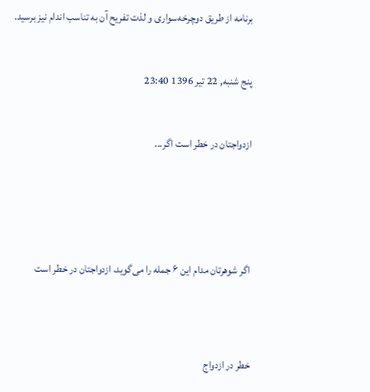برنامه از طریق دوچرخه‌سواری و لذت تفریح آن به تناسب اندام نیز برسید.

پنج شنبه, 22 تیر 1396 23:40

ازدواجتان در خطر است اگر...



اگر شوهرتان مدام این ۶ جمله را می‌گوید، ازدواجتان در خطر است


خطر در ازدواج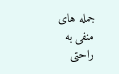جمله‌ های منفی به راحتی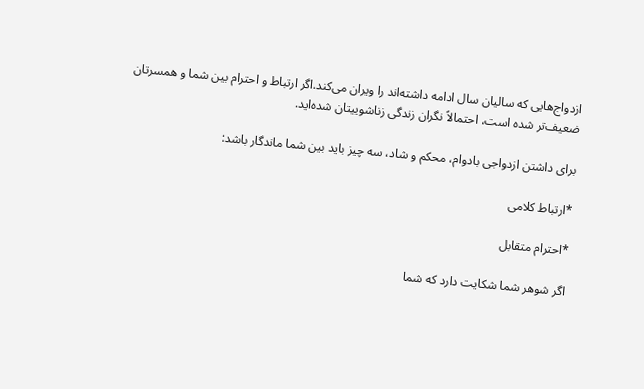ازدواج‌هایی که سالیان سال ادامه داشته‌اند را ویران می‌کند.اگر ارتباط و احترام بین شما و همسرتان ضعیف‌تر شده است، احتمالاً نگران زندگی‌ زناشوییتان شده‌اید.

برای داشتن ازدواجی بادوام، محکم و شاد، سه چیز باید بین شما ماندگار باشد:

*ارتباط کلامی

*احترام متقابل

اگر شوهر شما شکایت دارد که شما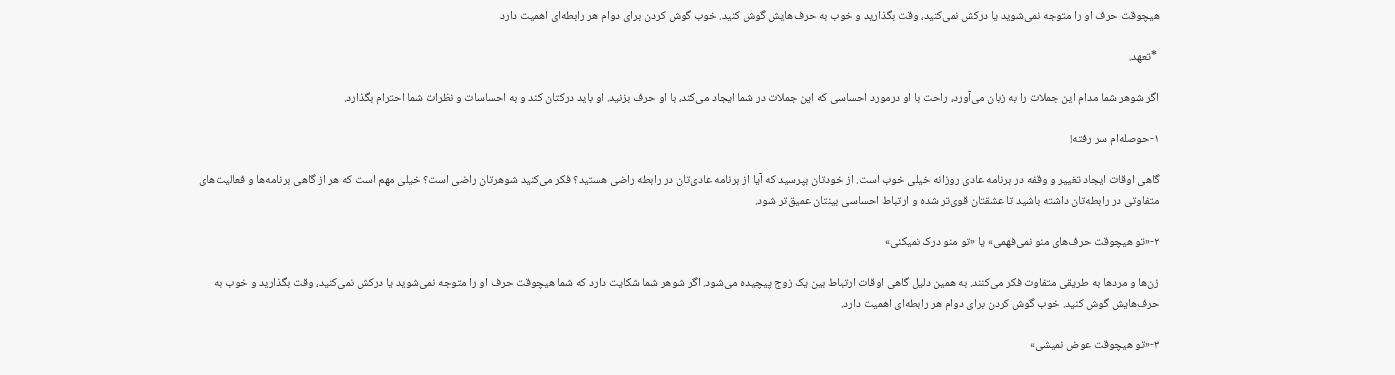هیچوقت حرف او را متوجه نمی‌شوید یا درکش نمی‌کنید، وقت بگذارید و خوب به حرف‌هایش گوش کنید. خوب گوش کردن برای دوام هر رابطه‌ای اهمیت دارد

 *تعهد.

اگر شوهر شما مدام این جملات را به زبان می‌آورد، راحت با او درمورد احساسی که این جملات در شما ایجاد می‌کند، با او حرف بزنید. او باید درکتان کند و به احساسات و نظرات شما احترام بگذارد.

۱-حوصله‌ام سر رفته!

گاهی اوقات ایجاد تغییر و وقفه در برنامه‌ عادی روزانه خیلی خوب است. از خودتان بپرسید که آیا از برنامه عادی‌تان در رابطه راضی هستید؟ فکر می‌کنید شوهرتان راضی است؟ خیلی مهم است که هر از گاهی برنامه‌ها و فعالیت‌های متفاوتی در رابطه‌تان داشته باشید تا عشقتان قوی‌تر شده و ارتباط احساسی بینتان عمیق‌تر شود.

۲-«تو هیچوقت حرف‌های منو نمی‌فهمی» یا «تو منو درک نمیکنی»

زن‌ها و مردها به طریقی متفاوت فکر می‌کنند. به همین دلیل گاهی اوقات ارتباط بین یک زوج پیچیده می‌شود. اگر شوهر شما شکایت دارد که شما هیچوقت حرف او را متوجه نمی‌شوید یا درکش نمی‌کنید، وقت بگذارید و خوب به حرف‌هایش گوش کنید. خوب گوش کردن برای دوام هر رابطه‌ای اهمیت دارد.

۳-«تو هیچوقت عوض نمیشی»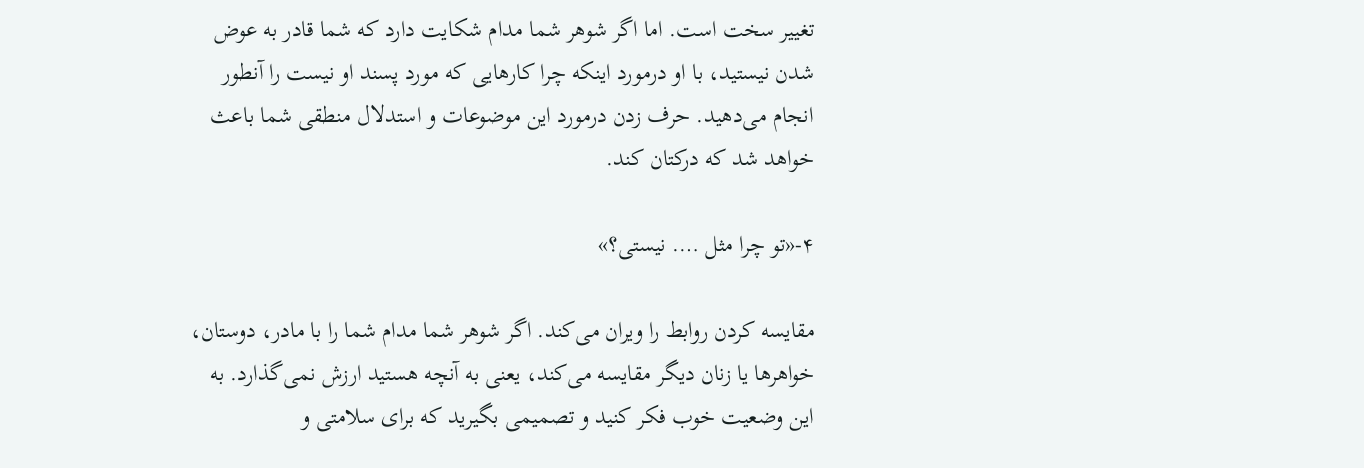تغییر سخت است. اما اگر شوهر شما مدام شکایت دارد که شما قادر به عوض شدن نیستید، با او درمورد اینکه چرا کارهایی که مورد پسند او نیست را آنطور انجام می‌دهید. حرف زدن درمورد این موضوعات و استدلال منطقی شما باعث خواهد شد که درکتان کند.

۴-«تو چرا مثل …. نیستی؟»

مقایسه کردن روابط را ویران می‌کند. اگر شوهر شما مدام شما را با مادر، دوستان، خواهرها یا زنان دیگر مقایسه می‌کند، یعنی به آنچه هستید ارزش نمی‌گذارد. به این وضعیت خوب فکر کنید و تصمیمی بگیرید که برای سلامتی و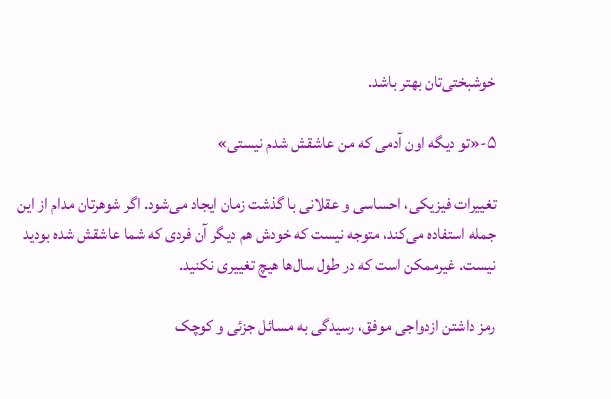خوشبختی‌تان بهتر باشد.

۵-«تو دیگه اون آدمی که من عاشقش شدم نیستی»

تغییرات فیزیکی، احساسی و عقلانی با گذشت زمان ایجاد می‌شود. اگر شوهرتان مدام از این جمله استفاده می‌کند، متوجه نیست که خودش هم دیگر آن فردی که شما عاشقش شده بودید نیست. غیرممکن است که در طول سال‌ها هیچ تغییری نکنید.

رمز داشتن ازدواجی موفق، رسیدگی به مسائل جزئی و کوچک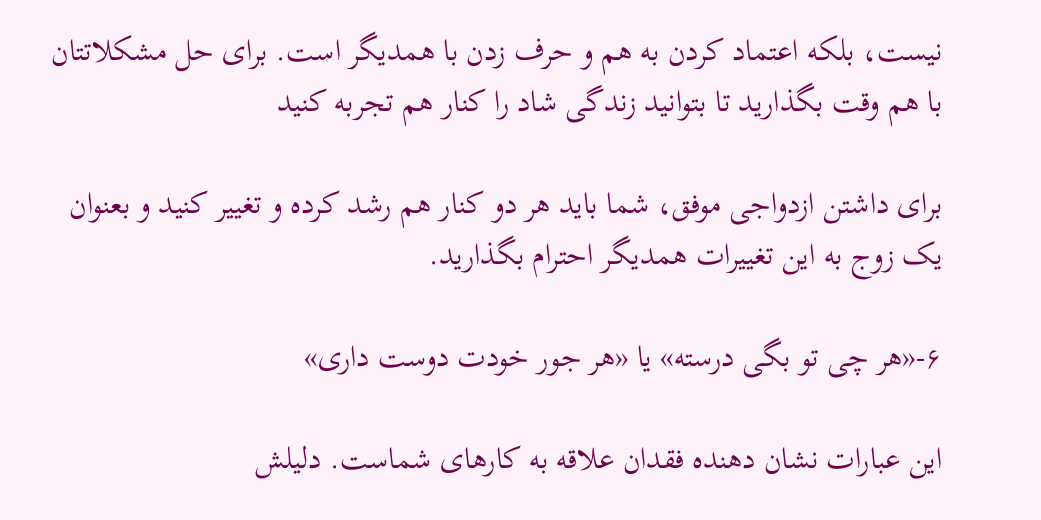نیست، بلکه اعتماد کردن به هم و حرف زدن با همدیگر است. برای حل مشکلاتتان با هم وقت بگذارید تا بتوانید زندگی شاد را کنار هم تجربه کنید

برای داشتن ازدواجی موفق، شما باید هر دو کنار هم رشد کرده و تغییر کنید و بعنوان یک زوج به این تغییرات همدیگر احترام بگذارید.

۶-«هر چی تو بگی درسته» یا «هر جور خودت دوست داری»

این عبارات نشان دهنده فقدان علاقه به کارهای شماست. دلیلش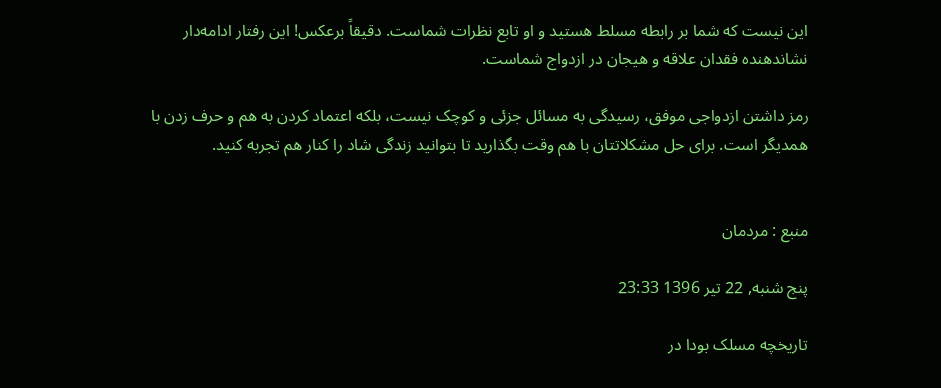این نیست که شما بر رابطه مسلط هستید و او تابع نظرات شماست. دقیقاً برعکس! این رفتار ادامه‌دار نشاندهنده فقدان علاقه و هیجان در ازدواج شماست.

رمز داشتن ازدواجی موفق، رسیدگی به مسائل جزئی و کوچک نیست، بلکه اعتماد کردن به هم و حرف زدن با همدیگر است. برای حل مشکلاتتان با هم وقت بگذارید تا بتوانید زندگی شاد را کنار هم تجربه کنید.


منبع : مردمان

پنج شنبه, 22 تیر 1396 23:33

تاریخچه مسلک بودا در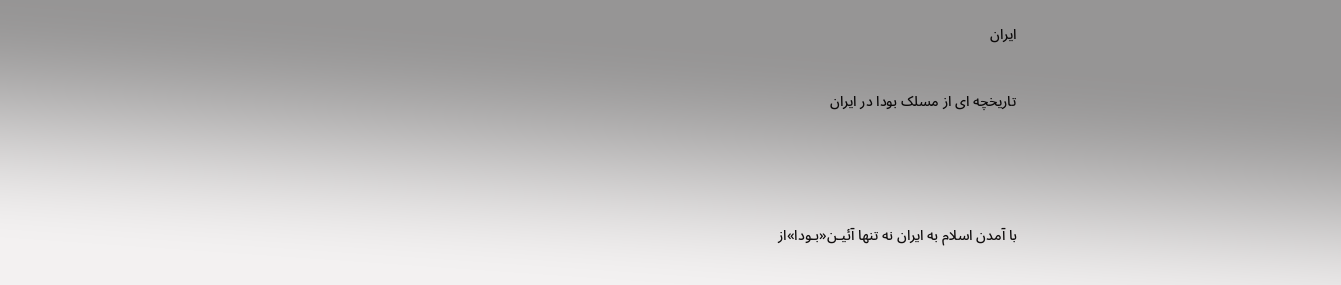ایران

تاریخچه ای از مسلک بودا در ایران



با آمدن اسلام به ایران‌ نه‌ تنها‌ آئیـن«بـودا»از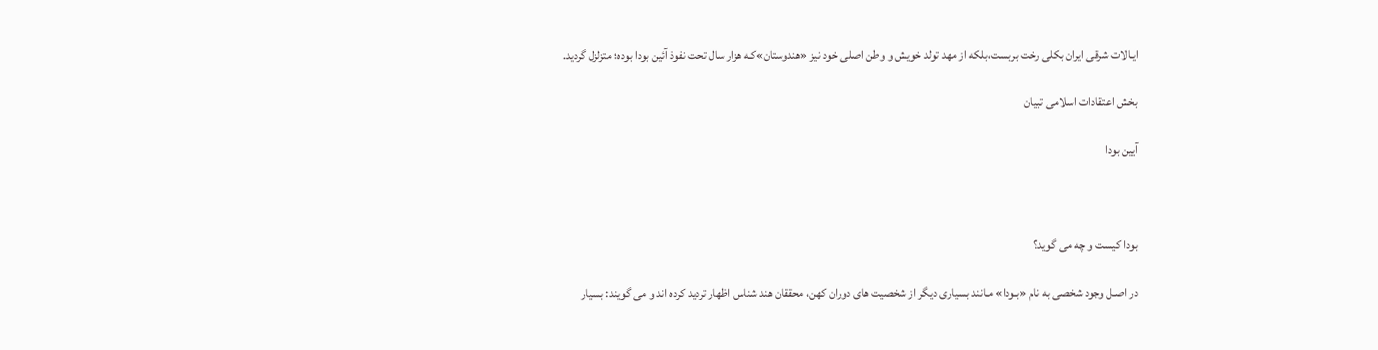ایـالات شرقی ایران‌ بکلی رخت بربست،بلکه از مهد تولد خویش و وطن‌ اصلی خود نیز «هندوستان»کـه هزار سال تحت نفوذ آئین بودا بوده؛ متزلزل‌ گردید.

بخش اعتقادات اسلامی تبیان

آیین بودا



بودا کیست و چه‌ می ‌گوید؟

در‌ اصـل وجود شخصی به نام «بـودا» مـانند بسیاری‌ دیگر از شخصیت های دوران کهن، محققان هند شناس اظهار تردید کرده‌ اند و می گویند: بسیار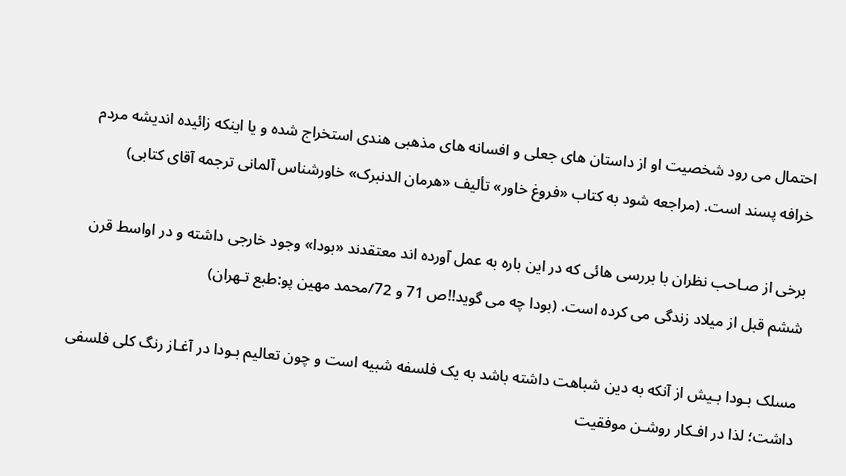احتمال می رود شخصیت او از داستان های جعلی و افسانه ‌های مذهبی هندی استخراج‌ شده و یا اینکه‌ زائیده اندیشه مردم خرافه ‌پسند است. (مراجعه شود به کتاب «فروغ خاور» تألیف «هرمان الدنبرک» خاورشناس آلمانی ترجمه آقای کتابی)

برخی از صـاحب نظران با بررسی هائی که در این باره‌ به عمل آورده‌ اند معتقدند «بودا» وجود خارجی‌ داشته و در اواسط قرن ششم قبل از میلاد زندگی‌‌ می کرده‌ است. (بودا چه می ‌گوید!!ص 71 و 72/محمد مهین ‌پو‌:طبع‌ تـهران‌)

مسلک بـودا بـیش از‌ آنکه‌ به دین شباهت‌ داشته باشد به یک‌ فلسفه‌ شبیه است‌ و چون‌ تعالیم‌ بـودا در آغـاز رنگ‌ کلی فلسفی داشت؛ لذا در افـکار روشـن‌ موفقیت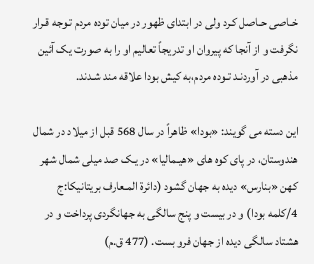خـاصی حـاصل کـرد ولی در ابتدای ظهور‌ در‌ میان توده مردم تـوجه قـرار نگرفت‌ و از‌ آنجا‌ که‌ پیروان‌ او تدریجاً تعالیم‌ او‌ را به صورت یک آئین‌ مذهبی در آوردنـد تـوده مردم،به کیش بودا علاقه ‌مند شـدند.

این دسته می‌ گویند: «بودا» ظاهراً در سال 568 قبل از میلاد در شمال هندوستان، در پای کوه های‌ «هیـمالیا» در یـک صد میلی شمال شهر کهن «بنارس» دیده به جهان گشود (دائرة المـعارف بریتانیکا:ج 4/کلمه‌ بودا‌) و در‌ بیست‌ و پنج سالگی به‌ جهانگردی پرداخت و در هشتاد سالگی دیده از جهان‌ فرو بست. (477 ق.م)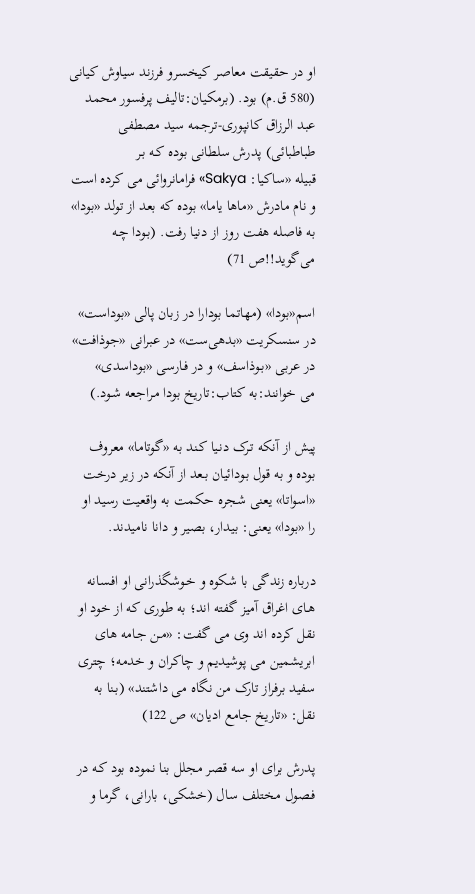او در حقیقت معاصر کیخسرو فرزند سیاوش کیانی (580 ق.م) بود. (برمکیان‌:تالیف پرفسور محمد عبد الرزاق کانپوری-ترجمه سید مصطفی طباطبائی) پدرش سلطانی بوده کـه بـر‌ قبیله ‌«ساکیا: Sakya» فرامانروائی می کرده است و نام مادرش «ماها یاما» بوده که بعد از تولد «بودا» به فاصله هفت روز‌ از‌ دنیا‌ رفت. (بـودا چـه می‌گوید!!ص 71)

اسم«بودا» (مهاتما بودارا در زبان پالی ‌«بوداست‌» در سنسکریت «بدهی‌ست» در عبرانی‌ «جوذافت‌» در‌ عربی‌ «بـوذاسف» و در‌ فـارسی ‌«بوداسدی» می ‌خوانند:به کتاب‌:تاریخ‌ بودا مـراجعه شـود.)

پیش از آنکه تـرک دنـیا‌ کـند‌ به‌ «گوتاما» معروف بوده و به قول بـودائیان بـعد از آنکه در زیر درخت «اسواتا» یعنی شجره حکمت‌ به واقعیت رسید‌ او‌ را ‌«بودا» یعنی: بیدار، بصیر و دانا نامیدند.

درباره زندگی با شکوه‌ و خـوشگذرانی او افـسانه هـای اغراق‌ آمیز گفته‌ اند؛ به طوری که از خود او نقل‌ کرده ‌اند وی می گفت: «مـن جـامه ‌های ابریشمین‌ می ‌پوشیدیم‌ و چاکران‌ و خدمه‌؛ چتری سفید برفراز تارک من نگاه می داشتند» (بـنا به نقل: «تاریخ جامع ادیان» ص 122)

پدرش برای او سه‌‌ قصر‌ مجلل بنا نموده بود کـه در فـصول مـختلف سال‌ (خشکی، بارانی، گرما و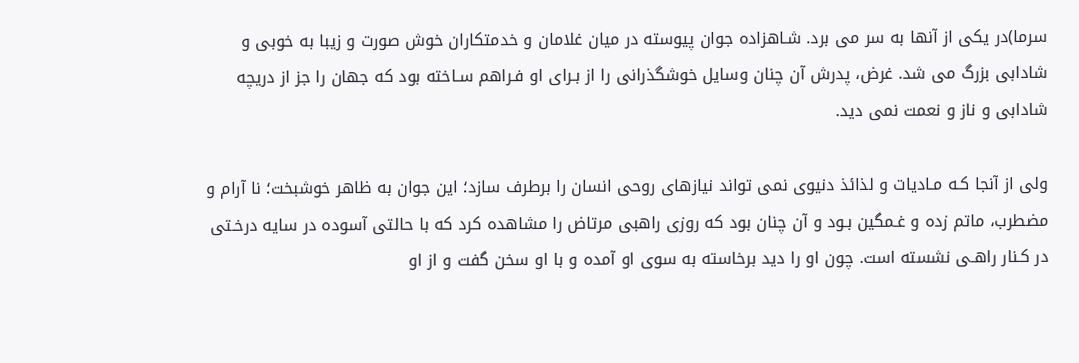سرما)در یکی از‌ آنها‌ به سر‌ می‌ برد. شـاهزاده جوان پیوسته در میان غلامان و خدمتکاران خوش صورت و زیبا‌ به خوبی‌ و شادابی‌ بزرگ‌ می شد. غرض، پدرش آن چنان وسایل خوشگذرانی‌ را از بـرای او فـراهم سـاخته بود‌ که‌ جهان‌ را جز از دریچه شادابی و ناز و نعمت نمی ‌دید.

ولی از آنجا کـه مـادیات و لذائذ دنیوی‌ نمی‌ تواند نیازهای روحی انسان را برطرف سازد؛ این‌ جوان به ظاهر خوشبخت؛ نا آرام و مضطرب‌، ماتم زده‌‌ و غـمگین‌ بـود و آن چنان بود که روزی راهبی مرتاض را مشاهده کرد که با حالتی آسوده‌ در‌ سایه درخـتی در کـنار راهـی نشسته است. چون او را دید برخاسته به سوی‌ او‌ آمده‌ و با او سخن گفت و از او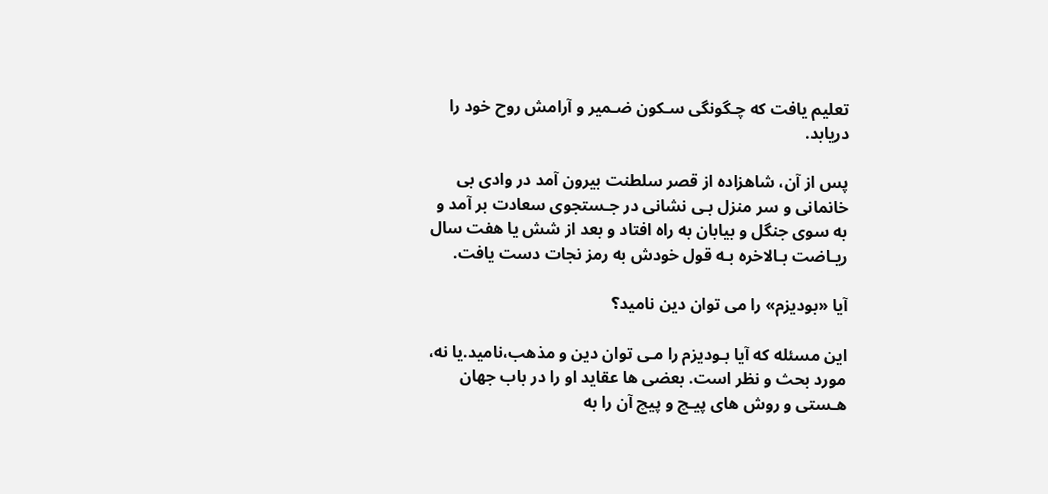تعلیم یافت که چـگونگی‌ سـکون ضـمیر و آرامش روح خود‌ را‌ دریابد.

پس‌ از آن، شاهزاده از قصر سلطنت بیرون آمد در وادی‌‌ بی خانمانی‌ و سر‌ منزل بـی‌ نشانی در جـستجوی سعادت‌ بر آمد و به سوی جنگل و بیابان به راه افتاد و بعد از شش‌ یا‌ هفت‌ سال ریـاضت بـالاخره بـه قول خودش‌ به رمز نجات دست یافت.

آیا «بودیزم» را‌ می‌ توان‌ دین نامید؟

این مسئله که آیا بـودیزم را مـی ‌توان دین و مذهب،نامید.یا نه، مورد بحث و نظر است‌. بعضی ها‌ عقاید او را در باب جهان هـستی و روش های‌ پیـچ و پیچ آن را‌ به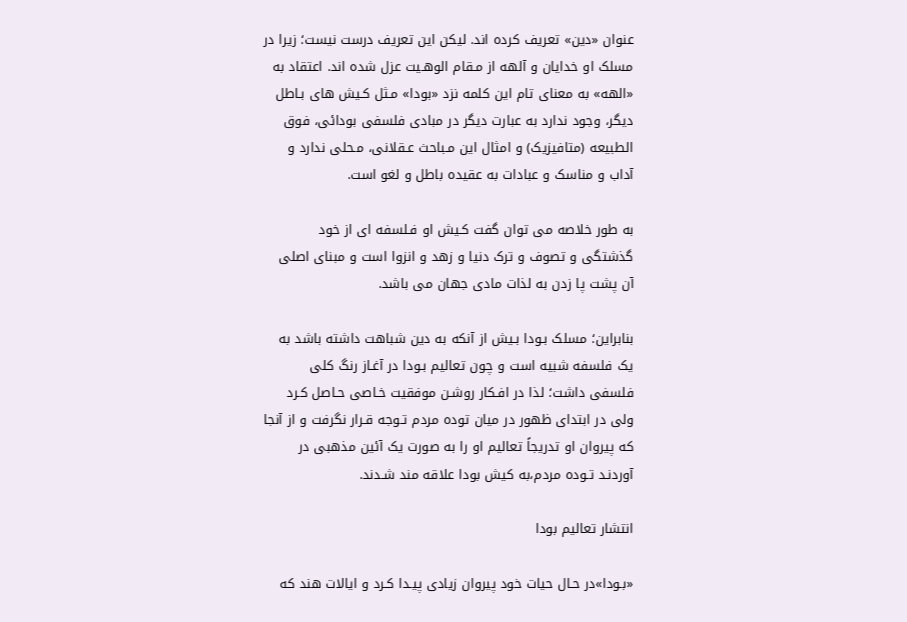عنوان ‌«دین» تعریف کرده ‌اند. لیکن این تعریف درست‌ نیست‌؛ زیرا‌ در مسلک او خدایان و آلهه از مـقام‌ الوهـیت‌ عزل شده‌ اند. اعتقاد به «الهه» به معنای تام این کلمه نزد «بودا» مـثل کـیش های‌ بـاطل‌ دیگر، وجود ندارد به عبارت‌‌ دیگر‌ در مبادی‌ فلسفی‌ بودائی‌، فوق الطبیعه (متافیزیک) و امثال این مـباحث‌ عـقلانی‌، مـحلی ندارد و آداب و مناسک و عبادات به عقیده باطل و لغو است.

به طور خلاصه می ‌توان‌ گفت‌ کـیش او فـلسفه‌ ای از خود گذشتگی‌ و تصوف و ترک دنیا و زهد‌ و انزوا است‌ و مبنای اصلی آن پشت پا‌ زدن‌ به لذات مادی جهان‌ می ‌باشد.

بنابراین؛ مسلک بـودا بـیش از‌ آنکه‌ به دین شباهت‌ داشته باشد به یک‌ فلسفه‌ شبیه است‌ و چون‌ تعالیم‌ بـودا در آغـاز رنگ‌ کلی فلسفی داشت؛ لذا در افـکار روشـن‌ موفقیت خـاصی حـاصل کـرد ولی در ابتدای ظهور‌ در‌ میان توده مردم تـوجه قـرار نگرفت‌ و از‌ آنجا‌ که‌ پیروان‌ او تدریجاً تعالیم‌ او‌ را به صورت یک آئین‌ مذهبی در آوردنـد تـوده مردم،به کیش بودا علاقه ‌مند شـدند.

انتشار تعالیم‌ بودا‌

«بـودا‌»در حـال حیات خود پیروان زیادی پیـدا‌ کـرد‌ و ایالات‌ هند‌ که‌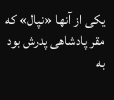یکی‌ از آنها «نپال» که‌ مقر پادشاهی پدرش بود به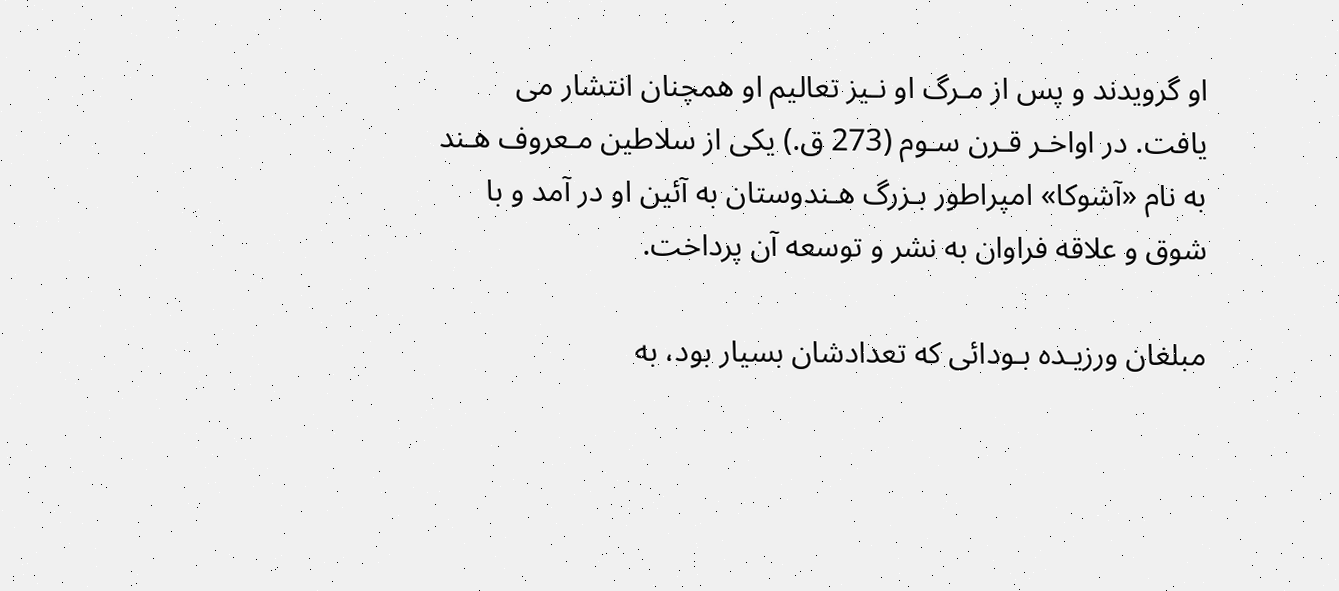او گرویدند و پس از مـرگ‌ او نـیز تعالیم او همچنان انتشار می‌ یافت. در اواخـر قـرن‌ سـوم (273 ق.) یکی‌ از سلاطین مـعروف هـند به نام‌ «آشوکا» امپراطور بـزرگ هـندوستان به آئین او در آمد و با شوق و علاقه فراوان به نشر و توسعه آن‌ پرداخت.

مبلغان ورزیـده بـودائی که تعدادشان‌ بسیار بود‌، به‌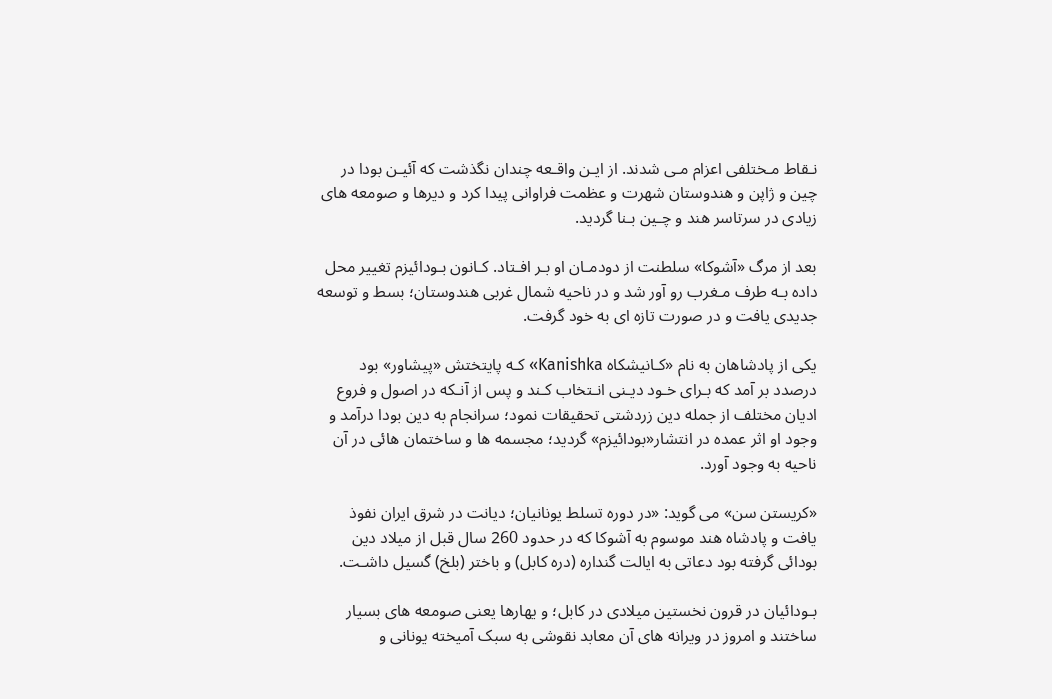نـقاط مـختلفی اعزام مـی شدند. از ایـن‌ واقـعه چندان نگذشت که آئیـن بودا در چین و ژاپن‌ و هندوستان شهرت و عظمت فراوانی پیدا کرد و دیرها و صومعه ‌های زیادی در سرتاسر هند و چـین بـنا‌ گردید‌.

بعد از مرگ «آشوکا» سلطنت از دودمـان او بـر افـتاد. کـانون بـودائیزم تغییر محل داده بـه طرف مـغرب‌ رو آور شد و در ناحیه شمال‌ غربی‌ هندوستان؛ بسط و توسعه جدیدی یافت‌ و در‌ صورت تازه ‌ای به خود گرفت.

یکی از پادشاهان به نام «کـانیشکاه Kanishka» کـه پایتختش «پیشاور» بود درصدد بر آمد که بـرای خـود دیـنی انـتخاب کـند و پس از‌ آنـکه‌ در اصول و فروع‌ ادیان‌ مختلف‌ از جمله دین زردشتی تحقیقات نمود؛ سرانجام به دین بودا درآمد و وجود او اثر عمده در انتشار«بودائیزم» گردید؛ مجسمه‌ ها و ساختمان هائی‌ در آن ناحیه به وجود آورد.

«کریستن سن» می‌ گوید: «در دوره تسلط‌ یونانیان؛ دیانت در شرق ایران نفوذ یافت و پادشاه‌ هند موسوم به آشوکا که در حدود 260 سال قبل از میلاد دین بودائی گرفته بود دعاتی به ایالت گنداره‌ (دره کابل‌) و باختر‌ (بلخ) گسیل‌ داشـت.

بـودائیان در قرون نخستین میلادی در کابل؛ و یهارها یعنی صومعه‌ های بسیار ساختند و امروز در ویرانه‌ های آن‌ معابد نقوشی به سبک آمیخته یونانی‌ و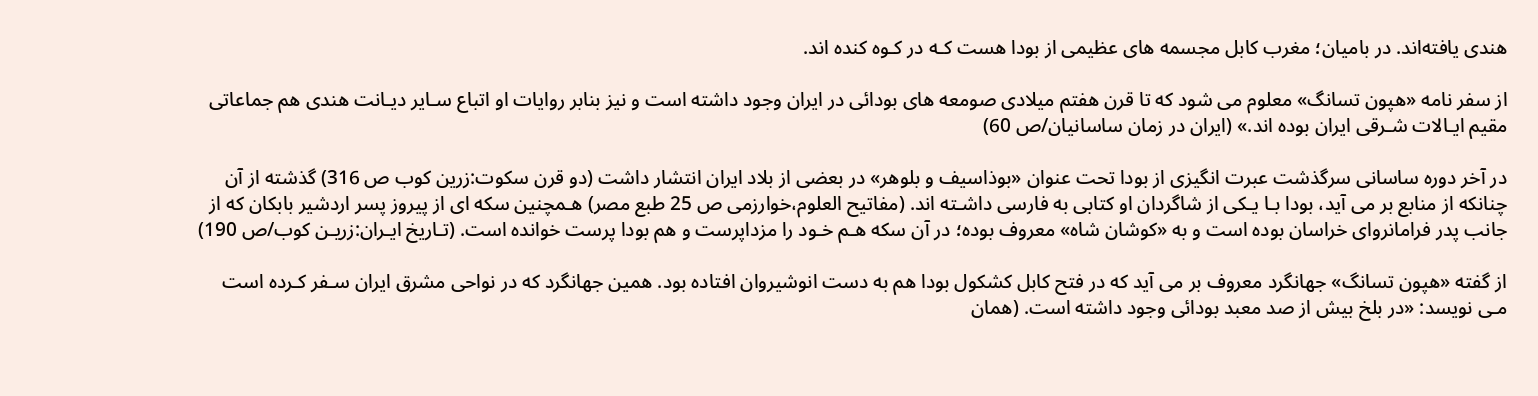هندی یافته‌اند. در بامیان؛ مغرب‌ کابل‌ مجسمه‌ های عظیمی از بودا هست کـه در کـوه کنده‌ اند.

از سفر نامه «هپون تسانگ» معلوم می‌ شود که ‌‌تا‌ قرن‌ هفتم میلادی صومعه ‌های بودائی در ایران وجود داشته است و نیز بنابر روایات‌ او‌ اتباع‌ سـایر دیـانت‌ هندی هم جماعاتی مقیم ایـالات شـرقی ایران‌ بوده‌ اند.» (ایران در زمان ساسانیان/ص 60)

در آخر دوره ساسانی سرگذشت‌ عبرت‌ انگیزی از بودا تحت عنوان «بوذاسیف و بلوهر» در بعضی از بلاد ایران‌ انتشار داشت‌ (دو قرن سکوت:زرین کوب ص 316) گذشته از‌ آن‌‌ چنانکه از منابع بر می ‌آید، بودا بـا یـکی از شاگردان‌ او کتابی به فارسی داشـته‌ اند. (مفاتیح العلوم،خوارزمی ص 25 طبع مصر) هـمچنین سکه ‌ای‌ از پیروز پسر اردشیر بابکان که از جانب پدر فرامانروای‌ خراسان بوده است و به «کوشان شاه» معروف‌ بوده؛ در آن سکه هـم خـود را مزداپرست و هم‌ بودا پرست خوانده‌ است. (تـاریخ ایـران:زریـن کوب/ص 190)

از گفته «هپون تسانگ» جهانگرد معروف بر می آید که در فتح کابل کشکول بودا هم به دست‌ انوشیروان افتاده بود. همین جهانگرد که در نواحی‌ مشرق ایران سـفر کـرده‌ است‌ مـی ‌نویسد: «در بلخ‌ بیش از صد معبد بودائی وجود داشته است. (همان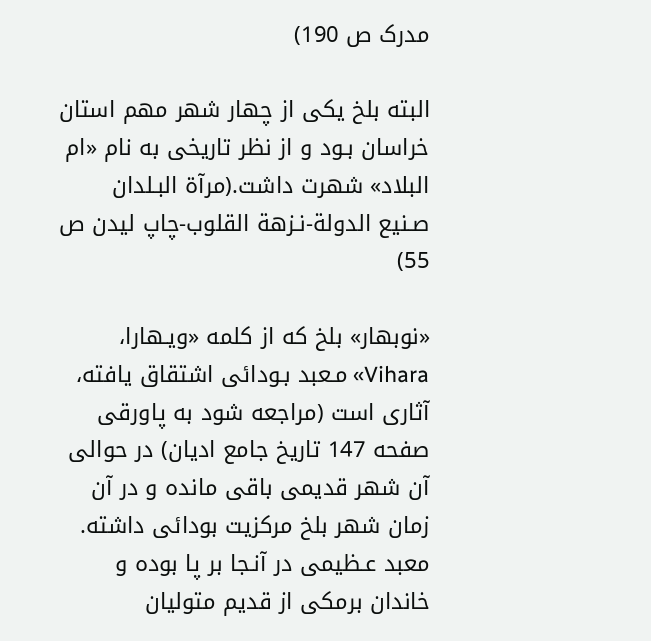مدرک‌ ص 190)

البته بلخ یکی از چهار شهر مهم استان خراسان‌ بـود و از نظر تاریخی به نام «ام البلاد» شهرت‌ داشت‌.(مرآة البـلدان صـنیع الدولة-نـزهة القلوب-چاپ لیدن ص 55)

«نوبهار» بلخ که از کلمه «ویـهارا، Vihara» مـعبد بـودائی اشتقاق یافته، آثاری است (مراجعه شود‌ به‌ پاورقی صفحه 147 تاریخ جامع ادیان) در حوالی آن شهر قدیمی باقی مانده و در آن زمان‌ شهر بلخ مرکزیت بودائی‌ داشته‌. معبد‌ عـظیمی ‌‌در آنـجا بر پا بوده‌ و خاندان‌ بر‌مکی از قدیم متولیان‌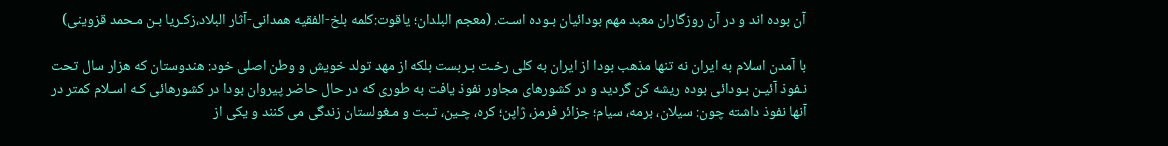آن بوده ‌اند و در آن روزگاران معبد مهم بودائیان‌ بـوده اسـت. (معجم البلدان؛ یاقوت:کلمه بلخ-الفقیه همدانی-آثار البلاد‌،زکـریا‌ بـن مـحمد قزوینی)

با آمدن اسلام به ایران نه تنها مذهب‌ بودا از ایران به کلی رخـت‌ بـربست‌ بلکه‌ از مهد تولد خویش و وطن اصلی خود‌: هندوستان‌ که‌ هزار‌ سال‌‌ تحت‌ نـفوذ آئیـن بـودائی بوده ریشه کن گردید و در کشورهای مجاور نفوذ یافت به طوری که در حال حاضر پیروان بودا در کشورهائی کـه اسـلام کمتر در آنها نفوذ داشته‌ چون: سیلان، برمه، سیام؛ جزائر فرمز، ژاپن؛ کره، چـین، تـبت و مـغولستان زندگی‌ می کنند و یکی از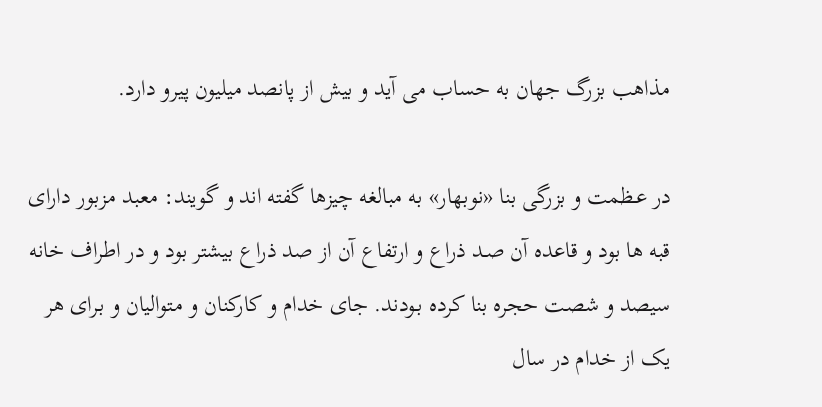مذاهب بزرگ جهان به حساب می آید و بیش از پانصد میلیون پیرو دارد.

در عـظمت و بزرگی بنا «نوبهار» به‌ مبالغه‌‌ چیزها‌ گفته ‌اند و گویند: معبد مزبور دارای قبه‌ ها بود و قاعده‌ آن‌ صـد ذراع و ارتفاع آن از صد ذراع‌ بیشتر بود و در اطراف خانه سیصد و شصت حجره بنا کرده بـودند. جای‌ خدام‌ و کارکنان‌ و مـتوالیان و بـرای‌ هر یک از خدام در سال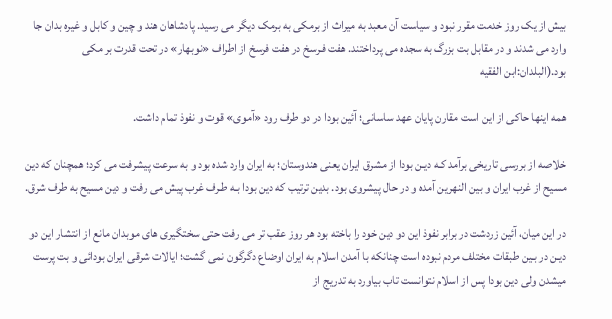بیش از‌ یک روز خدمت مقرر نبود و سیاست آن معبد به میراث از برمکی به برمک‌ دیگر می‌ رسید. پادشاهان هند و چین‌ و کابل‌ و غیره‌‌ بدان جا وارد می شدند و در مقابل بت بزرگ به سجده‌ می ‌پرداختند. هفت فـرسخ‌ در‌ هفت فرسخ از اطراف‌ «نوبهار» در تحت قدرت بر مکی بود.(البلدان:ابن الفقیه

همه اینها حاکی از‌ این‌ است‌ مقارن پایان عهد ساسانی؛ آئین بودا در دو طرف رود «آموی» قوت‌ و نفوذ‌ تمام‌ داشت.

خلاصه از بررسی تاریخی برآمد کـه دیـن بودا از مشرق ایران یعنی هندوستان‌؛ به‌ ایران‌ وارد شده‌ بود و به سرعت پیشرفت می‌ کرد؛ همچنان که دین مسیح‌ از غرب ایران و بین‌ النهرین‌ آمده و در حال پیشروی‌ بود. بدین ترتیب که دین بودا بـه طـرف غرب‌ پیش‌‌ می رفت‌ و دین مسیح به طرف شرق.

در این میان، آئین زردشت در برابر نفوذ این‌ دو‌ دین خود را باخته بود هر روز عقب تر می‌ رفت حتی‌ سختگیری های موبدان مانع‌ از‌ انتشار‌ این دو دیـن در بـین طبقات مختلف مردم نبوده است چنانکه با آمدن‌ اسلام به‌ ایران‌ اوضاع دگرگون نمی‌ گشت؛ ایالات‌ شرقی ایران بودائی و بت ‌پرست میشدن ولی دین‌ بودا‌ پس‌ از‌ اسلام نتوانست تاب بیاورد به تدریج از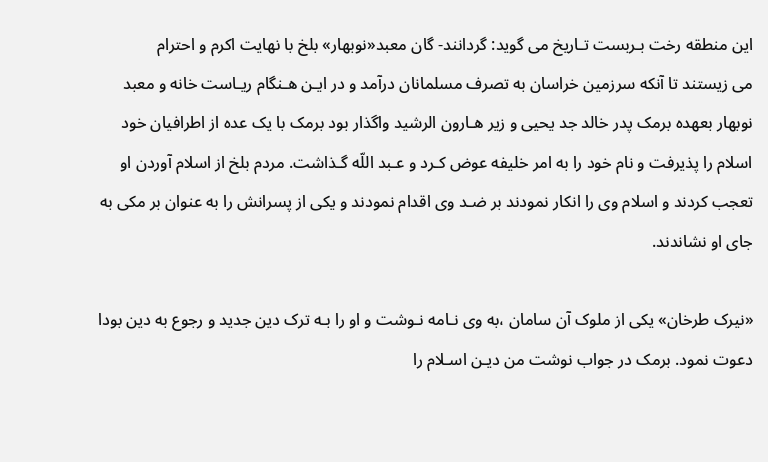این منطقه رخت بـربست تـاریخ‌ می‌ گوید‌: گردانند- گان معبد«نوبهار» بلخ با نهایت‌ اکرم‌ و احترام‌‌ می ‌زیستند تا آنکه سرزمین خراسان به تصرف مسلمانان‌‌ درآمد‌ و در ایـن هـنگام ریـاست خانه و معبد نوبهار بعهده برمک پدر خالد جد یحیی‌ و زیر‌ هـارون الرشید واگذار بود برمک‌ با‌ یک عده‌ از‌ اطرافیان‌ خود اسلام‌ را پذیرفت و نام خود‌ را‌ به امر خلیفه عوض کـرد و عـبد اللّه گـذاشت. مردم بلخ از اسلام‌ آوردن‌ او تعجب کردند و اسلام وی را‌ انکار نمودند بر ضـد‌ وی اقدام نمودند و یکی از پسرانش‌ را‌ به عنوان بر مکی‌ به جای او نشاندند.

«نیرک طرخان» یکی از ملوک آن سامان‌ ،به وی‌ نـامه‌ نـوشت و او را بـه ترک‌ دین‌ جدید‌ و رجوع به دین بودا‌ دعوت‌ نمود. برمک در جواب‌ نوشت‌ من دیـن اسـلام‌ را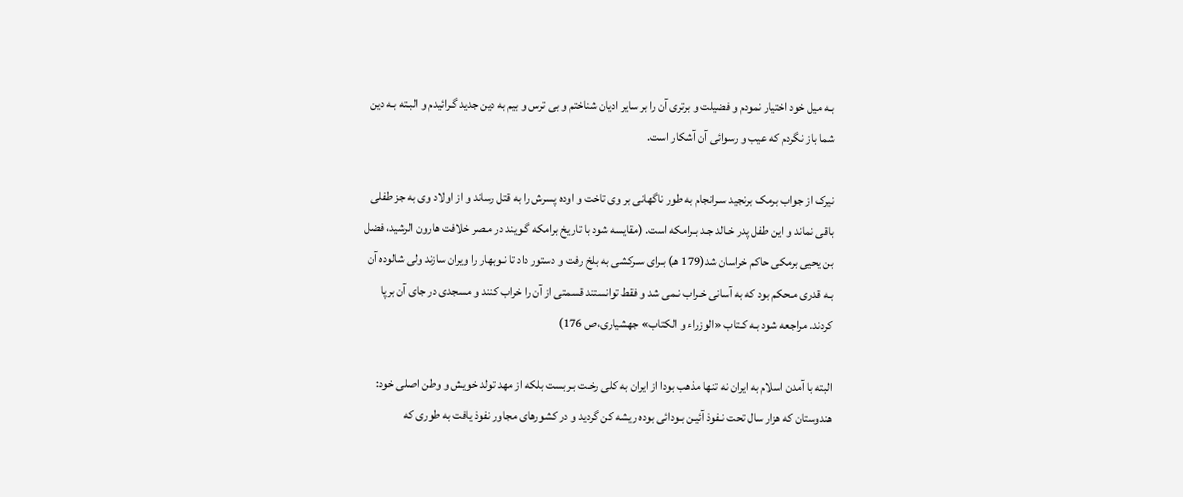بـه میل خود اختیار نمودم و فضیلت و برتری آن را بر سایر‌ ادیان‌ شناختم و بی‌ ترس و بیم به دین جدید گـرائیدم‌ و البـته‌ بـه دین شما‌ باز‌ نگردم‌ که عیب و رسوائی‌ آن‌ آشکار است.

نیرک از جواب برمک برنجید سـرانجام به طور ناگهانی بر وی تاخت و اوده پسرش‌ را‌ به قتل‌ رساند و از اولاد وی به جز طفلی‌ باقی‌ نماند‌ و این‌ طفل‌ پدر خـالد جـد‌ بـرامکه‌ است. (مقایسه شود با تاریخ برامکه گـویند در مـصر خلافت هارون الرشید، فضل بن یحیی برمکی‌ حاکم‌ خراسان‌ شد(179 هـ) بـرای سـرکشی به بلخ رفت و دستور داد تا نـوبهار را ویران سازند ولی شالوده‌ آن بـه قدری مـحکم بود که به آسانی خـراب نـمی شد و فقط توانستند قسمتی از‌ آن را‌ خراب کنند‌ و مسجدی در جای آن برپا کردند. مراجعه شود بـه کـتاب «الوزراء و الکتاب» جهشیاری،ص 176)

البته با آمدن اسلام به ایران نه تنها مذهب‌ بودا از ایران به کلی رخـت‌ بـربست‌ بلکه‌ از مهد تولد خویش و وطن اصلی خود‌: هندوستان‌ که‌ هزار‌ سال‌‌ تحت‌ نـفوذ آئیـن بـودائی بوده ریشه کن گردید و در کشورهای مجاور نفوذ یافت به طوری که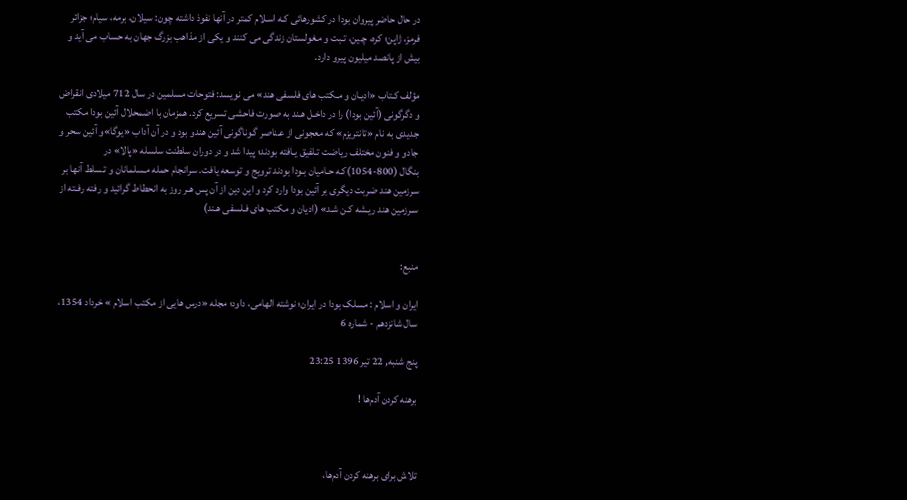در حال حاضر پیروان بودا در کشورهائی کـه اسـلام کمتر در آنها نفوذ داشته‌ چون: سیلان، برمه، سیام؛ جزائر فرمز، ژاپن؛ کره، چـین، تـبت و مـغولستان زندگی‌ می کنند و یکی از مذاهب بزرگ جهان به حساب می آید و بیش از پانصد میلیون پیرو دارد.

مؤلف کـتاب «ادیـان‌ و مـکتب ‌های‌ فلسفی هند» می ‌نویسد: فتوحات مسلمین در سال 712 میلادی‌ انقراض و دگرگونی (آئین بودا) را در داخـل هـند به صورت فاحشی تسریع کرد. همزمان با اضمحلال‌ آئین بودا مکتب جدیدی به نام ‌«تانتریزم‌» که معجونی‌ از عـناصر گـوناگونی آئین هندو بود و در آن آداب‌ «یوگا»و آئین سحر و جادو و فنون مختلف ریاضت‌ تـلفیق یـافته بودند؛ پیدا شد‌ و در‌ دوران سلطنت‌ سلسله «پالا» در‌ بنگال ‌(800-1054)کـه حـامیان‌ بـودا بودند ترویج و توسعه یافت. سرانجام حمله‌ مـسلمانان و تـسلط آنها بر سرزمین هند ضربت دیگری‌ بر آئین بودا وارد کرد‌ و این‌ دین از آن پس‌ هـر‌ روز به انحطاط گرائید و رفته رفـته از سـرزمین هند ریـشه کـن شـد» (ادیان و مکتب های‌ فـلسفی هـند)


منبع:

ایران و اسلام : مسلک بودا در ایران؛ نوشته الهامی، داود؛ مجله «درس هایی از مکتب اسلام » خرداد 1354، سال شانزدهم - شماره 6

پنج شنبه, 22 تیر 1396 23:25

برهنه کردن آدم‌ها !



تلاش برای برهنه کردن آدم‌ها،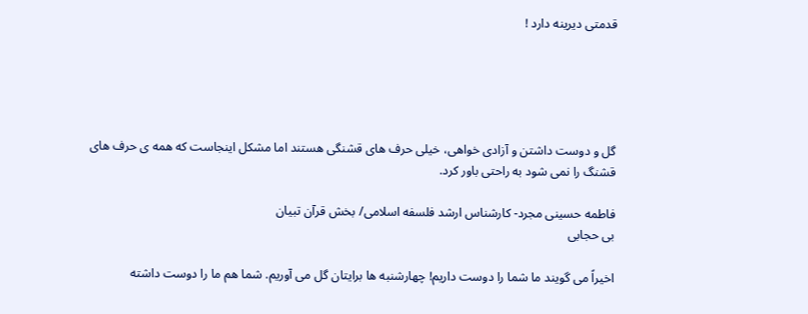قدمتی دیرینه دارد !





گل و دوست داشتن و آزادی خواهی، خیلی حرف های قشنگی هستند اما مشکل اینجاست که همه ی حرف های قشنگ را نمی شود به راحتی باور کرد.

فاطمه حسینی مجرد- کارشناس ارشد فلسفه اسلامی/ بخش قرآن تبیان
بی حجابی

اخیراً می گویند ما شما را دوست داریم! چهارشنبه ها برایتان گل می آوریم. شما هم ما را دوست داشته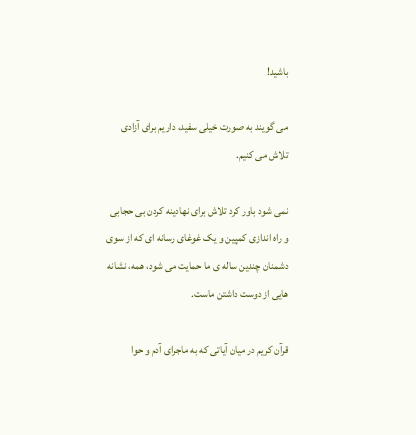باشید!

می گویند به صورت خیلی سفید، داریم برای آزادی تلاش می کنیم.

نمی شود باور کرد تلاش برای نهادینه کردن بی حجابی و راه اندازی کمپین و یک غوغای رسانه ای که از سوی دشمنان چندین ساله ی ما حمایت می شود، همه، نشانه هایی از دوست داشتن ماست.

قرآن کریم در میان آیاتی که به ماجرای آدم و حوا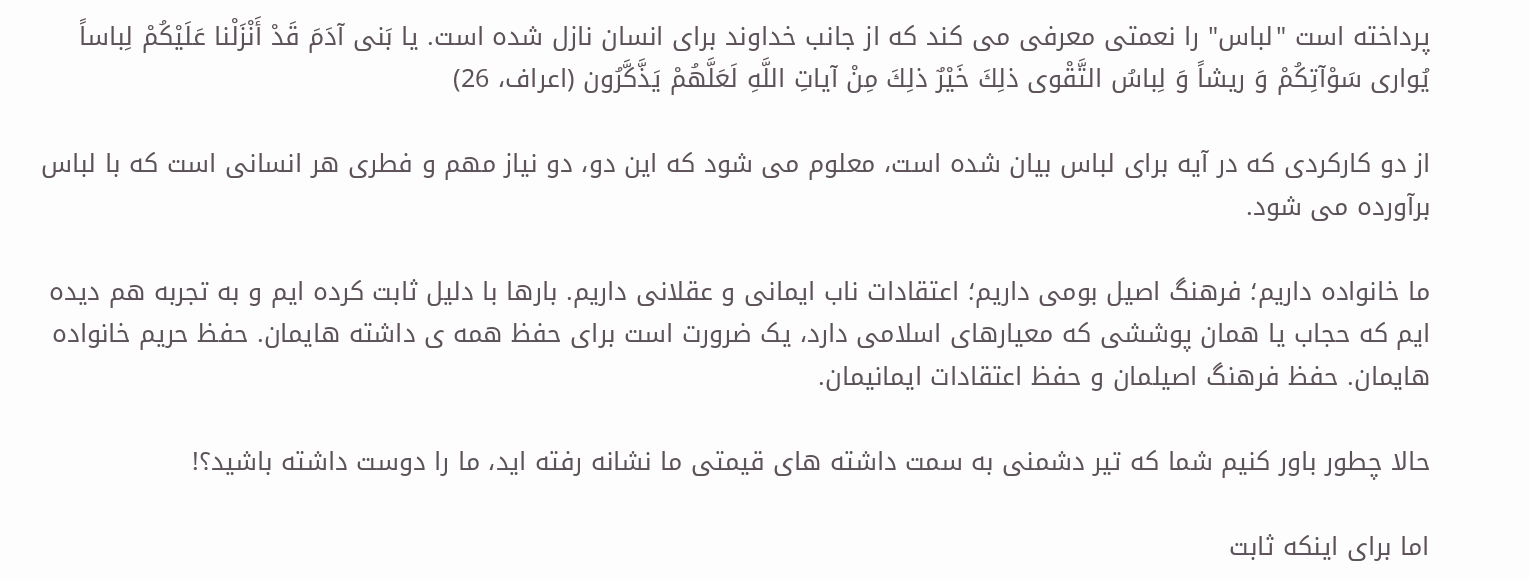پرداخته است "لباس" را نعمتی معرفی می کند که از جانب خداوند برای انسان نازل شده است. یا بَنی آدَمَ قَدْ أَنْزَلْنا عَلَیْكُمْ لِباساً یُواری سَوْآتِكُمْ وَ ریشاً وَ لِباسُ التَّقْوى ذلِكَ خَیْرٌ ذلِكَ مِنْ آیاتِ اللَّهِ لَعَلَّهُمْ یَذَّكَّرُون (اعراف، 26)

از دو کارکردی که در آیه برای لباس بیان شده است، معلوم می شود که این دو، دو نیاز مهم و فطری هر انسانی است که با لباس برآورده می شود.

ما خانواده داریم؛ فرهنگ اصیل بومی داریم؛ اعتقادات ناب ایمانی و عقلانی داریم. بارها با دلیل ثابت کرده ایم و به تجربه هم دیده ایم که حجاب یا همان پوششی که معیارهای اسلامی دارد، یک ضرورت است برای حفظ همه ی داشته هایمان. حفظ حریم خانواده هایمان. حفظ فرهنگ اصیلمان و حفظ اعتقادات ایمانیمان.

حالا چطور باور کنیم شما که تیر دشمنی به سمت داشته های قیمتی ما نشانه رفته اید، ما را دوست داشته باشید؟!

اما برای اینکه ثابت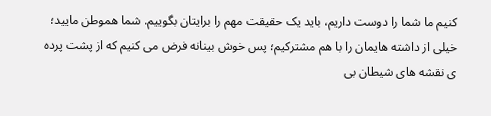کنیم ما شما را دوست داریم، باید یک حقیقت مهم را برایتان بگوییم. شما هموطن مایید؛ خیلی از داشته هایمان را با هم مشترکیم؛ پس خوش بینانه فرض می کنیم که از پشت پرده ی نقشه های شیطان بی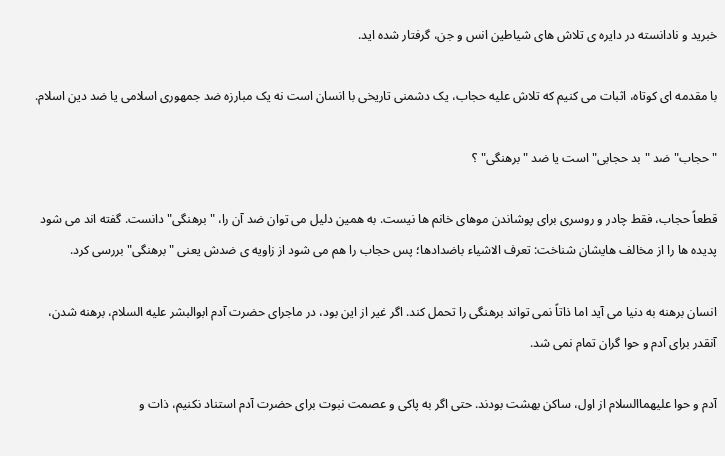خبرید و نادانسته در دایره ی تلاش های شیاطین انس و جن، گرفتار شده اید.

با مقدمه ای کوتاه، اثبات می کنیم که تلاش علیه حجاب، یک دشمنی تاریخی با انسان است نه یک مبارزه ضد جمهوری اسلامی یا ضد دین اسلام.

"حجاب" ضد "بد حجابی" است یا ضد "برهنگی" ؟

قطعاً حجاب، فقط چادر و روسری برای پوشاندن موهای خانم ها نیست. به همین دلیل می توان ضد آن را، "برهنگی" دانست. گفته اند می شود پدیده ها را از مخالف هایشان شناخت: تعرف الاشیاء باضدادها؛ پس حجاب را هم می شود از زاویه ی ضدش یعنی "برهنگی" بررسی کرد.

انسان برهنه به دنیا می آید اما ذاتاً نمی تواند برهنگی را تحمل کند. اگر غیر از این بود، در ماجرای حضرت آدم ابوالبشر علیه السلام، برهنه شدن، آنقدر برای آدم و حوا گران تمام نمی شد.

آدم و حوا علیهماالسلام از اول، ساکن بهشت بودند. حتی اگر به پاکی و عصمت نبوت برای حضرت آدم استناد نکنیم، ذات و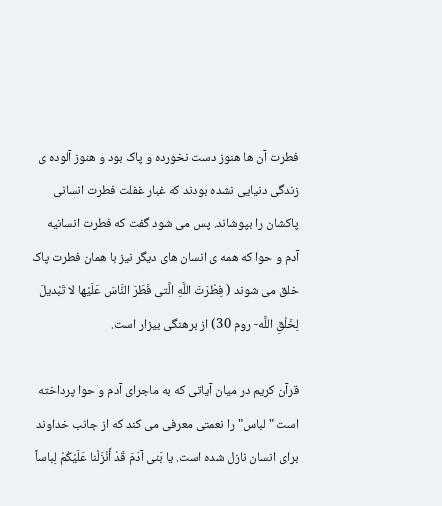فطرت آن ها هنوز دست نخورده و پاک بود و هنوز آلوده ی زندگی دنیایی نشده بودند که غبار غفلت فطرت انسانی پاکشان را بپوشاند. پس می شود گفت که فطرت انسانیه آدم و حوا که همه ی انسان های دیگر نیز با همان فطرت پاک خلق می شوند ( فِطْرَتَ اللَّهِ الَّتی فَطَرَ النَّاسَ عَلَیْها لا تَبْدیلَ لِخَلْقِ اللَّه- روم 30) از برهنگی بیزار است.

قرآن کریم در میان آیاتی که به ماجرای آدم و حوا پرداخته است "لباس" را نعمتی معرفی می کند که از جانب خداوند برای انسان نازل شده است. یا بَنی آدَمَ قَدْ أَنْزَلْنا عَلَیْكُمْ لِباساً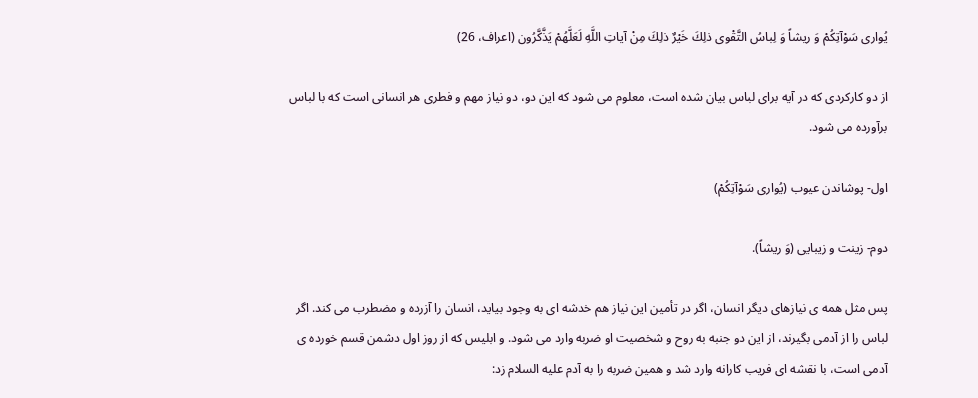یُواری سَوْآتِكُمْ وَ ریشاً وَ لِباسُ التَّقْوى ذلِكَ خَیْرٌ ذلِكَ مِنْ آیاتِ اللَّهِ لَعَلَّهُمْ یَذَّكَّرُون (اعراف، 26)

از دو کارکردی که در آیه برای لباس بیان شده است، معلوم می شود که این دو، دو نیاز مهم و فطری هر انسانی است که با لباس برآورده می شود.

اول- پوشاندن عیوب (یُواری سَوْآتِكُمْ)

دوم- زینت و زیبایی (وَ ریشاً).

پس مثل همه ی نیازهای دیگر انسان، اگر در تأمین این نیاز هم خدشه ای به وجود بیاید، انسان را آزرده و مضطرب می کند. اگر لباس را از آدمی بگیرند، از این دو جنبه به روح و شخصیت او ضربه وارد می شود. و ابلیس که از روز اول دشمن قسم خورده ی آدمی است، با نقشه ای فریب کارانه وارد شد و همین ضربه را به آدم علیه السلام زد: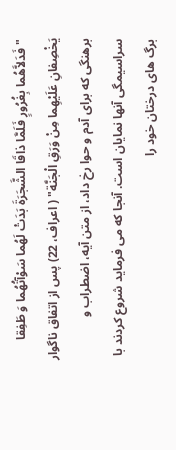"فَدَلاَّهُما بِغُرُورٍ فَلَمَّا ذاقَا الشَّجَرَةَ بَدَتْ لَهُما سَوْآتُهُما وَ طَفِقا یَخْصِفانِ عَلَیْهِما مِنْ وَرَقِ الْجَنَّة" ( اعراف، 22) پس از اتفاق ناگوار برهنگی که برای آدم و حوا رخ داد، از متن آیه، اضطراب و سراسیمگی آنها نمایان است. آنجا که می فرماید شروع کردند با برگ های درختان خود را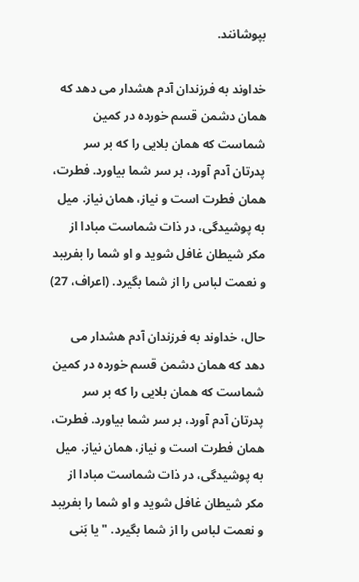بپوشانند.

خداوند به فرزندان آدم هشدار می دهد که همان دشمن قسم خورده در کمین شماست که همان بلایی را که بر سر پدرتان آدم آورد، بر سر شما بیاورد. فطرت، همان فطرت است و نیاز، همان نیاز. میل به پوشیدگی، در ذات شماست مبادا از مکر شیطان غافل شوید و او شما را بفریبد و نعمت لباس را از شما بگیرد. (اعراف، 27)

حال، خداوند به فرزندان آدم هشدار می دهد که همان دشمن قسم خورده در کمین شماست که همان بلایی را که بر سر پدرتان آدم آورد، بر سر شما بیاورد. فطرت، همان فطرت است و نیاز، همان نیاز. میل به پوشیدگی، در ذات شماست مبادا از مکر شیطان غافل شوید و او شما را بفریبد و نعمت لباس را از شما بگیرد. "یا بَنی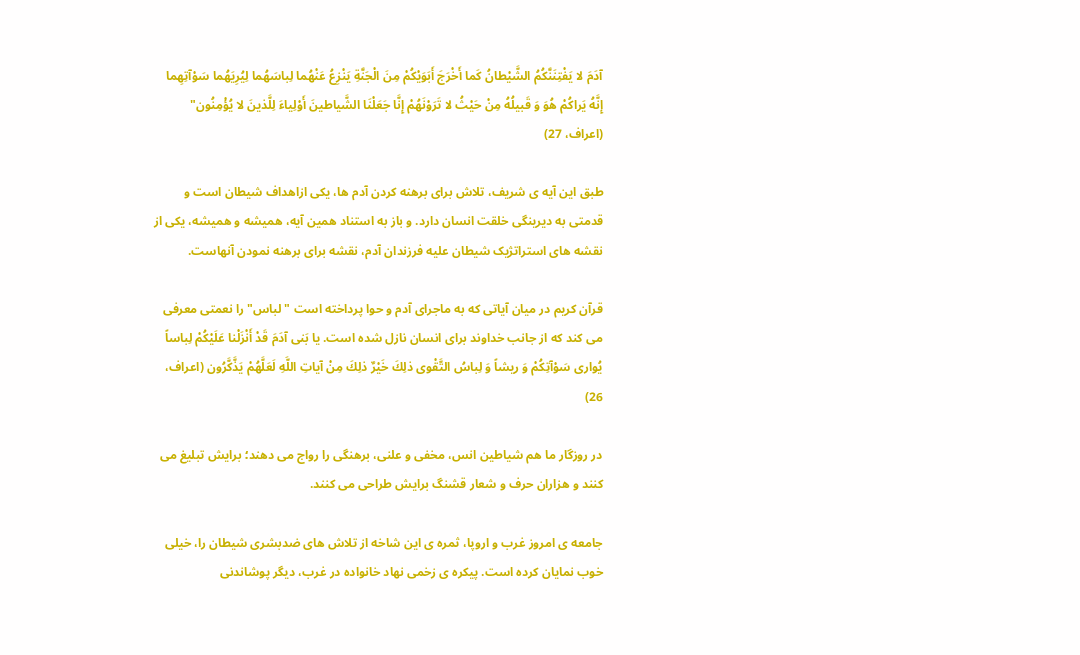آدَمَ لا یَفْتِنَنَّكُمُ الشَّیْطانُ كَما أَخْرَجَ أَبَوَیْكُمْ مِنَ الْجَنَّةِ یَنْزِعُ عَنْهُما لِباسَهُما لِیُرِیَهُما سَوْآتِهِما إِنَّهُ یَراكُمْ هُوَ وَ قَبیلُهُ مِنْ حَیْثُ لا تَرَوْنَهُمْ إِنَّا جَعَلْنَا الشَّیاطینَ أَوْلِیاءَ لِلَّذینَ لا یُؤْمِنُون" (اعراف، 27)

طبق این آیه ی شریف، تلاش برای برهنه کردن آدم ها، یکی ازاهداف شیطان است و قدمتی به دیرینگی خلقت انسان دارد. و باز به استناد همین آیه، همیشه و همیشه، یکی از نقشه های استراتژیک شیطان علیه فرزندان آدم، نقشه برای برهنه نمودن آنهاست.

قرآن کریم در میان آیاتی که به ماجرای آدم و حوا پرداخته است "لباس" را نعمتی معرفی می کند که از جانب خداوند برای انسان نازل شده است. یا بَنی آدَمَ قَدْ أَنْزَلْنا عَلَیْكُمْ لِباساً یُواری سَوْآتِكُمْ وَ ریشاً وَ لِباسُ التَّقْوى ذلِكَ خَیْرٌ ذلِكَ مِنْ آیاتِ اللَّهِ لَعَلَّهُمْ یَذَّكَّرُون (اعراف، 26)

در روزگار ما هم شیاطین انس، مخفی و علنی، برهنگی را رواج می دهند؛ برایش تبلیغ می کنند و هزاران حرف و شعار قشنگ برایش طراحی می کنند.

جامعه ی امروز غرب و اروپا، ثمره ی این شاخه از تلاش های ضدبشری شیطان را، خیلی خوب نمایان کرده است. پیکره ی زخمی نهاد خانواده در غرب، دیگر پوشاندنی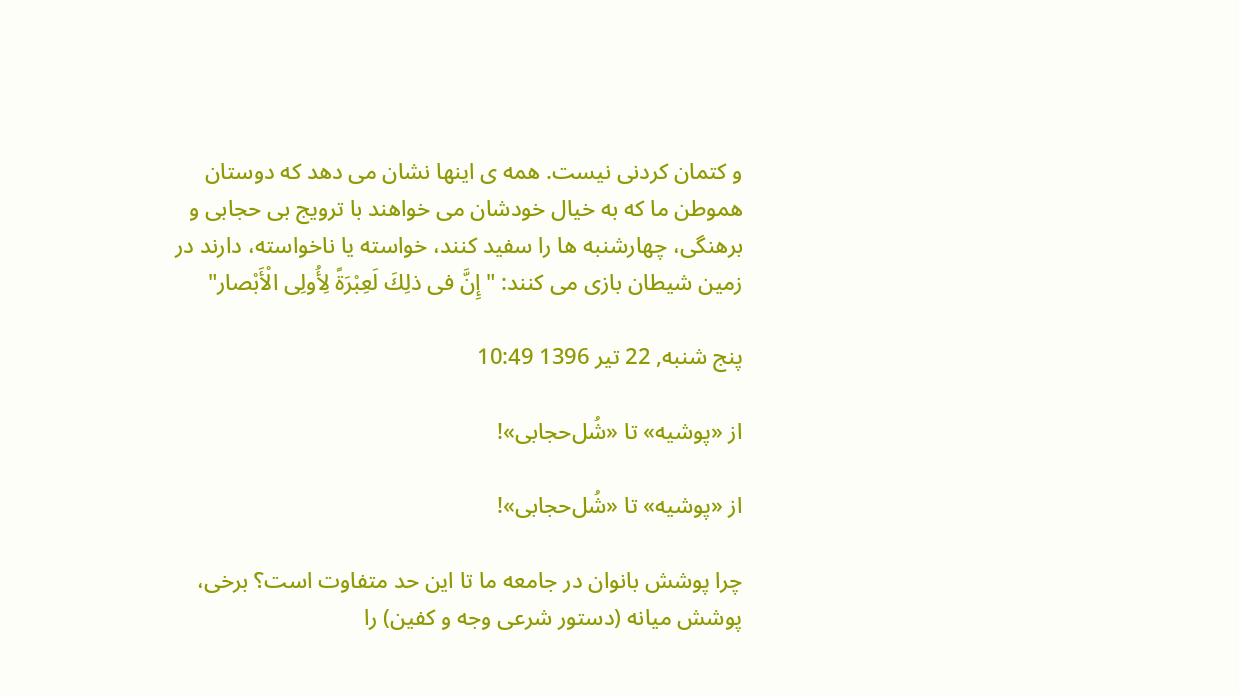و کتمان کردنی نیست. همه ی اینها نشان می دهد که دوستان هموطن ما که به خیال خودشان می خواهند با ترویج بی حجابی و برهنگی، چهارشنبه ها را سفید کنند، خواسته یا ناخواسته، دارند در زمین شیطان بازی می کنند: " إِنَّ فی ذلِكَ لَعِبْرَةً لِأُولِی الْأَبْصار"

پنج شنبه, 22 تیر 1396 10:49

از «پوشیه» تا «شُل‌حجابی»!

از «پوشیه» تا «شُل‌حجابی»!

چرا پوشش بانوان در جامعه ما تا این حد متفاوت است؟ برخی، پوشش میانه (دستور شرعی وجه و کفین) را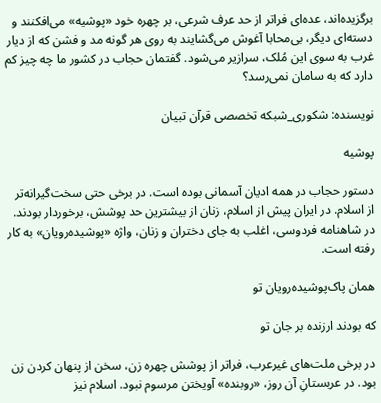برگزیده‌اند، عده‌ای فراتر از حد عرف شرعی، بر چهره خود «پوشیه» می‌افکنند و دسته‌ای دیگر، بی‌محابا آغوش می‌گشایند به روی هر گونه مد و فشن که از دیار غرب به سوی این مُلک، سرازیر می‌شود. گفتمان حجاب در کشور ما چه چیز کم دارد که به سامان نمی‌رسد؟

نویسنده: شکوری_شبکه تخصصی قرآن تبیان

پوشیه

دستور حجاب در همه ادیان آسمانی بوده است. در برخی حتی سخت‌گیرانه‌تر از اسلام. در ایران پیش از اسلام، زنان از بیشترین حد پوشش، برخوردار بودند. در شاهنامه فردوسی، اغلب به جای دختران و زنان، واژه «پوشیده‌رویان» به کار رفته است.

همان پاک‌پوشیده‌رویان تو

که بودند ارزنده بر جان تو

در برخی ملت‌های غیرعرب، فراتر از پوشش چهره زن، سخن از پنهان کردن زن بود. در عربستانِ آن روز، «روبنده» آویختن مرسوم نبود. اسلام نیز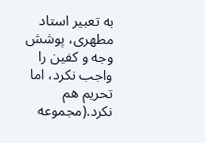به تعبیر استاد مطهری، پوشش وجه و کفین را واجب نکرد، اما تحریم هم نکرد.(مجموعه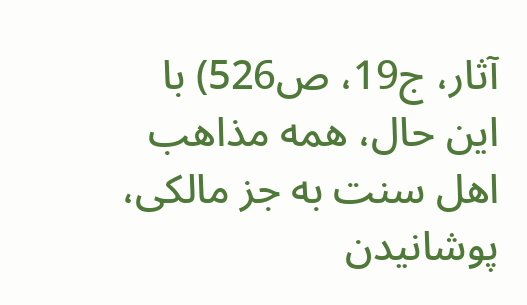آثار، ج19، ص526) با این حال، همه مذاهب اهل سنت به جز مالکی، پوشانیدن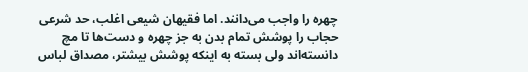چهره را واجب می‌دانند. اما فقیهان شیعی اغلب، حد شرعی حجاب را پوشش تمام بدن به جز چهره و دست‌ها تا مچ دانسته‌اند ولی بسته به اینکه پوشش بیشتر، مصداق لباس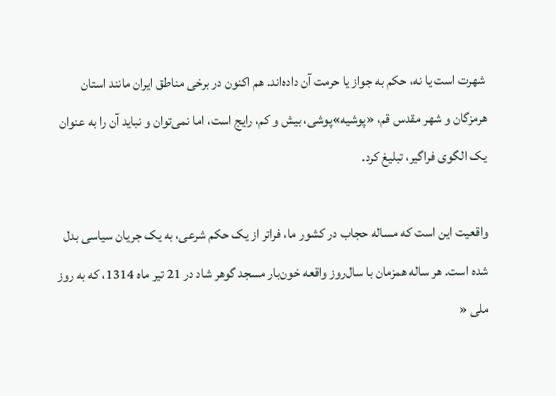شهرت است یا نه، حکم به جواز یا حرمت آن داده‌اند. هم اکنون در برخی مناطق ایران مانند استان هرمزگان و شهر مقدس قم، «پوشیه»پوشی، بیش و کم، رایج است، اما نمی‌توان و نباید آن را به عنوان یک الگوی فراگیر، تبلیغ کرد.

واقعیت این است که مساله حجاب در کشور ما، فراتر از یک حکم شرعی، به یک جریان سیاسی بدل شده است. هر ساله همزمان با سال‌روز واقعه خون‌بار مسجد گوهر شاد در 21 تیر ماه 1314، که به روز ملی «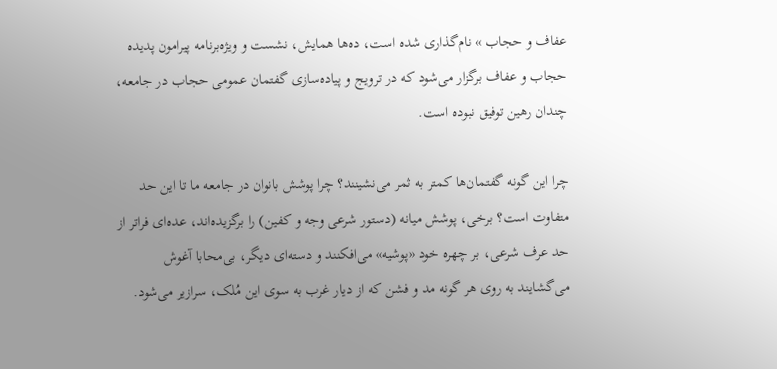عفاف و حجاب » نام‌گذاری شده است، ده‌ها همایش، نشست و ویژه‌برنامه پیرامون پدیده حجاب و عفاف برگزار می‌شود که در ترویج و پیاده‌سازی گفتمان عمومی حجاب در جامعه، چندان رهین توفیق نبوده است.

چرا این گونه گفتمان‌ها کمتر به ثمر می‌نشینند؟ چرا پوشش بانوان در جامعه ما تا این حد متفاوت است؟ برخی، پوشش میانه (دستور شرعی وجه و کفین) را برگزیده‌اند، عده‌ای فراتر از حد عرف شرعی، بر چهره خود «پوشیه» می‌افکنند و دسته‌ای دیگر، بی‌محابا آغوش می‌گشایند به روی هر گونه مد و فشن که از دیار غرب به سوی این مُلک، سرازیر می‌شود.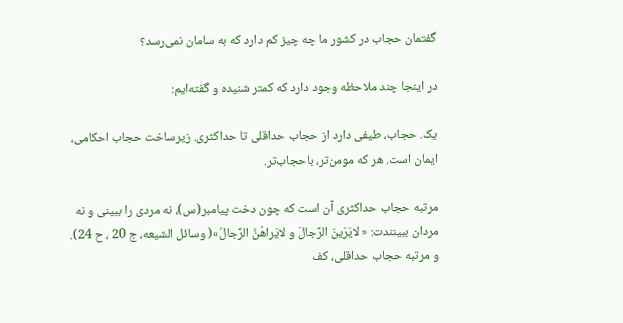گفتمان حجاب در کشور ما چه چیز کم دارد که به سامان نمی‌رسد؟

در اینجا چند ملاحظه وجود دارد که کمتر شنیده و گفته‌ایم:

یک. حجاب، طیفی دارد از حجاب حداقلی تا حداکثری. زیرساخت حجاب احکامی، ایمان است. هر که مومن‌تر، باحجاب‌تر.

مرتبه حجاب حداکثری آن است که چون دخت پیامبر(س)، نه مردی را ببینی و نه مردان ببینندت: « لایَرَینَ الرِّجالَ و لایَراهُنَّ الرِّجالُ»( وسائل الشیعه، ج 20 ، ح 24). و مرتبه حجاب حداقلی، کف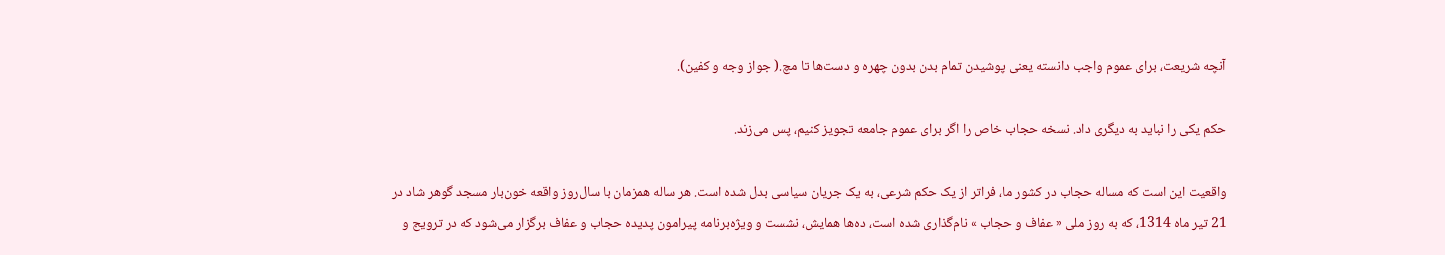آنچه شریعت، برای عموم واجب دانسته یعنی پوشیدن تمام بدن بدون چهره و دست‌ها تا مچ.( جواز وجه و کفین).

حکم یکی را نباید به دیگری داد. نسخه حجاب خاص را اگر برای عموم جامعه تجویز کنیم، پس می‌زند.

واقعیت این است که مساله حجاب در کشور ما، فراتر از یک حکم شرعی، به یک جریان سیاسی بدل شده است. هر ساله همزمان با سال‌روز واقعه خون‌بار مسجد گوهر شاد در 21 تیر ماه 1314، که به روز ملی « عفاف و حجاب » نام‌گذاری شده است، ده‌ها همایش، نشست و ویژه‌برنامه پیرامون پدیده حجاب و عفاف برگزار می‌شود که در ترویج و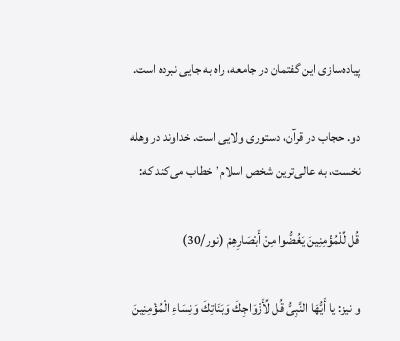پیاده‌سازی این گفتمان در جامعه، راه به جایی نبرده است.

دو. حجاب در قرآن، دستوری ولایی است. خداوند در وهله نخست، به عالی‌ترین شخص اسلام٬ خطاب می‌کند که:

قُل لِّلْمُؤْمِنِینَ یَغُضُّوا مِنْ أَبْصَارِهِمْ (نور/30)

و نیز: یا أَیُّهَا النَّبِیُّ قُل لِّأَزْوَاجِكَ وَبَنَاتِكَ وَنِسَاءِ الْمُؤْمِنِینَ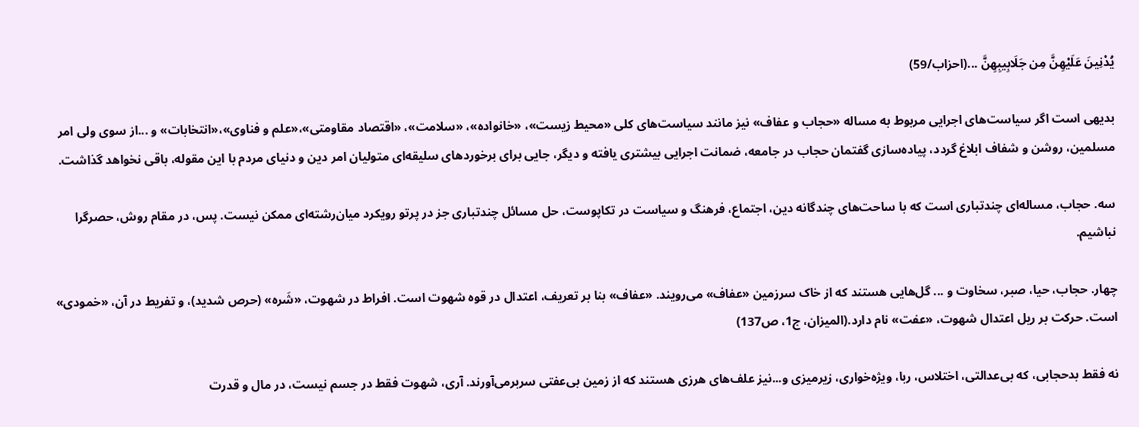یُدْنِینَ عَلَیْهِنَّ مِن جَلَابِیبِهِنَّ ...(احزاب/59)

بدیهی است اگر سیاست‌های اجرایی مربوط به مساله «حجاب و عفاف» نیز مانند سیاست‌های کلی «محیط زیست»، «خانواده»، «سلامت»، «اقتصاد مقاومتی»،«علم و فناوی»،«انتخابات» و ...از سوی ولی امر مسلمین، روشن و شفاف ابلاغ گردد، پیاده‌سازی گفتمان حجاب در جامعه، ضمانت اجرایی بیشتری یافته و دیگر، جایی برای ‌برخورد‌های سلیقه‌ای متولیان امر دین و دنیای مردم با این مقوله، باقی نخواهد گذاشت.

سه. حجاب، مساله‌ای چندتباری است که با ساحت‌های چندگانه دین، اجتماع، فرهنگ و سیاست در تکاپوست، حل مسائل چندتباری جز در پرتو رویکرد میان‌رشته‌ای ممکن نیست. پس، در مقام روش، حصرگرا نباشیم.

چهار. حجاب، حیا، صبر، سخاوت و ... گل‌هایی هستند که از خاک سرزمین «عفاف» می‌رویند. «عفاف» بنا بر تعریف، اعتدال در قوه شهوت است. افراط در شهوت‌، «شَره» (حرص شدید)، و تفریط در آن، «خمودی» است. حرکت بر ریل اعتدال شهوت، «عفت» نام دارد.(المیزان، ج1، ص137)

نه فقط بدحجابی، که بی‌عدالتی، اختلاس، ربا، ویژه‌خواری، زیرمیزی و...نیز علف‌های هرزی هستند که از زمین بی‌عفتی سربرمی‌آورند. آری، شهوت فقط در جسم نیست، در مال و قدرت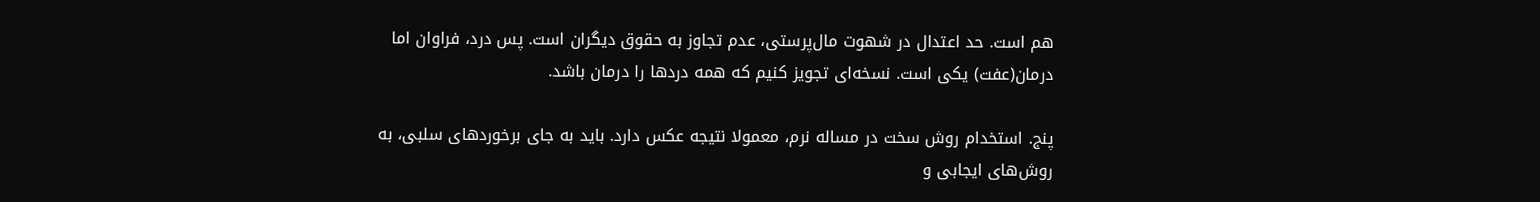هم است. حد اعتدال در شهوت مال‌پرستی، عدم تجاوز به حقوق دیگران است. پس درد، فراوان اما درمان(عفت) یکی است. نسخه‌ای تجویز کنیم که همه دردها را درمان باشد.

پنج. استخدام روش سخت در مساله نرم، معمولا نتیجه عکس دارد. باید به جای برخوردهای سلبی، به روش‌های ایجابی و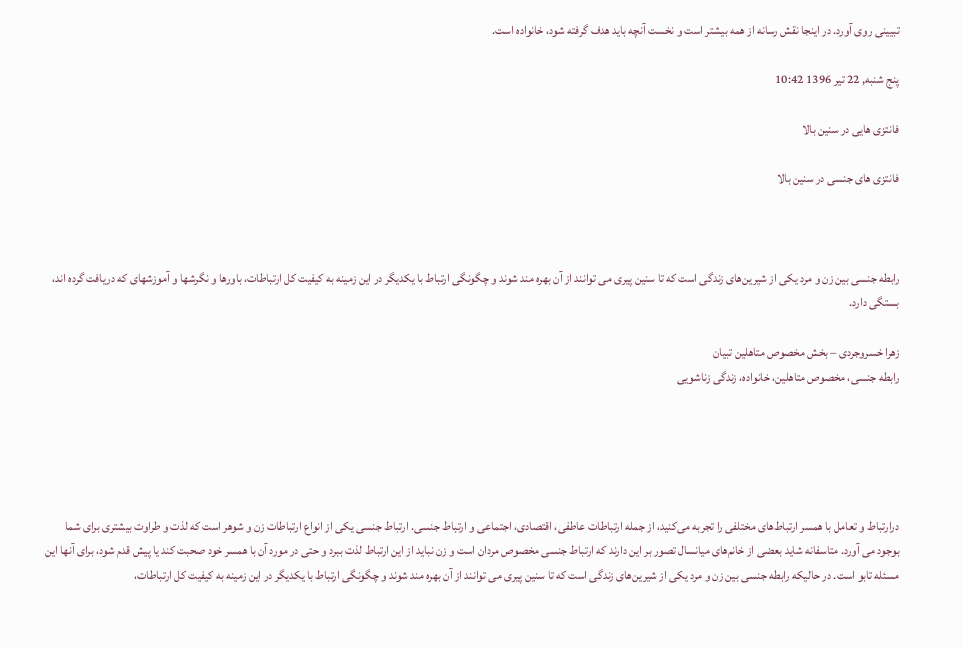تبیینی روی آورد. در اینجا نقش رسانه از همه بیشتر است و نخست آنچه باید هدف گرفته شود، خانواده است.

پنج شنبه, 22 تیر 1396 10:42

فانتزی هایی در سنین بالا

فانتزی های جنسی در سنین بالا



رابطه جنسی بین زن و مرد یکی از شیرین‌های زندگی است که تا سنین پیری می توانند از آن بهره مند شوند و چگونگی ارتباط با یکدیگر در این زمینه به کیفیت کل ارتباطات، باورها و نگرشها و آموزشهای که دریافت گرده اند، بستگی دارد.

زهرا خسروجردی – بخش مخصوص متاهلین تبیان
رابطه جنسی، مخصوص متاهلین، خانواده، زندگی زناشویی





درارتباط و تعامل با همسر ارتباط‌های مختلفی را تجربه می‌کنید، از جمله ارتباطات عاطفی، اقتصادی، اجتماعی و ارتباط جنسی. ارتباط جنسی یکی از انواع ارتباطات زن و شوهر است که لذت و طراوت بیشتری برای شما بوجود می آورد. متاسفانه شاید بعضی از خانم‌های میانسال تصور بر این دارند که ارتباط جنسی مخصوص مردان است و زن نباید از این ارتباط لذت ببرد و حتی در مورد آن با همسر خود صحبت کند یا پیش قدم شود، برای آنها این مسئله تابو است. در حالیکه رابطه جنسی بین زن و مرد یکی از شیرین‌های زندگی است که تا سنین پیری می توانند از آن بهره مند شوند و چگونگی ارتباط با یکدیگر در این زمینه به کیفیت کل ارتباطات،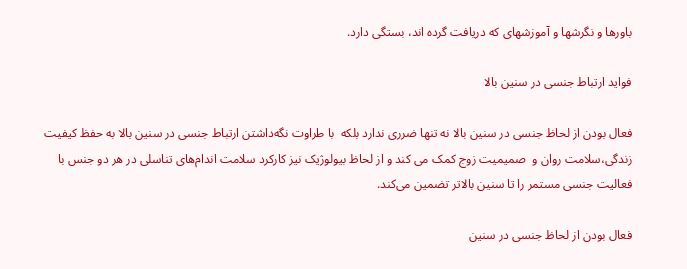باورها و نگرشها و آموزشهای که دریافت گرده اند، بستگی دارد.

فواید ارتباط جنسی در سنین بالا

فعال بودن از لحاظ جنسی در سنین بالا نه تنها ضرری ندارد بلکه  با طراوت نگه‌داشتن ارتباط جنسی در سنین بالا به حفظ کیفیت زندگی،سلامت روان و  صمیمیت زوج کمک می کند و از لحاظ بیولوژیک نیز کارکرد سلامت اندام‌های تناسلی در هر دو جنس با فعالیت جنسی مستمر را تا سنین بالاتر تضمین می‌کند.

فعال بودن از لحاظ جنسی در سنین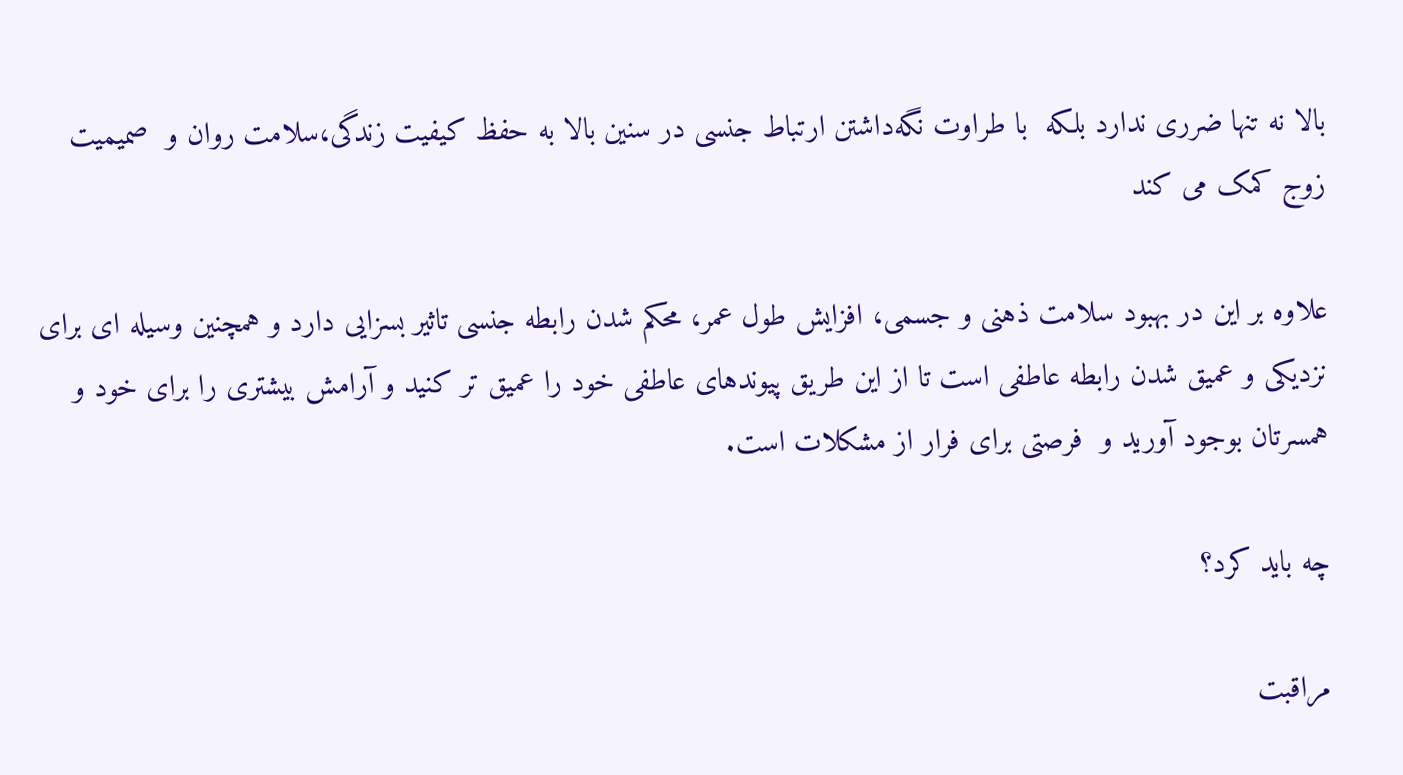بالا نه تنها ضرری ندارد بلکه  با طراوت نگه‌داشتن ارتباط جنسی در سنین بالا به حفظ کیفیت زندگی،سلامت روان و  صمیمیت زوج کمک می کند

علاوه بر این در بهبود سلامت ذهنی و جسمی، افزایش طول عمر، محکم شدن رابطه جنسی تاثیر بسزایی دارد و همچنین وسیله‌ ای برای نزدیکی و عمیق شدن رابطه عاطفی است تا از این طریق پیوندهای عاطفی خود را عمیق تر کنید و آرامش بیشتری را برای خود و همسرتان بوجود آورید و  فرصتی برای فرار از مشکلات است.

چه باید کرد؟

مراقبت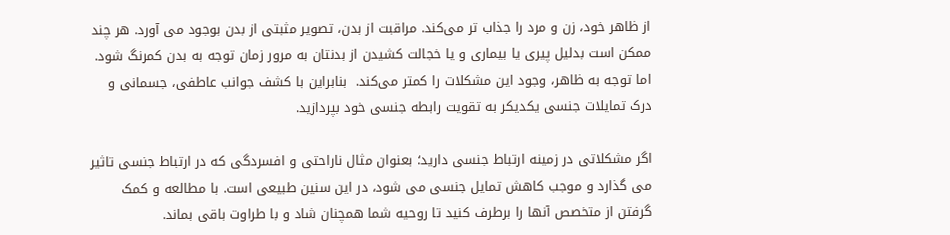از ظاهر خود، زن و مرد را جذاب تر می‌کند. مراقبت از بدن، تصویر مثبتی از بدن بوجود می آورد. هر چند ممکن است بدلیل پیری یا بیماری و یا خجالت کشیدن از بدنتان به مرور زمان توجه به بدن کمرنگ شود. اما توجه به ظاهر، وجود این مشکلات را کمتر می‌کند.  بنابراین با کشف جوانب عاطفی، جسمانی و درک تمایلات جنسی یکدیکر به تقویت رابطه جنسی خود بپردازید.

اگر مشکلاتی در زمینه ارتباط جنسی دارید؛ بعنوان مثال ناراحتی و افسردگی که در ارتباط جنسی تاثیر می گذارد و موجب کاهش تمایل جنسی می شود، در این سنین طبیعی است. با مطالعه و کمک گرفتن از متخصص آنها را برطرف کنید تا روحیه شما همچنان شاد و با طراوت باقی بماند.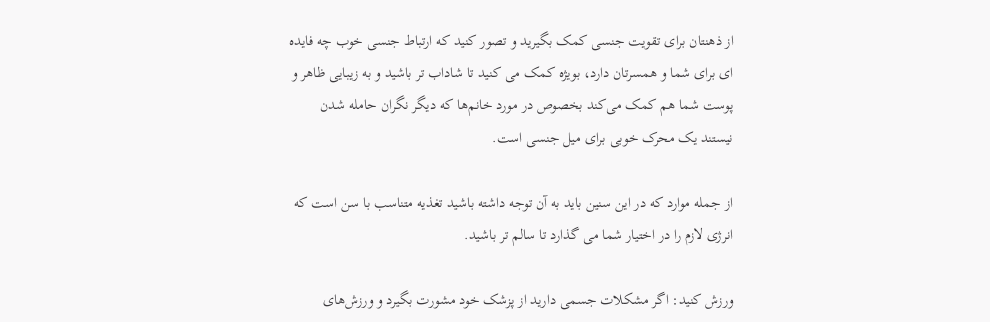از ذهنتان برای تقویت جنسی کمک بگیرید و تصور کنید که ارتباط جنسی خوب چه فایده ای برای شما و همسرتان دارد، بویژه کمک می کنید تا شاداب تر باشید و به زیبایی ظاهر و پوست شما هم کمک می‌کند بخصوص در مورد خانم‌ها که دیگر نگران حامله شدن نیستند یک محرک خوبی برای میل جنسی است.

از جمله موارد که در این سنین باید به آن توجه داشته باشید تغذیه متناسب با سن است که انرژی لازم را در اختیار شما می گذارد تا سالم تر باشید.

ورزش کنید: اگر مشکلات جسمی دارید از پزشک خود مشورت بگیرد و ورزش‌های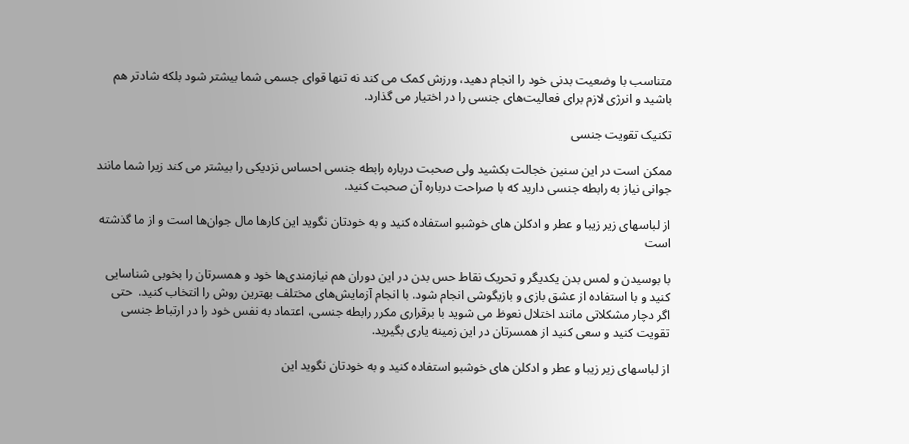متناسب با وضعیت بدنی خود را انجام دهید، ورزش کمک می کند نه تنها قوای جسمی شما بیشتر شود بلکه شادتر هم باشید و انرژی لازم برای فعالیت‌های جنسی را در اختیار می گذارد.

تکنیک تقویت جنسی

ممکن است در این سنین خجالت بکشید ولی صحبت درباره رابطه جنسی احساس نزدیکی را بیشتر می کند زیرا شما مانند جوانی نیاز به رابطه جنسی دارید که با صراحت درباره آن صحبت کنید.

از لباسهای زیر زیبا و عطر و ادکلن های خوشبو استفاده کنید و به خودتان نگوید این کارها مال جوان‌ها است و از ما گذشته است

با بوسیدن و لمس بدن یکدیگر و تحریک نقاط حس بدن در این دوران هم نیازمندی‌ها خود و همسرتان را بخوبی شناسایی کنید و با استفاده از عشق بازی و بازیگوشی انجام شود. با انجام آزمایش‌های مختلف بهترین روش را انتخاب کنید.  حتی  اگر دچار مشکلاتی مانند اختلال نعوظ می شوید با برقراری مکرر رابطه جنسی، اعتماد به نفس خود را در ارتباط جنسی تقویت کنید و سعی کنید از همسرتان در این زمینه یاری بگیرید.

از لباسهای زیر زیبا و عطر و ادکلن های خوشبو استفاده کنید و به خودتان نگوید این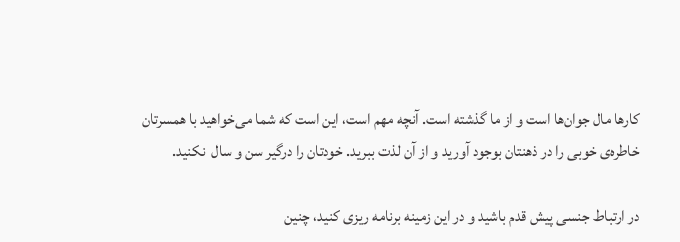کارها مال جوان‌ها است و از ما گذشته است. آنچه مهم است، این است که شما می‌خواهید با همسرتان خاطره‌ی خوبی را در ذهنتان بوجود آورید و از آن لذت ببرید. خودتان را درگیر سن و سال  نکنید.

در ارتباط جنسی پیش قدم باشید و در این زمینه برنامه ریزی کنید، چنین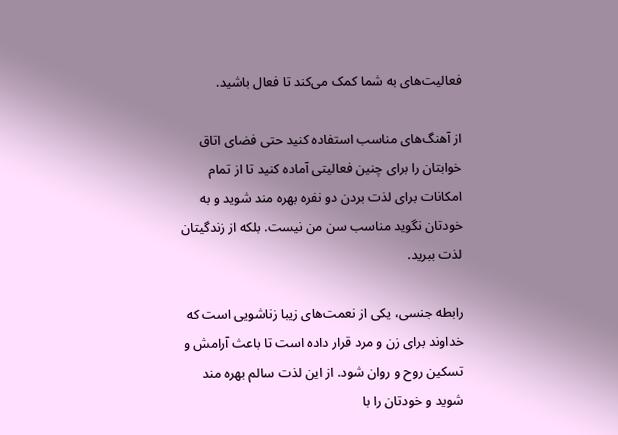فعالیت‌های به شما کمک می‌کند تا فعال باشید.

از آهنگ‌های مناسب استفاده کنید حتی فضای اتاق خوابتان را برای چنین فعالیتی آماده کنید تا از تمام امکانات برای لذت بردن دو نفره بهره مند شوید و به خودتان نگوید مناسب سن من نیست. بلکه از زندگیتان لذت ببرید.

رابطه جنسی، یکی از نعمت‌های زیبا زناشویی است که خداوند برای زن و مرد قرار داده است تا باعث آرامش و تسکین روح و روان شود. از این لذت سالم بهره مند شوید و خودتان را با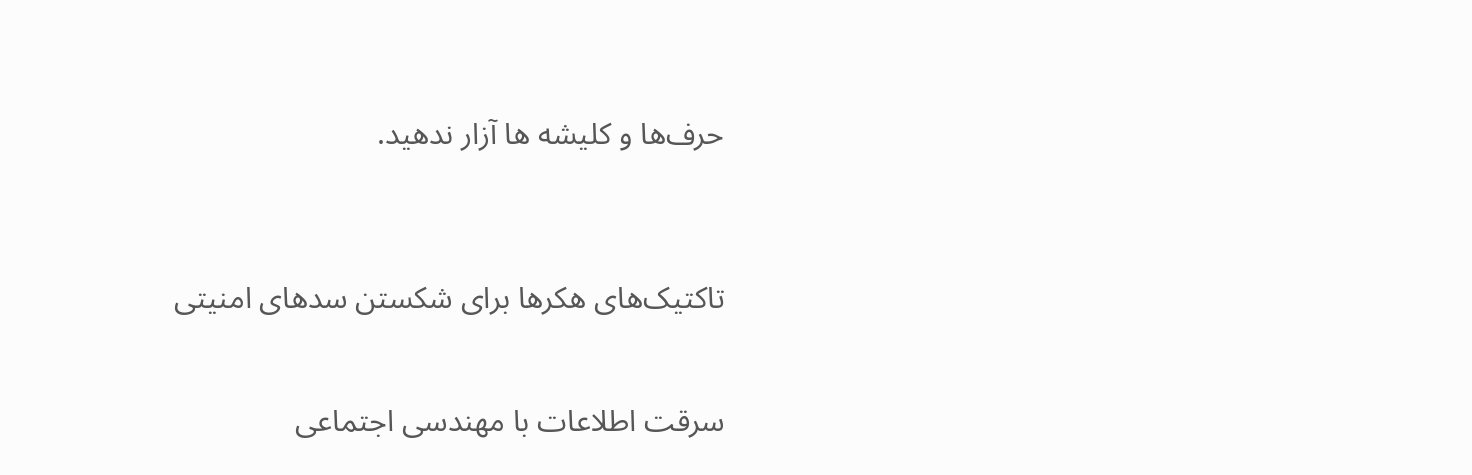حرف‌ها و کلیشه ها آزار ندهید.



تاکتیک‌های هکرها برای شکستن سدهای امنیتی


سرقت اطلاعات با مهندسی اجتماعی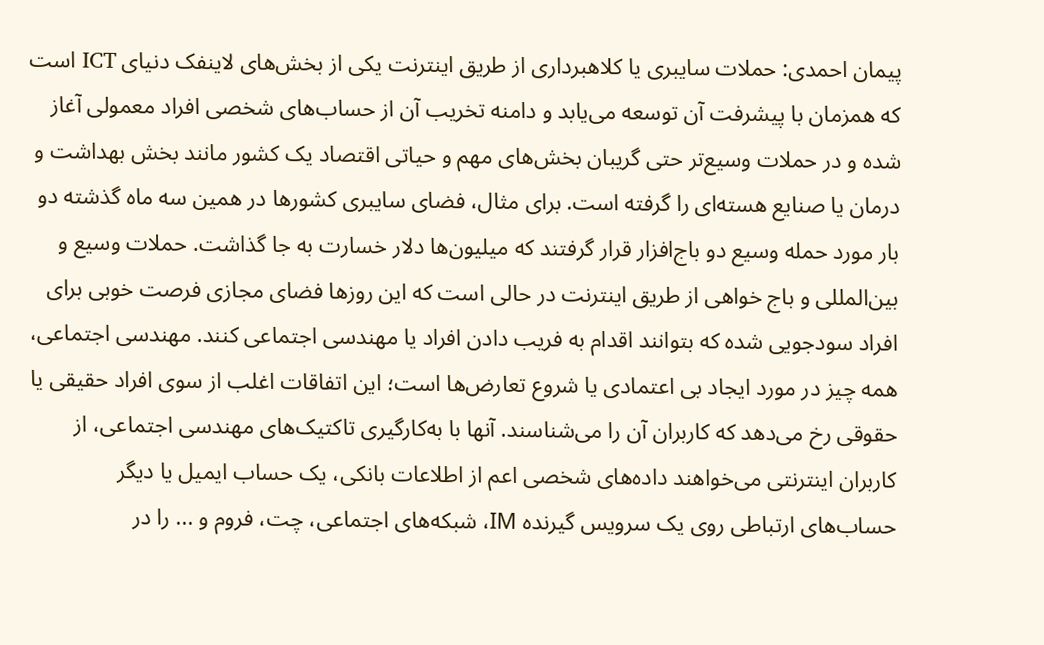پیمان احمدی: حملات سایبری یا کلاهبرداری از طریق اینترنت یکی از بخش‌های لاینفک دنیای ICT است که همزمان با پیشرفت آن توسعه می‌یابد و دامنه تخریب آن از حساب‌‌های شخصی افراد معمولی آغاز شده و در حملات وسیع‌تر حتی گریبان بخش‌‌های مهم و حیاتی اقتصاد یک کشور مانند بخش بهداشت و درمان یا صنایع هسته‌ای را گرفته است. برای مثال، فضای سایبری کشورها در همین سه ماه گذشته دو بار مورد حمله وسیع دو باج‌افزار قرار گرفتند که میلیون‌ها دلار خسارت به جا گذاشت. حملات وسیع و بین‌المللی و باج خواهی از طریق اینترنت در حالی است که این روزها فضای مجازی فرصت خوبی برای افراد سودجویی شده که بتوانند اقدام به فریب دادن افراد یا مهندسی اجتماعی کنند. مهندسی اجتماعی، همه چیز در مورد ایجاد بی اعتمادی یا شروع تعارض‌ها است؛ این اتفاقات اغلب از سوی افراد حقیقی یا حقوقی رخ می‌دهد که کاربران آن را می‌شناسند. آنها با به‌کارگیری تاکتیک‌های مهندسی اجتماعی، از کاربران اینترنتی می‌خواهند داده‌‌های شخصی اعم از اطلاعات بانکی، یک حساب ایمیل یا دیگر حساب‌‌های ارتباطی روی یک سرویس گیرنده IM، شبکه‌‌های اجتماعی، چت، فروم و ... را در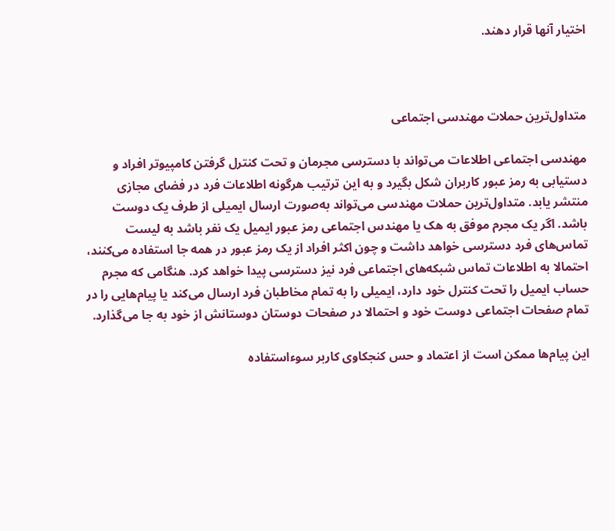اختیار آنها قرار دهند.



متداول‌ترین حملات مهندسی اجتماعی

مهندسی اجتماعی اطلاعات می‌تواند با دسترسی مجرمان و تحت کنترل گرفتن کامپیوتر افراد و دستیابی به رمز عبور کاربران شکل بگیرد و به این ترتیب هرگونه اطلاعات فرد در فضای مجازی منتشر یابد. متداول‌ترین حملات مهندسی می‌تواند به‌صورت ارسال ایمیلی از طرف یک دوست باشد. اگر یک مجرم موفق به هک یا مهندس اجتماعی رمز عبور ایمیل یک نفر باشد به لیست تماس‌‌های فرد دسترسی خواهد داشت و چون اکثر افراد از یک رمز عبور در همه جا استفاده می‌کنند، احتمالا به اطلاعات تماس شبکه‌‌های اجتماعی فرد نیز دسترسی پیدا خواهد کرد. هنگامی که مجرم حساب ایمیل را تحت کنترل خود دارد، ایمیلی را به تمام مخاطبان فرد ارسال می‌کند یا پیام‌‌هایی را در تمام صفحات اجتماعی دوست خود و احتمالا در صفحات دوستان دوستانش از خود به جا می‌گذارد.

این پیام‌ها ممکن است از اعتماد و حس کنجکاوی کاربر سوءاستفاده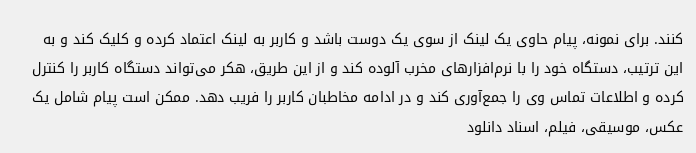کنند. برای نمونه، پیام حاوی یک لینک از سوی یک دوست باشد و کاربر به لینک اعتماد کرده و کلیک کند و به این ترتیب، دستگاه خود را با نرم‌افزار‌های مخرب آلوده کند و از این طریق، هکر می‌تواند دستگاه کاربر را کنترل کرده و اطلاعات تماس وی را جمع‌آوری کند و در ادامه مخاطبان کاربر را فریب دهد. ممکن است پیام شامل یک عکس، موسیقی، فیلم، اسناد دانلود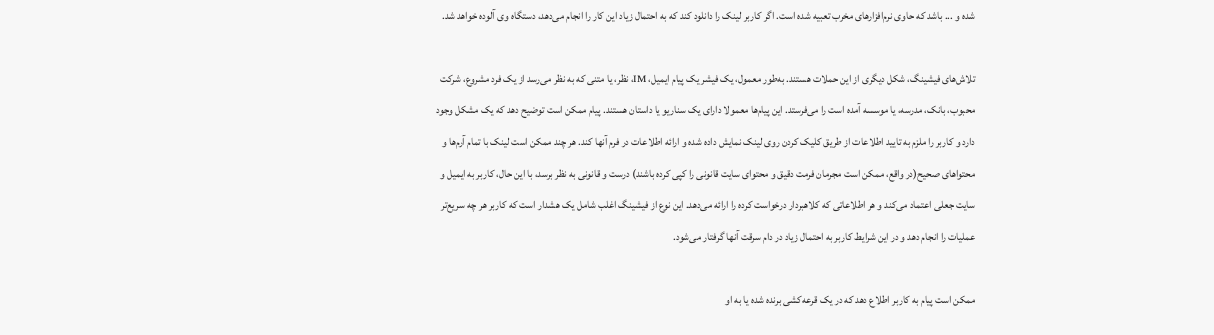شده و ... باشد که حاوی نرم‌افزار‌های مخرب تعبیه شده است. اگر کاربر لینک را دانلود کند که به احتمال زیاد این کار را انجام می‌دهد، دستگاه وی آلوده خواهد شد.

تلاش‌‌های فیشینگ، شکل دیگری از این حملات هستند. به‌طور معمول، یک فیشر یک پیام ایمیل، IM، نظر، یا متنی که به نظر می‌رسد از یک فرد مشروع، شرکت محبوب، بانک، مدرسه، یا موسسه آمده است را می‌فرستد. این پیام‌ها معمولا دارای یک سناریو یا داستان هستند. پیام ممکن است توضیح دهد که یک مشکل وجود دارد و کاربر را ملزم به تایید اطلاعات از طریق کلیک کردن روی لینک نمایش داده شده و ارائه اطلاعات در فرم آنها کند. هر چند ممکن است لینک با تمام آرم‌ها و محتوا‌های صحیح(در واقع، ممکن است مجرمان فرمت دقیق و محتوای سایت قانونی را کپی کرده باشند) درست و قانونی به نظر برسد، با این حال، کاربر به ایمیل و سایت جعلی اعتماد می‌کند و هر اطلاعاتی که کلاهبردار درخواست کرده را ارائه می‌دهد. این نوع از فیشینگ اغلب شامل یک هشدار است که کاربر هر چه سریع‌تر عملیات را انجام دهد و در این شرایط کاربر به احتمال زیاد در دام سرقت آنها گرفتار می‌شود.

ممکن است پیام به کاربر اطلاع دهد که در یک قرعه‌کشی برنده شده‌ یا به او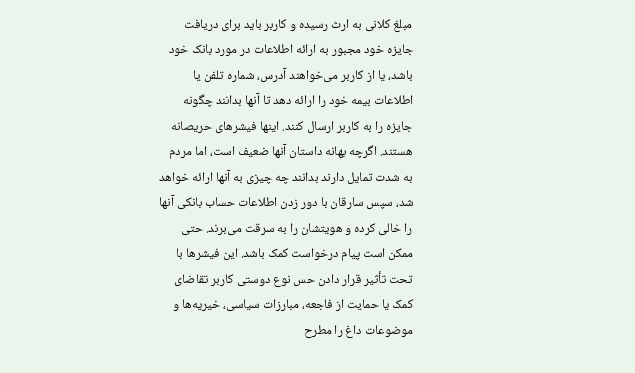مبلغ کلانی به ارث رسیده و کاربر باید برای دریافت جایزه‌‌ خود مجبور به ارائه اطلاعات در مورد بانک خود باشد، یا از کاربر می‌خواهند آدرس، شماره تلفن یا اطلاعات بیمه خود را ارائه دهد تا آنها بدانند چگونه جایزه را به کاربر ارسال کنند. اینها فیشر‌های حریصانه هستند. اگرچه بهانه داستان آنها ضعیف است، اما مردم به شدت تمایل دارند بدانند چه چیزی به آنها ارائه خواهد شد، سپس سارقان با دور زدن اطلاعات حساب بانکی آنها را خالی کرده و هویتشان را به سرقت می‌برند. حتی ممکن است پیام درخواست کمک باشد. این فیشرها با تحت تأثیر قرار دادن حس نوع دوستی کاربر تقاضای کمک یا حمایت از فاجعه، مبارزات سیاسی، خیریه‌ها و موضوعات داغ را مطرح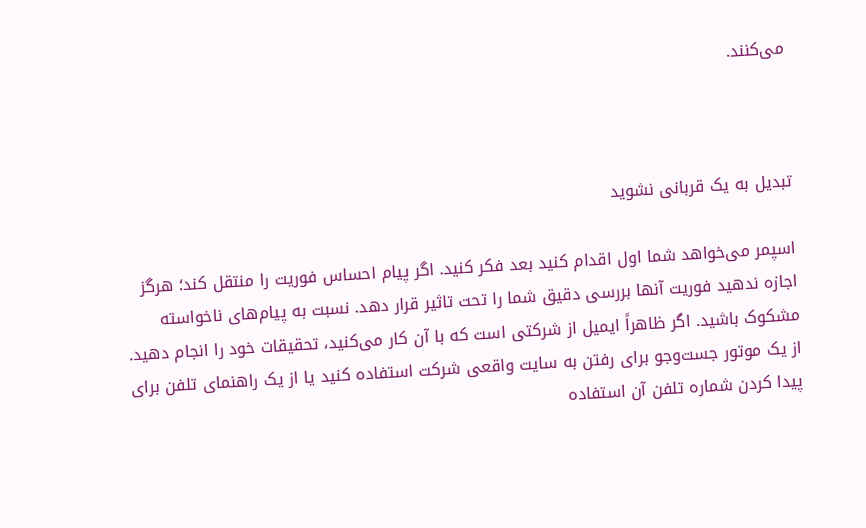می‌کنند.



تبدیل به یک قربانی نشوید

اسپمر می‌خواهد شما اول اقدام کنید بعد فکر کنید. اگر پیام احساس فوریت را منتقل کند؛ هرگز اجازه ندهید فوریت آنها بررسی دقیق شما را تحت تاثیر قرار دهد. نسبت به پیام‌‌های ناخواسته مشکوک باشید. اگر ظاهراً ایمیل از شرکتی است که با آن کار می‌کنید، تحقیقات خود را انجام دهید. از یک موتور جست‌وجو برای رفتن به سایت واقعی شرکت استفاده کنید یا از یک راهنمای تلفن برای پیدا کردن شماره تلفن آن استفاده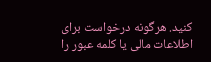کنید. هرگونه درخواست برای اطلاعات مالی یا کلمه عبور را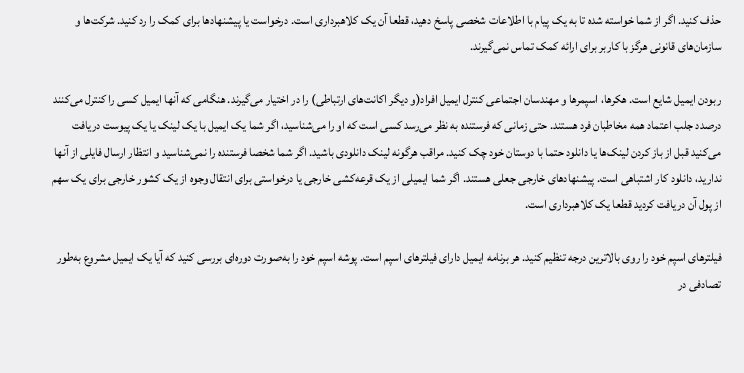حذف کنید. اگر از شما خواسته شده تا به یک پیام با اطلاعات شخصی پاسخ دهید، قطعا آن یک کلاهبرداری است. درخواست یا پیشنهادها برای کمک را رد کنید. شرکت‌ها و سازمان‌‌های قانونی هرگز با کاربر برای ارائه کمک تماس نمی‌گیرند.

ربودن ایمیل شایع است. هکرها، اسپمرها و مهندسان اجتماعی کنترل ایمیل افراد(و دیگر اکانت‌های ارتباطی) را در اختیار می‌گیرند. هنگامی که آنها ایمیل کسی را کنترل می‌کنند درصدد جلب اعتماد همه مخاطبان فرد هستند. حتی زمانی که فرستنده به نظر می‌رسد کسی است که او را می‌شناسید، اگر شما یک ایمیل با یک لینک یا یک پیوست دریافت می‌کنید قبل از باز کردن لینک‌ها یا دانلود حتما با دوستان خود چک کنید. مراقب هرگونه لینک دانلودی باشید. اگر شما شخصا فرستنده را نمی‌شناسید و انتظار ارسال فایلی از آنها ندارید، دانلود کار اشتباهی است. پیشنهادهای خارجی جعلی هستند. اگر شما ایمیلی از یک قرعه‌کشی خارجی یا درخواستی برای انتقال وجوه از یک کشور خارجی برای یک سهم از پول آن دریافت کردید قطعا یک کلاهبرداری است.

فیلتر‌های اسپم خود را روی بالاترین درجه تنظیم کنید. هر برنامه ایمیل دارای فیلتر‌های اسپم است. پوشه اسپم خود را به‌صورت دوره‌ای بررسی کنید که آیا یک ایمیل مشروع به‌طور تصادفی در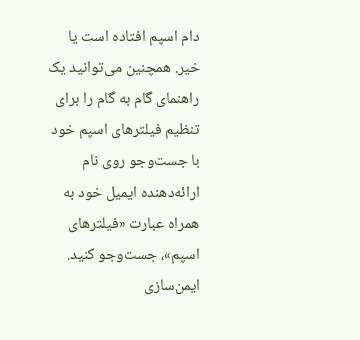دام اسپم افتاده است یا خیر. همچنین می‌توانید یک راهنمای گام به گام را برای تنظیم فیلتر‌های اسپم خود با جست‌وجو روی نام ارائه‌دهنده ایمیل خود به همراه عبارت «فیلتر‌های اسپم»، جست‌وجو کنید. ایمن‌سازی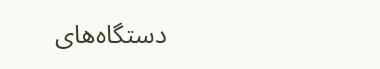دستگاه‌های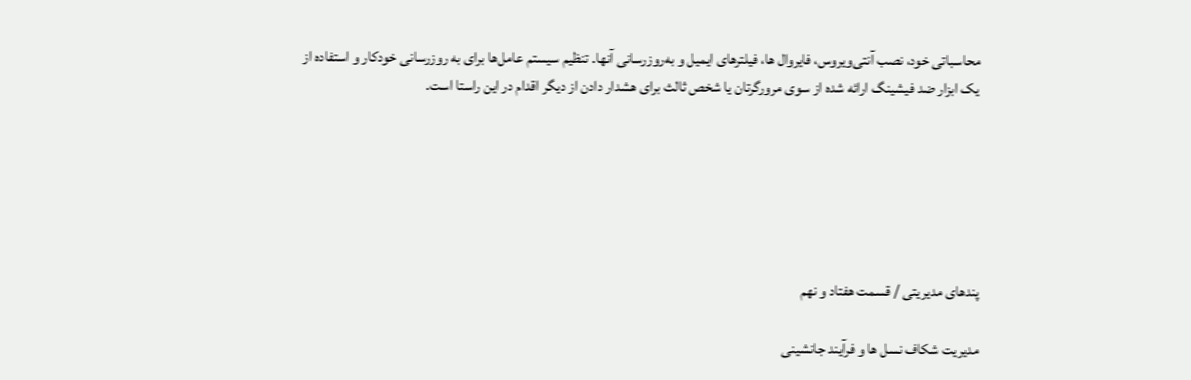محاسباتی خود، نصب آنتی‌ویروس، فایروال ها، فیلتر‌های ایمیل و به‌روزرسانی آنها. تنظیم سیستم عامل‌ها برای به روز‌رسانی خودکار و استفاده از یک ابزار ضد فیشینگ ارائه شده از سوی مرورگرتان یا شخص ثالث برای هشدار دادن از دیگر اقدام در این راستا است.






پندهای مدیریتی / قسمت هفتاد و نهم

مدیریت شکاف نسل ها و فرآیند جانشینی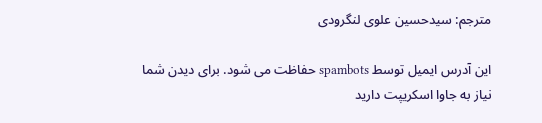مترجم: سیدحسین علوی لنگرودی

این آدرس ایمیل توسط spambots حفاظت می شود. برای دیدن شما نیاز به جاوا اسکریپت دارید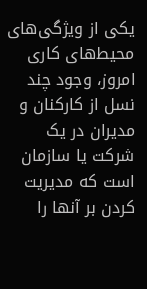یکی از ویژگی‌های محیط‌های کاری امروز، وجود چند نسل از کارکنان و مدیران در یک شرکت یا سازمان است که مدیریت کردن بر آنها را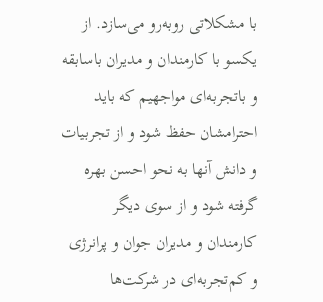با مشکلاتی روبه‌رو می‌سازد. از یکسو با کارمندان و مدیران باسابقه و باتجربه‌ای مواجهیم که باید احترامشان حفظ شود و از تجربیات و دانش آنها به نحو احسن بهره گرفته شود و از سوی دیگر کارمندان و مدیران جوان و پرانرژی و کم‌تجربه‌ای در شرکت‌ها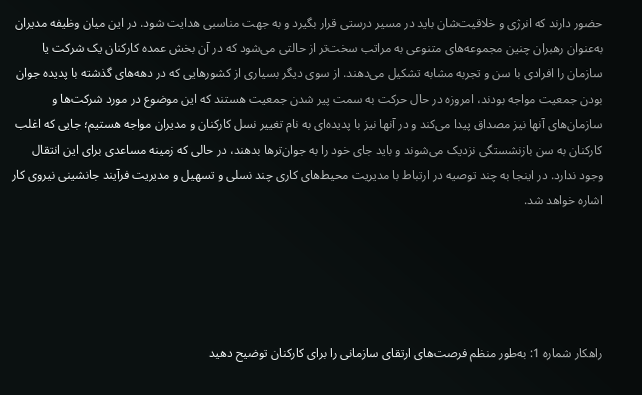حضور دارند که انرژی و خلاقیت‌شان باید در مسیر درستی قرار بگیرد و به جهت مناسبی هدایت شود. در این میان وظیفه مدیران به‌عنوان رهبران چنین مجموعه‌های متنوعی به مراتب سخت‌تر از حالتی می‌شود که در آن بخش عمده کارکنان یک شرکت یا سازمان را افرادی با سن و تجربه مشابه تشکیل می‌دهند. از سوی دیگر بسیاری از کشورهایی که در دهه‌های گذشته با پدیده جوان بودن جمعیت مواجه بودند، امروزه در حال حرکت به سمت پیر شدن جمعیت هستند که این موضوع در مورد شرکت‌ها و سازمان‌های آنها نیز مصداق پیدا می‌کند و در آنها نیز با پدیده‌ای به نام تغییر نسل کارکنان و مدیران مواجه هستیم؛ جایی که اغلب کارکنان به سن بازنشستگی نزدیک می‌شوند و باید جای خود را به جوان‌ترها بدهند، در حالی که زمینه مساعدی برای این انتقال وجود ندارد. در اینجا به چند توصیه در ارتباط با مدیریت محیط‌های کاری چند نسلی و تسهیل و مدیریت فرآیند جانشینی نیروی کار اشاره خواهد شد.





راهکار شماره 1: به‌طور منظم فرصت‌های ارتقای سازمانی را برای کارکنان توضیح دهید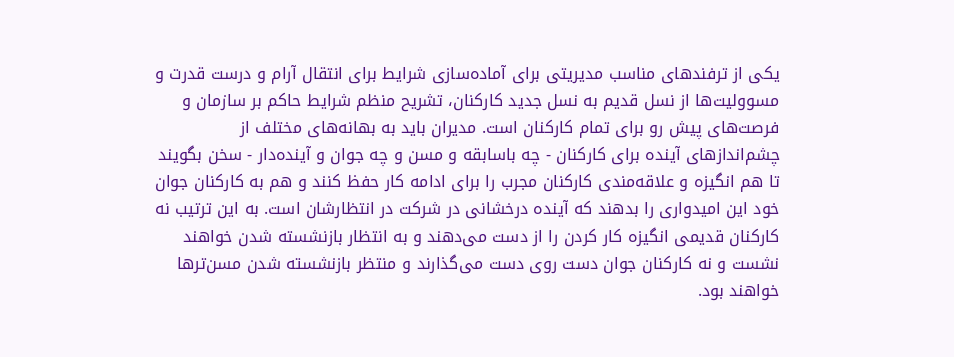یکی از ترفندهای مناسب مدیریتی برای آماده‌سازی شرایط برای انتقال آرام و درست قدرت و مسوولیت‌ها از نسل قدیم به نسل جدید کارکنان، تشریح منظم شرایط حاکم بر سازمان و فرصت‌های پیش رو برای تمام کارکنان است. مدیران باید به بهانه‌های مختلف از چشم‌اندازهای آینده برای کارکنان - چه باسابقه و مسن و چه جوان و آینده‌دار - سخن بگویند تا هم انگیزه و علاقه‌مندی کارکنان مجرب را برای ادامه کار حفظ کنند و هم به کارکنان جوان خود این امیدواری را بدهند که آینده درخشانی در شرکت در انتظارشان است. به این ترتیب نه کارکنان قدیمی انگیزه کار کردن را از دست می‌دهند و به انتظار بازنشسته شدن خواهند نشست و نه کارکنان جوان دست روی دست می‌گذارند و منتظر بازنشسته شدن مسن‌ترها خواهند بود.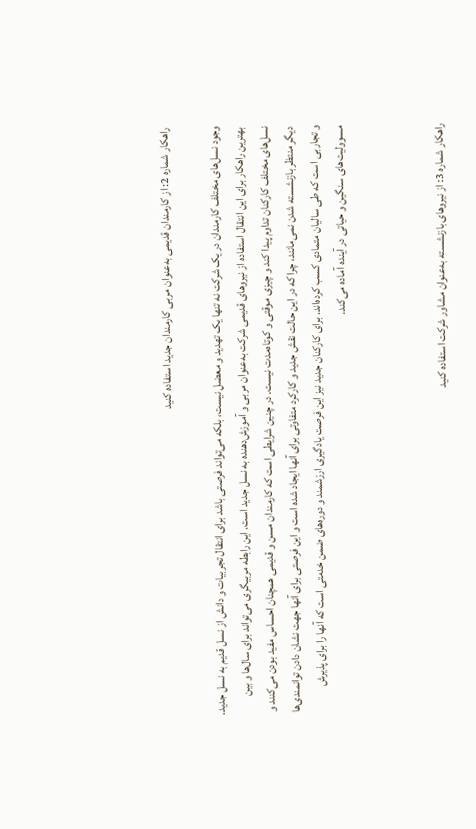راهکار شماره 2: از کارمندان قدیمی به‌عنوان مربی کارمندان جدید استفاده کنید

وجود نسل‌های مختلف کارمندان در یک شرکت نه تنها یک تهدید و معضل نیست، بلکه می‌تواند فرصتی باشد برای انتقال تجربیات و دانش از نسل قدیم به نسل جدید. بهترین راهکار برای این انتقال استفاده از نیروهای قدیمی شرکت به‌عنوان مربی و آموزش‌دهنده به نسل جدید است. این رابطه مربیگری می‌تواند برای سال‌ها و بین نسل‌های مختلف کارکنان تداوم پیدا کند و چیزی موقتی و کوتاه‌مدت نیست. در چنین شرایطی است که کارمندان مسن و قدیمی همچنان احساس مفید بودن می‌کنند و دیگر منتظر بازنشسته شدن نمی‌مانند، چرا که در این حالت نقش جدید و کارکرد متفاوتی برای آنها ایجاد شده است و این فرصتی برای آنها جهت نشان دادن توانمندی‌ها و تجاربی است که طی سالیان متمادی کسب کرده‌اند. برای کارکنان جدید نیز این فرصت یادگیری ارزشمند و دوره‌های ضمن خدمتی است که آنها را برای پذیرش مسوولیت‌های سنگین و حیاتی در آینده آماده می‌کند.



راهکار شماره 3: از نیروهای بازنشسته به‌عنوان مشاور شرکت استفاده کنید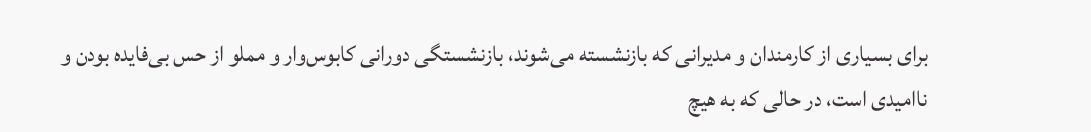برای بسیاری از کارمندان و مدیرانی که بازنشسته می‌شوند، بازنشستگی دورانی کابوس‌وار و مملو از حس بی‌فایده بودن و ناامیدی است، در حالی که به هیچ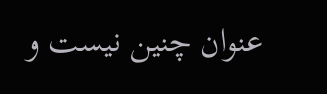عنوان چنین نیست و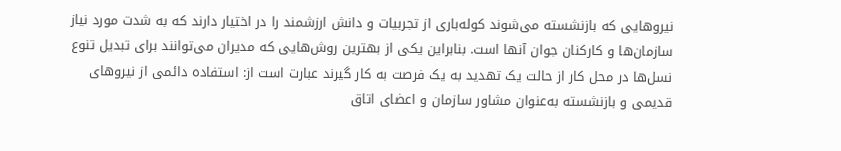نیروهایی که بازنشسته می‌شوند کوله‌باری از تجربیات و دانش ارزشمند را در اختیار دارند که به شدت مورد نیاز سازمان‌ها و کارکنان جوان آنها است. بنابراین یکی از بهترین روش‌هایی که مدیران می‌توانند برای تبدیل تنوع نسل‌ها در محل کار از حالت یک تهدید به یک فرصت به کار گیرند عبارت است از: استفاده دائمی از نیروهای قدیمی و بازنشسته به‌عنوان مشاور سازمان و اعضای اتاق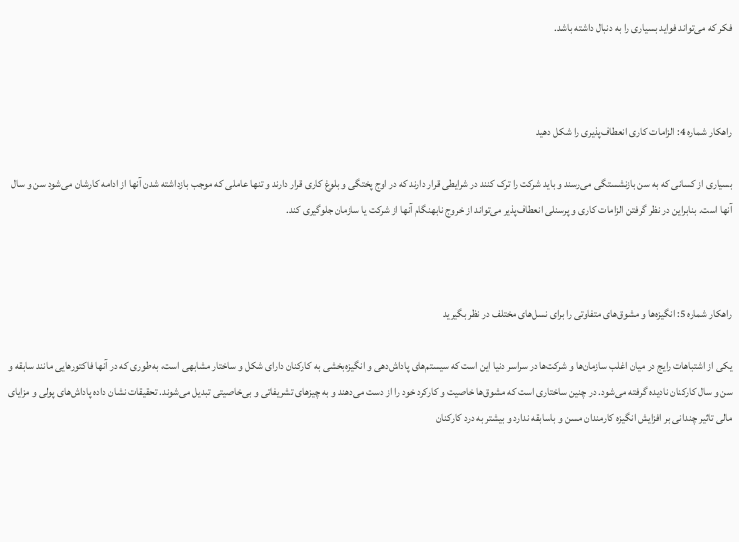فکر که می‌تواند فواید بسیاری را به دنبال داشته باشد.



راهکار شماره 4: الزامات کاری انعطاف‌پذیری را شکل دهید

بسیاری از کسانی که به سن بازنشستگی می‌رسند و باید شرکت را ترک کنند در شرایطی قرار دارند که در اوج پختگی و بلوغ کاری قرار دارند و تنها عاملی که موجب بازداشته شدن آنها از ادامه کارشان می‌شود سن و سال آنها است. بنابراین در نظر گرفتن الزامات کاری و پرسنلی انعطاف‌پذیر می‌تواند از خروج نابهنگام آنها از شرکت یا سازمان جلوگیری کند.



راهکار شماره 5: انگیزه‌ها و مشوق‌های متفاوتی را برای نسل‌های مختلف در نظر بگیرید

یکی از اشتباهات رایج در میان اغلب سازمان‌ها و شرکت‌ها در سراسر دنیا این است که سیستم‌های پاداش‌دهی و انگیزه‌بخشی به کارکنان دارای شکل و ساختار مشابهی است، به‌طوری که در آنها فاکتورهایی مانند سابقه و سن و سال کارکنان نادیده گرفته می‌شود. در چنین ساختاری است که مشوق‌ها خاصیت و کارکرد خود را از دست می‌دهند و به چیزهای تشریفاتی و بی‌خاصیتی تبدیل می‌شوند. تحقیقات نشان داده پاداش‌های پولی و مزایای مالی تاثیر چندانی بر افزایش انگیزه کارمندان مسن و باسابقه ندارد و بیشتر به درد کارکنان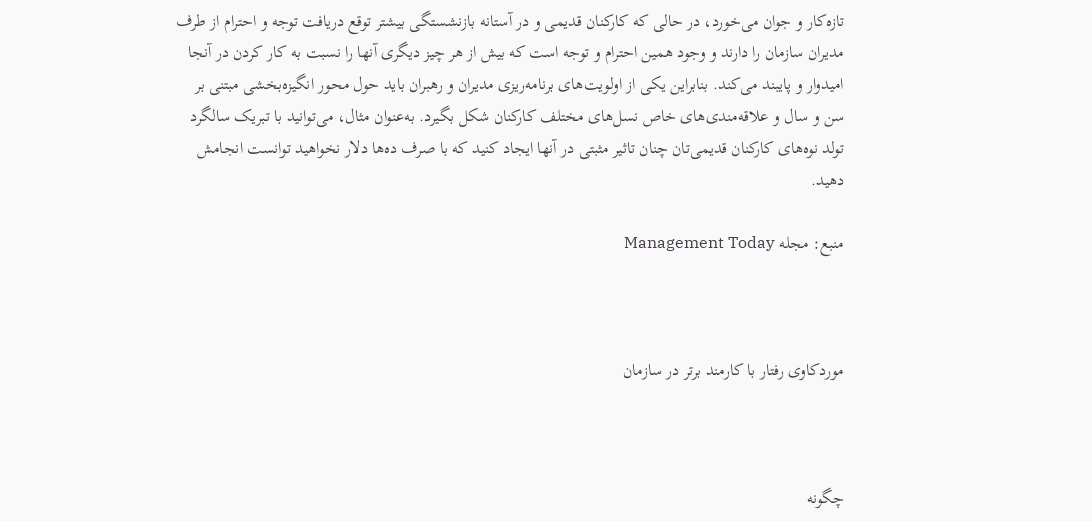تازه‌کار و جوان می‌خورد، در حالی که کارکنان قدیمی و در آستانه بازنشستگی بیشتر توقع دریافت توجه و احترام از طرف مدیران سازمان را دارند و وجود همین احترام و توجه است که بیش از هر چیز دیگری آنها را نسبت به کار کردن در آنجا امیدوار و پایبند می‌کند. بنابراین یکی از اولویت‌های برنامه‌ریزی مدیران و رهبران باید حول محور انگیزه‌بخشی مبتنی بر سن و سال و علاقه‌مندی‌های خاص نسل‌های مختلف کارکنان شکل بگیرد. به‌عنوان مثال، می‌توانید با تبریک سالگرد تولد نوه‌های کارکنان قدیمی‌تان چنان تاثیر مثبتی در آنها ایجاد کنید که با صرف ده‌ها دلار نخواهید توانست انجامش دهید.

منبع: مجله Management Today



موردکاوی رفتار با کارمند برتر در سازمان



چگونه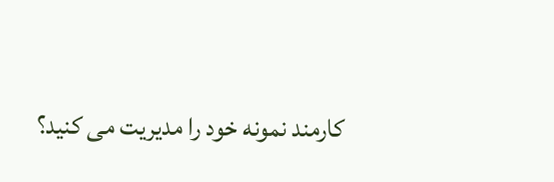کارمند نمونه خود را مدیریت می کنید؟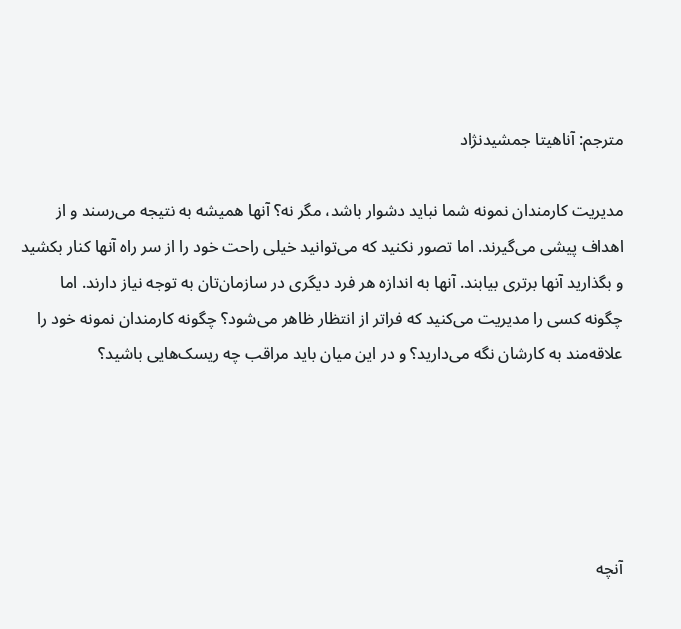مترجم: آناهیتا جمشیدنژاد

مدیریت کارمندان نمونه شما نباید دشوار باشد، مگر نه؟ آنها همیشه به نتیجه می‌رسند و از اهداف پیشی می‌گیرند. اما تصور نکنید که می‌توانید خیلی راحت خود را از سر راه آنها کنار بکشید و بگذارید آنها برتری بیابند. آنها به اندازه هر فرد دیگری در سازمان‌تان به توجه نیاز دارند. اما چگونه کسی را مدیریت می‌کنید که فراتر از انتظار ظاهر می‌شود؟ چگونه کارمندان نمونه‌ خود را علاقه‌مند به کارشان نگه می‌دارید؟ و در این میان باید مراقب چه ریسک‌هایی باشید؟





آنچه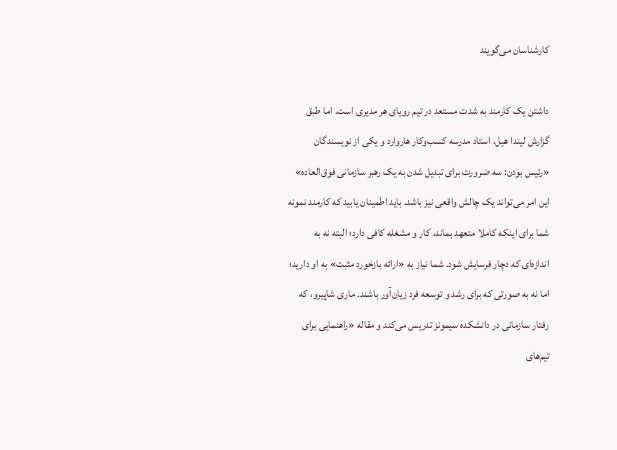کارشناسان می‌گویند

داشتن یک کارمند به شدت مستعد در تیم‌ رویای هر مدیری است. اما طبق گزارش لیندا هیل، استاد مدرسه کسب‌و‌کار هاروارد و یکی از نویسندگان «رئیس بودن: سه ضرورت برای تبدیل شدن به یک رهبر سازمانی فوق‌العاده» این امر می‌تواند یک چالش واقعی نیز باشد. باید اطمینان یابید که کارمند نمونه شما برای اینکه کاملا متعهد بماند، کار و مشغله کافی دارد؛ البته نه به اندازه‌ای که دچار فرسایش شود. شما نیاز به «ارائه بازخورد مثبت» به او دارید؛ اما نه به صورتی که برای رشد و توسعه فرد زیان‌آور باشند. ماری شاپیرو، که رفتار سازمانی در دانشکده سیمونز تدریس می‌کند و مقاله «راهنمایی برای تیم‌های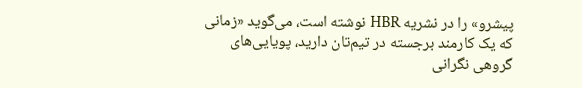پیشرو» را در نشریه HBR نوشته است، می‌گوید «زمانی که یک کارمند برجسته در تیم‌تان دارید، پویایی‌های گروهی نگرانی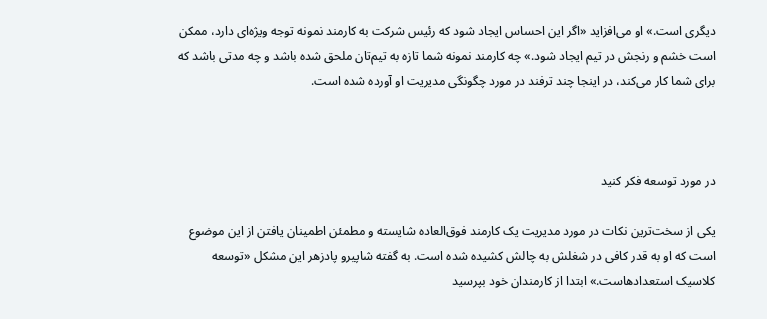دیگری است.» او می‌افزاید «اگر این احساس ایجاد شود که رئیس شرکت به کارمند نمونه توجه ویژه‌ای دارد، ممکن است خشم و رنجش در تیم ایجاد شود.» چه کارمند نمونه شما تازه به تیم‌تان ملحق شده باشد و چه مدتی باشد که برای شما کار می‌کند، در اینجا چند ترفند در مورد چگونگی مدیریت او آورده شده است.



در مورد توسعه فکر کنید

یکی از سخت‌ترین نکات در مورد مدیریت یک کارمند فوق‌العاده شایسته و مطمئن اطمینان یافتن از این موضوع است که او به قدر کافی در شغلش به چالش کشیده شده است. به گفته شاپیرو پادزهر این مشکل «توسعه کلاسیک استعدادهاست.» ابتدا از کارمندان خود بپرسید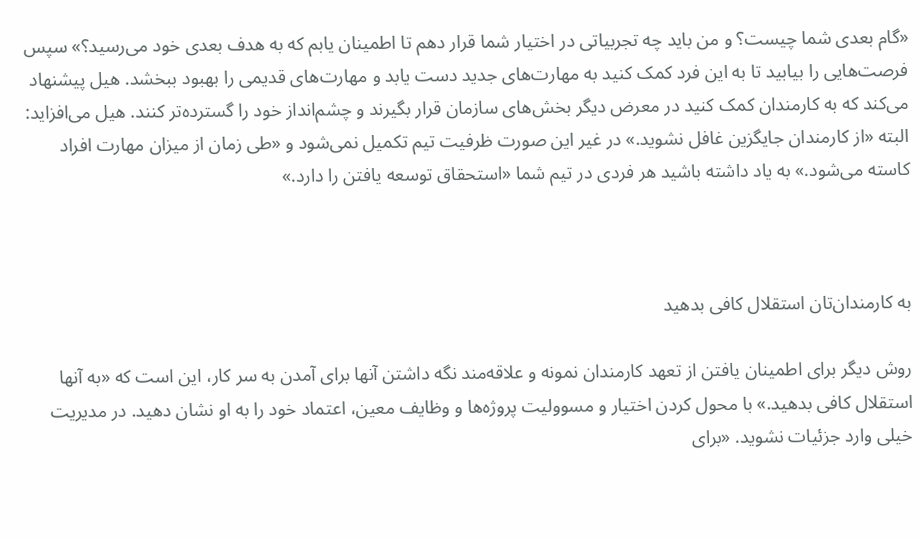«گام بعدی شما چیست؟ و من باید چه تجربیاتی در اختیار شما قرار دهم تا اطمینان یابم که به هدف بعدی خود می‌رسید؟» سپس فرصت‌هایی را بیابید تا به این فرد کمک کنید به مهارت‌های جدید دست یابد و مهارت‌های قدیمی را بهبود ببخشد. هیل پیشنهاد می‌کند که به کارمندان کمک کنید در معرض دیگر بخش‌های سازمان قرار بگیرند و چشم‌انداز خود را گسترده‌تر کنند. هیل می‌افزاید: البته «از کارمندان جایگزین غافل نشوید.» در غیر این صورت ظرفیت تیم تکمیل نمی‌شود و «طی زمان از میزان مهارت افراد کاسته می‌شود.» به یاد داشته باشید هر فردی در تیم شما «استحقاق توسعه یافتن را دارد.»



به کارمندان‌تان استقلال کافی بدهید

روش دیگر برای اطمینان یافتن از تعهد کارمندان نمونه و علاقه‌مند نگه داشتن آنها برای آمدن به سر کار، این است که «به آنها استقلال کافی بدهید.» با محول کردن اختیار و مسوولیت پروژه‌ها و وظایف معین، اعتماد خود را به او نشان دهید. در مدیریت خیلی وارد جزئیات نشوید. «برای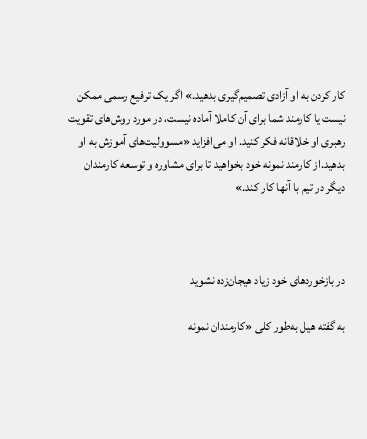کار کردن به او آزادی تصمیم‌گیری بدهید.» اگر یک ترفیع رسمی ممکن نیست یا کارمند شما برای آن کاملا آماده نیست، در مورد روش‌های تقویت رهبری او خلاقانه فکر کنید. او می‌افزاید «مسوولیت‌های آموزش به او بدهید.از کارمند نمونه خود بخواهید تا برای مشاوره و توسعه کارمندان دیگر در تیم با آنها کار کند.»



در بازخوردهای خود زیاد هیجان‌زده نشوید

به گفته هیل به‌طور کلی «کارمندان نمونه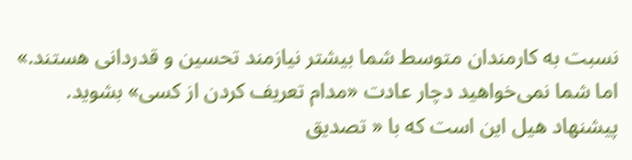نسبت به کارمندان متوسط شما بیشتر نیازمند تحسین و قدردانی هستند.» اما شما نمی‌خواهید دچار عادت «مدام تعریف کردن از کسی» بشوید. پیشنهاد هیل این است که با « تصدیق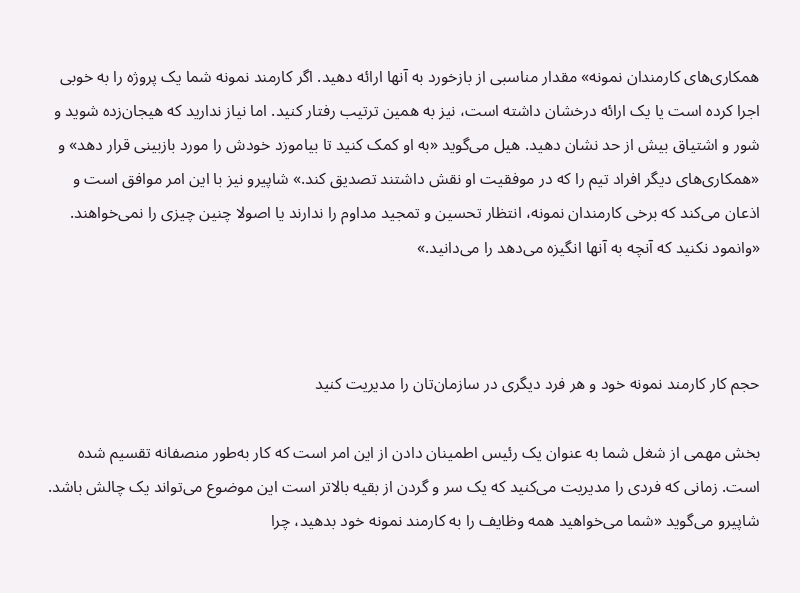همکاری‌های کارمندان نمونه» مقدار مناسبی از بازخورد به آنها ارائه دهید. اگر کارمند نمونه شما یک پروژه را به خوبی اجرا کرده است یا یک ارائه درخشان داشته است، نیز به همین ترتیب رفتار کنید. اما نیاز ندارید که هیجان‌زده شوید و شور و اشتیاق بیش از حد نشان دهید. هیل می‌گوید «به او کمک کنید تا بیاموزد خودش را مورد بازبینی قرار دهد» و «همکاری‌های دیگر افراد تیم را که در موفقیت او نقش داشتند تصدیق کند.» شاپیرو نیز با این امر موافق است و اذعان می‌کند که برخی کارمندان نمونه، انتظار تحسین و تمجید مداوم را ندارند یا اصولا چنین چیزی را نمی‌خواهند. «وانمود نکنید که آنچه به آنها انگیزه می‌دهد را می‌دانید.»



حجم کار کارمند نمونه خود و هر فرد دیگری در سازمان‌تان را مدیریت کنید

بخش مهمی از شغل شما به عنوان یک رئیس اطمینان دادن از این امر است که کار به‌طور منصفانه تقسیم شده است. زمانی که فردی را مدیریت می‌کنید که یک سر و گردن از بقیه بالاتر است این موضوع می‌تواند یک چالش باشد. شاپیرو می‌گوید «شما می‌خواهید همه وظایف را به کارمند نمونه خود بدهید، چرا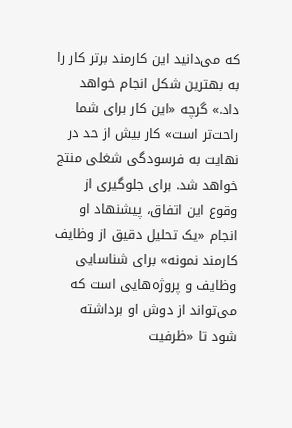که می‌دانید این کارمند برتر کار را به بهترین شکل انجام خواهد داد.» گرچه «این کار برای شما راحت‌تر است» کار بیش از حد در نهایت به فرسودگی شغلی منتج خواهد شد. برای جلوگیری از وقوع این اتفاق، پیشنهاد او انجام «یک تحلیل دقیق از وظایف کارمند نمونه» برای شناسایی وظایف و پروژه‌هایی است که می‌تواند از دوش او برداشته شود تا «ظرفیت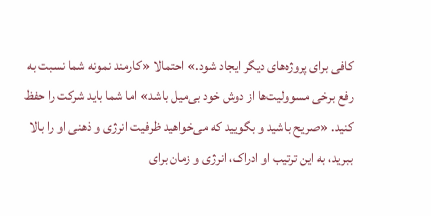کافی برای پروژه‌های دیگر ایجاد شود.» احتمالا «کارمند نمونه شما نسبت به رفع برخی مسوولیت‌ها از دوش خود بی‌میل باشد» اما شما باید شرکت را حفظ کنید. «صریح باشید و بگویید که می‌خواهید ظرفیت انرژی و ذهنی او را بالا ببرید، به این ترتیب او ادراک، انرژی و زمان برای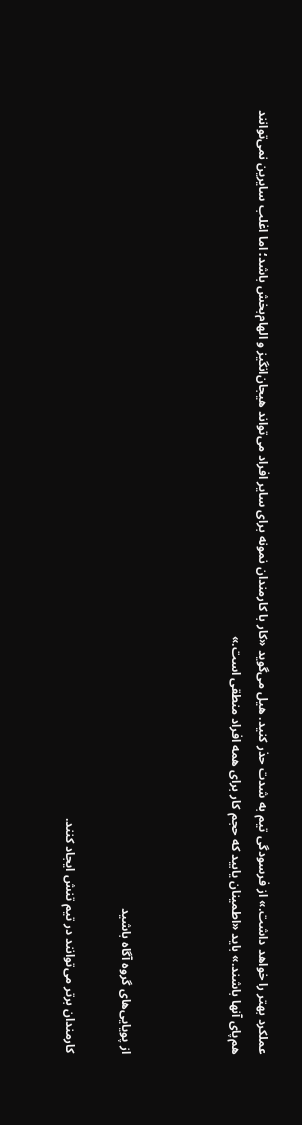عملکرد بهتر را خواهد داشت.» از فرسودگی تیم به شدت حذر کنید. هیل می‌گوید «کار با کارمندان نمونه برای سایر افراد می‌تواند هیجان‌انگیز و الهام‌بخش باشد؛ اما اغلب سایرین نمی‌توانند هم‌پای آنها باشند.» باید «اطمینان یابید که حجم کار برای همه افراد منطقی است.»



از پویایی‌های گروه آگاه باشید

کارمندان برتر می‌توانند در تیم تنش ایجاد کنند.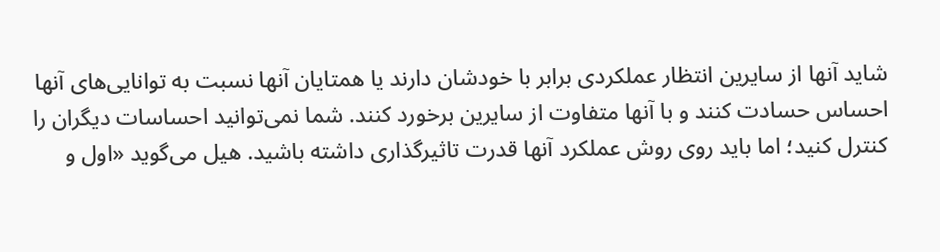شاید آنها از سایرین انتظار عملکردی برابر با خودشان دارند یا همتایان آنها نسبت به توانایی‌های آنها احساس حسادت ‌کنند و با آنها متفاوت از سایرین برخورد ‌کنند. شما نمی‌توانید احساسات دیگران را کنترل کنید؛ اما باید روی روش عملکرد آنها قدرت تاثیرگذاری داشته باشید. هیل می‌گوید «اول و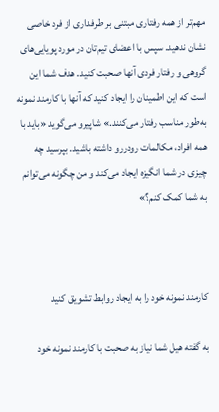مهم‌تر از همه رفتاری مبتنی بر طرفداری از فرد خاصی نشان ندهید. سپس با اعضای تیم‌تان در مورد پویایی‌های گروهی و رفتار فردی آنها صحبت کنید. هدف شما این است که این اطمینان را ایجاد کنید که آنها با کارمند نمونه به‌طور مناسب رفتار می‌کنند.» شاپیرو می‌گوید «باید با همه افراد، مکالمات رودررو داشته باشید. بپرسید چه چیزی در شما انگیزه ایجاد می‌کند و من چگونه می‌توانم به شما کمک کنم؟»



کارمند نمونه خود را به ایجاد روابط تشویق کنید

به گفته هیل شما نیاز به صحبت با کارمند نمونه خود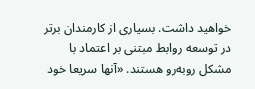خواهید داشت. بسیاری از کارمندان برتر در توسعه روابط مبتنی بر اعتماد با مشکل روبه‌رو هستند. «آنها سریعا خود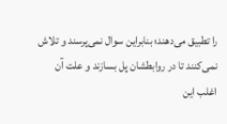را تطبیق می‌دهند؛ بنابراین سوال نمی‌پرسند و تلاش نمی‌کنند تا در روابطشان پل بسازند و علت آن اغلب این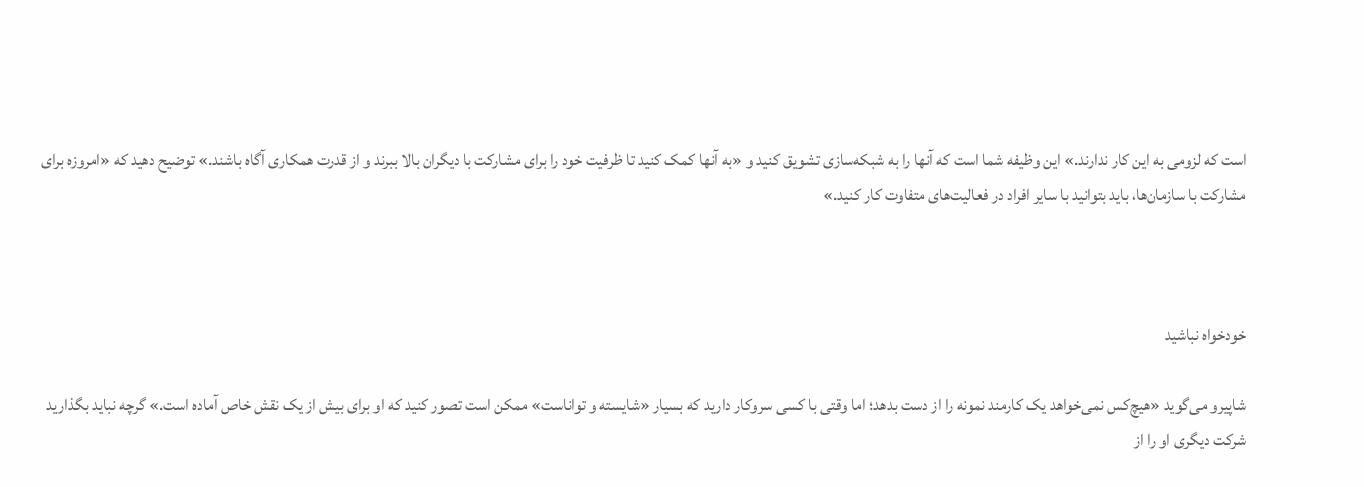است که لزومی به این کار ندارند.» این وظیفه شما است که آنها را به شبکه‌سازی تشویق کنید و «به آنها کمک کنید تا ظرفیت خود را برای مشارکت با دیگران بالا ببرند و از قدرت همکاری آگاه باشند.» توضیح دهید که «امروزه برای مشارکت با سازمان‌ها، باید بتوانید با سایر افراد در فعالیت‌های متفاوت کار کنید.»



خودخواه نباشید

شاپیرو می‌گوید «هیچ‌کس نمی‌خواهد یک کارمند نمونه را از دست بدهد؛ اما وقتی با کسی سر‌وکار دارید که بسیار «شایسته و تواناست» ممکن است تصور کنید که او برای بیش از یک نقش خاص آماده است.» گرچه نباید بگذارید شرکت دیگری او را از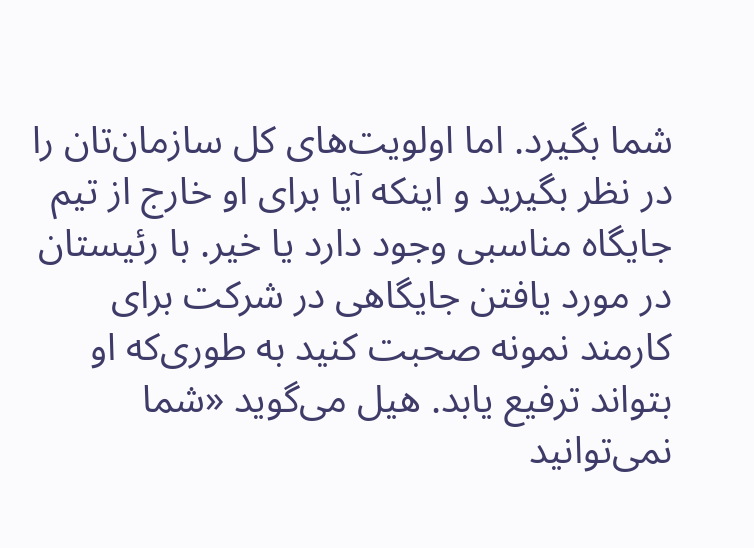شما بگیرد. اما اولویت‌های کل سازمان‌تان را در نظر بگیرید و اینکه آیا برای او خارج از تیم جایگاه مناسبی وجود دارد یا خیر. با رئیستان در مورد یافتن جایگاهی در شرکت برای کارمند نمونه صحبت کنید به طوری‌که او بتواند ترفیع یابد. هیل می‌گوید «شما نمی‌توانید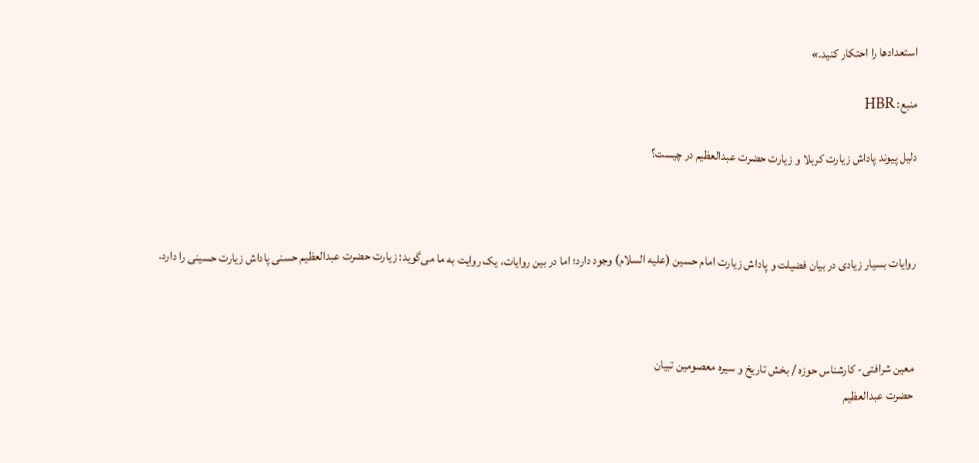استعدادها را احتکار کنید.»

منبع: HBR

دلیل پیوند پاداش زیارت کربلا و زیارت حضرت عبدالعظیم در چیست؟



روایات بسیار زیادی در بیان فضیلت و پاداش زیارت امام حسین (علیه ‌السلام) وجود دارد؛ اما در بین روایات، یک روایت به ما می‌گوید: زیارت حضرت عبدالعظیم حسنی پاداش زیارت حسینی را دارد.



معین شرافتی- کارشناس حوزه / بخش تاریخ و سیره معصومین تبیان
حضرت عبدالعظیم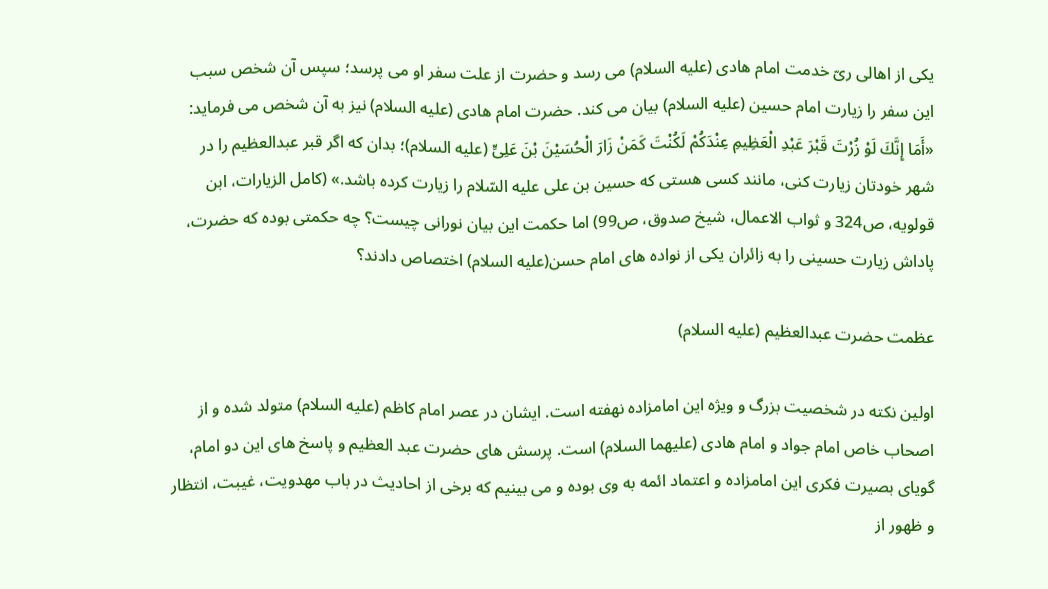یکی از اهالی ریّ خدمت امام هادی (علیه‌ السلام) می‌ رسد و حضرت از علت سفر او می‌ پرسد؛ سپس آن شخص سبب این سفر را زیارت امام حسین (علیه ‌السلام) بیان می ‌کند. حضرت امام هادی (علیه ‌السلام) نیز به آن شخص می ‌فرماید: «أَمَا إِنَّكَ لَوْ زُرْتَ قَبْرَ عَبْدِ الْعَظِیمِ عِنْدَكُمْ لَكُنْتَ كَمَنْ زَارَ الْحُسَیْنَ بْنَ عَلِیٍّ (علیه ‌السلام)؛ بدان که اگر قبر عبدالعظیم را در شهر خودتان زیارت کنی، مانند کسی هستی که حسین بن علی علیه ‌السّلام را زیارت کرده باشد.» (کامل الزیارات، ابن قولویه، ص324 و ثواب الاعمال، شیخ صدوق، ص99) اما حکمت این بیان نورانی چیست؟ چه حکمتی بوده که حضرت، پاداش زیارت حسینی را به زائران یکی از نواده ‌های امام حسن(علیه‌ السلام) اختصاص دادند؟

عظمت حضرت عبدالعظیم (علیه ‌السلام)

اولین نکته در شخصیت بزرگ و ویژه این امامزاده نهفته است. ایشان در عصر امام کاظم (علیه ‌السلام) متولد شده و از اصحاب خاص امام جواد و امام هادی (علیهما السلام) است. پرسش ‌های حضرت عبد العظیم و پاسخ‌ های این دو امام، گویای بصیرت فکری این امامزاده و اعتماد ائمه به وی بوده و می ‌بینیم که برخی از احادیث در باب مهدویت، غیبت، انتظار و ظهور از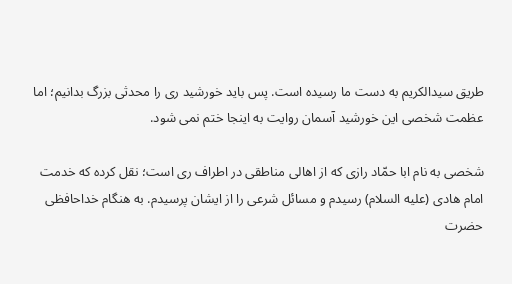طریق سیدالکریم به دست ما رسیده است. پس باید خورشید ری را محدثی بزرگ بدانیم؛ اما عظمت شخصی این خورشید آسمان روایت به اینجا ختم نمی ‌شود.

شخصی به نام ابا حمّاد رازی که از اهالی مناطقی در اطراف ری است؛ نقل کرده که خدمت امام هادی (علیه ‌السلام) رسیدم و مسائل شرعی را از ایشان پرسیدم. به هنگام خداحافظی حضرت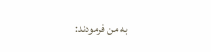به من فرمودند: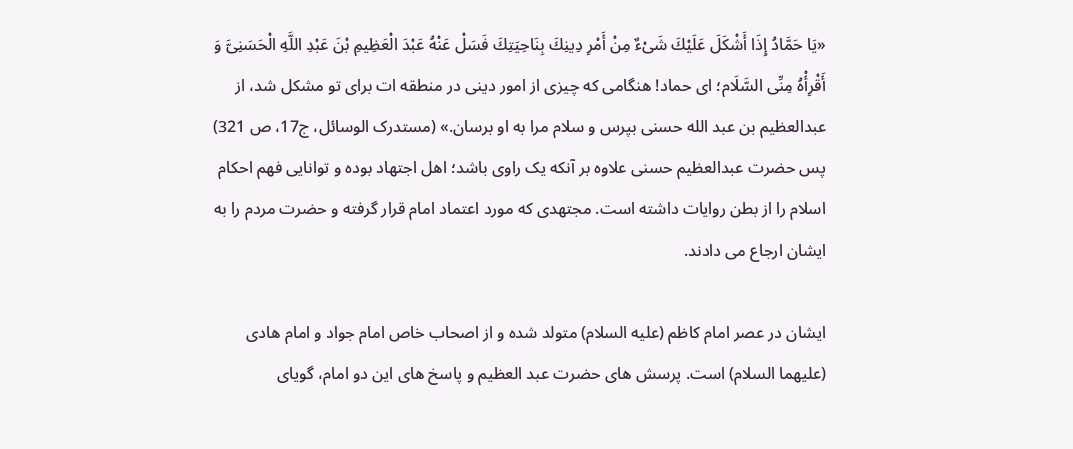«یَا حَمَّادُ إِذَا أَشْكَلَ عَلَیْكَ شَیْءٌ مِنْ أَمْرِ دِینِكَ بِنَاحِیَتِكَ فَسَلْ عَنْهُ عَبْدَ الْعَظِیمِ بْنَ عَبْدِ اللَّهِ الْحَسَنِیَّ وَ أَقْرِأْهُ مِنِّی السَّلَام؛ ای حماد! هنگامی‌ که چیزی از امور دینی در منطقه‌ ات برای تو مشکل شد، از عبدالعظیم بن عبد الله حسنی بپرس و سلام مرا به او برسان.» (مستدرک الوسائل، ج17، ص 321) پس حضرت عبدالعظیم حسنی علاوه بر آنکه یک راوی باشد؛ اهل اجتهاد بوده و توانایی فهم احکام اسلام را از بطن روایات داشته است. مجتهدی که مورد اعتماد امام قرار گرفته و حضرت مردم را به ایشان ارجاع می ‌دادند.

ایشان در عصر امام کاظم (علیه ‌السلام) متولد شده و از اصحاب خاص امام جواد و امام هادی (علیهما السلام) است. پرسش ‌های حضرت عبد العظیم و پاسخ‌ های این دو امام، گویای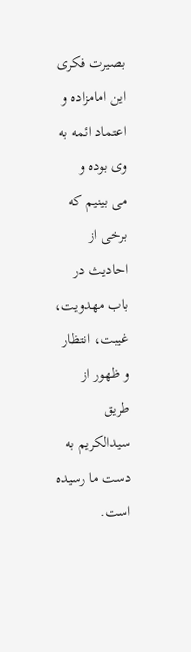بصیرت فکری این امامزاده و اعتماد ائمه به وی بوده و می ‌بینیم که برخی از احادیث در باب مهدویت، غیبت، انتظار و ظهور از طریق سیدالکریم به دست ما رسیده است.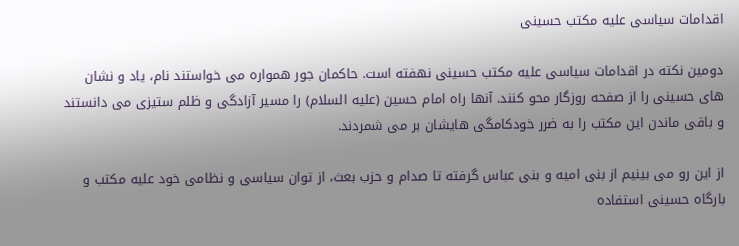اقدامات سیاسی علیه مکتب حسینی

دومین نکته در اقدامات سیاسی علیه مکتب حسینی نهفته است. حاکمان جور همواره می ‌خواستند نام، یاد و نشان‌ های حسینی را از صفحه روزگار محو کنند. آنها راه امام حسین (علیه ‌السلام) را مسیر آزادگی و ظلم ستیزی می ‌دانستند و باقی ماندن این مکتب را به ضرر خودکامگی‌ هایشان بر می‌ شمردند.

از این رو می ‌بینیم از بنی امیه و بنی عباس گرفته تا صدام و حزب بعث، از توان سیاسی و نظامی خود علیه مکتب و بارگاه حسینی استفاده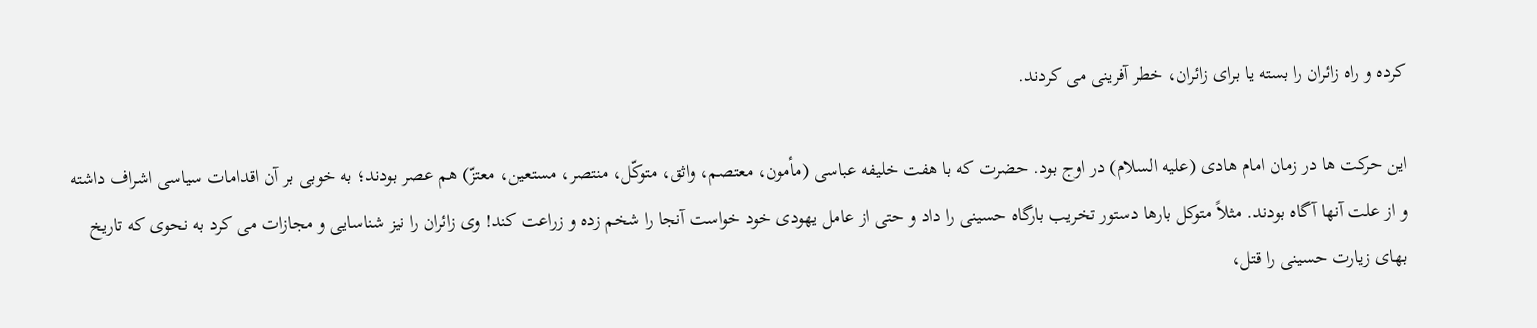کرده و راه زائران را بسته یا برای زائران، خطر آفرینی می ‌کردند.

این حرکت ‌ها در زمان امام هادی (علیه ‌السلام) در اوج بود. حضرت که با هفت خلیفه عباسی (مأمون، معتصم، واثق، متوکّل، منتصر، مستعین، معتزّ) هم عصر بودند؛ به خوبی بر آن اقدامات سیاسی اشراف داشته و از علت آنها آگاه بودند. مثلاً متوکل بارها دستور تخریب بارگاه حسینی را داد و حتی از عامل یهودی خود خواست آنجا را شخم زده و زراعت کند! وی زائران را نیز شناسایی و مجازات می ‌کرد به نحوی که تاریخ بهای زیارت حسینی را قتل،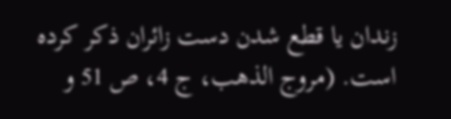زندان یا قطع شدن دست زائران ذکر کرده است. (مروج الذهب، ج 4، ص 51 و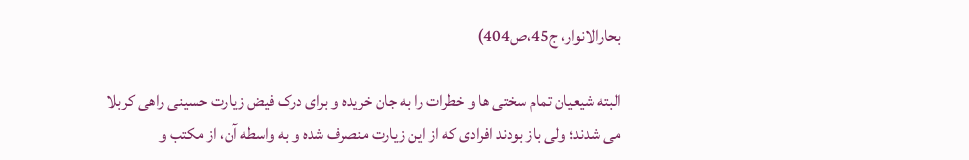بحارالانوار، ج45،ص404)

البته شیعیان تمام سختی ‌ها و خطرات را به جان خریده و برای درک فیض زیارت حسینی راهی کربلا می ‌شدند؛ ولی باز بودند افرادی که از این زیارت منصرف شده و به واسطه آن، از مکتب و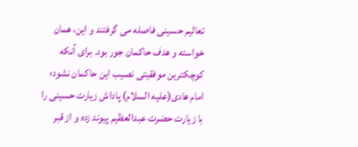تعالیم حسینی فاصله می ‌گرفتند و این، همان خواسته و هدف حاکمان جور بود. برای آنکه کوچکترین موفقیتی نصیب این حاکمان نشود؛ امام هادی(علیه‌ السلام) پاداش زیارت حسینی را با زیارت حضرت عبدالعظیم پیوند زده و از قبر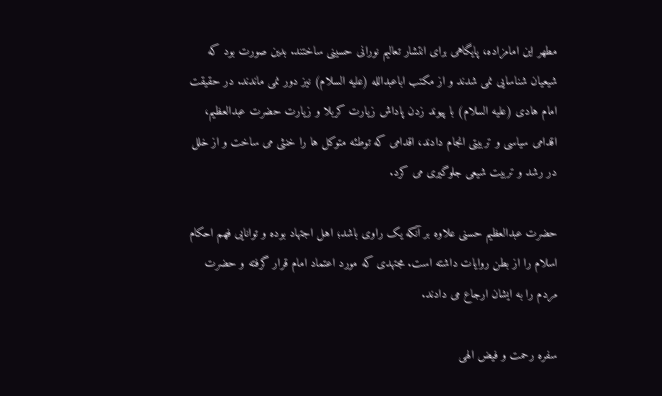مطهر این امامزاده، پایگاهی برای انتشار تعالیم نورانی حسینی ساختند. بدین صورت بود که شیعیان شناسایی نمی‌ شدند و از مکتب اباعبدالله (علیه ‌السلام) نیز دور نمی ‌ماندند. در حقیقت امام هادی (علیه ‌السلام) با پیوند زدن پاداش زیارت کربلا و زیارت حضرت عبدالعظیم، اقدامی سیاسی و تربیتی انجام دادند، اقدامی که توطئه متوکل‌ ها را خنثی می ‌ساخت و از خلل در رشد و تربیت شیعی جلوگیری می ‌کرد.

حضرت عبدالعظیم حسنی علاوه بر آنکه یک راوی باشد؛ اهل اجتهاد بوده و توانایی فهم احکام اسلام را از بطن روایات داشته است. مجتهدی که مورد اعتماد امام قرار گرفته و حضرت مردم را به ایشان ارجاع می ‌دادند.

سفره رحمت و فیض الهی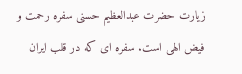زیارت حضرت عبدالعظیم حسنی سفره رحمت و فیض الهی است. سفره‌ ای که در قلب ایران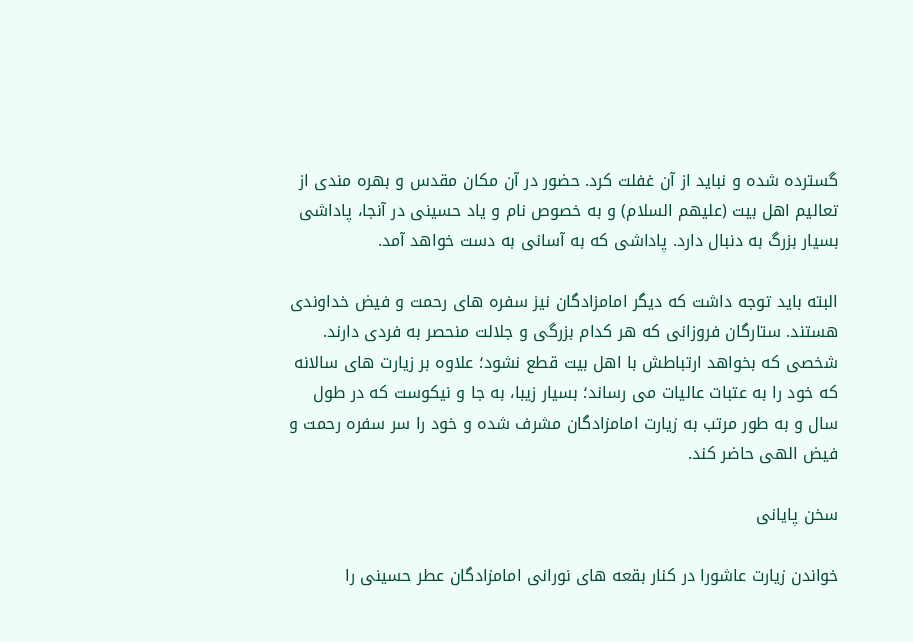گسترده شده و نباید از آن غفلت کرد. حضور در آن مکان مقدس و بهره ‌مندی از تعالیم اهل بیت (علیهم‌ السلام) و به خصوص نام و یاد حسینی در آنجا، پاداشی بسیار بزرگ به دنبال دارد. پاداشی که به آسانی به دست خواهد آمد.

البته باید توجه داشت که دیگر امامزادگان نیز سفره ‌های رحمت و فیض خداوندی هستند. ستارگان فروزانی که هر کدام بزرگی و جلالت منحصر به فردی دارند. شخصی که بخواهد ارتباطش با اهل بیت قطع نشود؛ علاوه بر زیارت‌ های سالانه که خود را به عتبات عالیات می ‌رساند؛ بسیار زیبا، به جا و نیکوست که در طول سال و به طور مرتب به زیارت امامزادگان مشرف شده و خود را سر سفره رحمت و فیض الهی حاضر کند.

سخن پایانی

خواندن زیارت عاشورا در کنار بقعه‌ های نورانی امامزادگان عطر حسینی را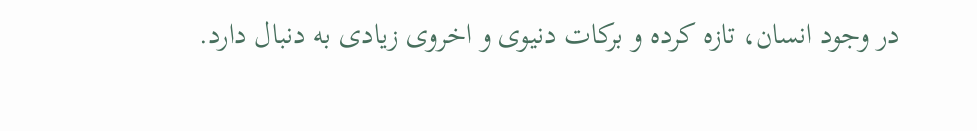در وجود انسان، تازه کرده و برکات دنیوی و اخروی زیادی به دنبال دارد.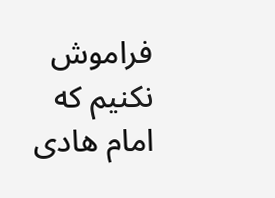فراموش نکنیم که امام هادی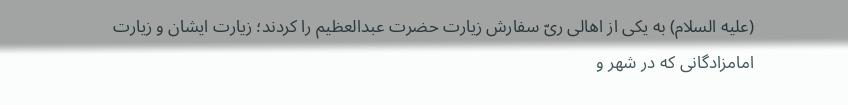(علیه ‌السلام) به یکی از اهالی ریّ سفارش زیارت حضرت عبدالعظیم را کردند؛ زیارت ایشان و زیارت امامزادگانی که در شهر و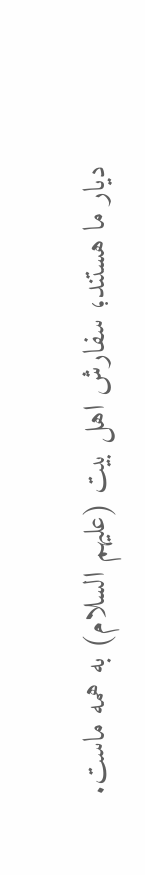دیار ما هستند؛ سفارش اهل بیت (علیهم‌ السلام) به همه ماست.